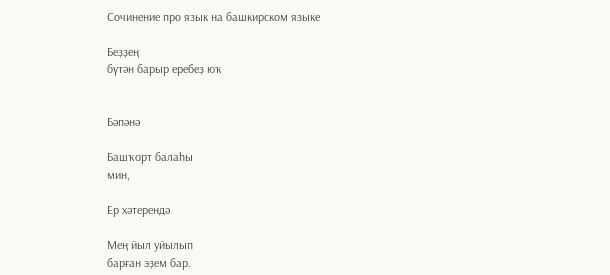Сочинение про язык на башкирском языке

Беҙҙең
бүтән барыр еребеҙ юҡ


Бәпәнә

Башҡорт балаһы
мин,

Ер хәтерендә

Мең йыл уйылып
барған эҙем бар.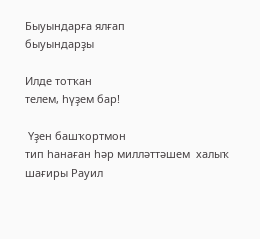Быуындарға ялғап
быуындарҙы

Илде тотҡан
телем, һүҙем бар!

 Үҙен башҡортмон
тип һанаған һәр милләттәшем  халыҡ шағиры Рауил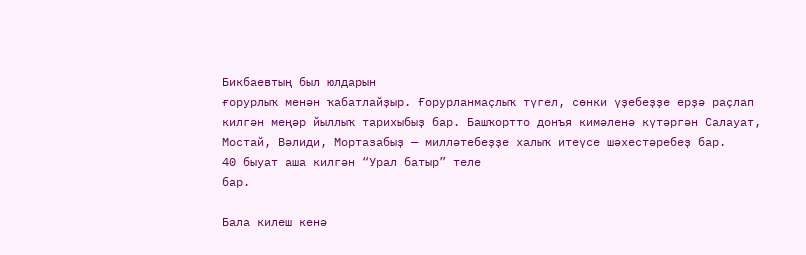Бикбаевтың был юлдарын
ғорурлыҡ менән ҡабатлайҙыр. Ғорурланмаҫлыҡ түгел, сөнки үҙебеҙҙе ерҙә раҫлап
килгән меңәр йыллыҡ тарихыбыҙ бар. Башҡортто донъя кимәленә күтәргән Салауат,
Мостай, Вәлиди, Мортазабыҙ — милләтебеҙҙе халыҡ итеүсе шәхестәребеҙ бар.
40 быуат аша килгән “Урал батыр” теле
бар.

Бала килеш кенә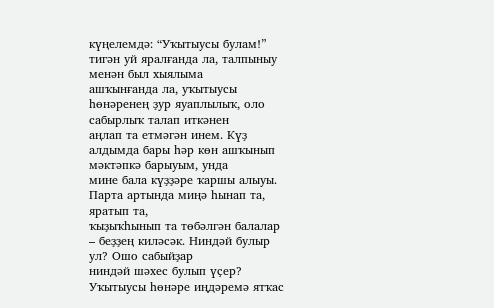күңелемдә: “Уҡытыусы булам!” тигән уй яралғанда ла, талпыныу менән был хыялыма
ашҡынғанда ла, уҡытыусы һөнәренең ҙур яуаплылыҡ, оло сабырлыҡ талап иткәнен
аңлап та етмәгән инем. Күҙ алдымда бары һәр көн ашҡынып мәктәпкә барыуым, унда
мине бала күҙҙәре ҡаршы алыуы. Парта артында миңә һынап та, яратып та,
ҡыҙыҡһынып та төбәлгән балалар – беҙҙең киләсәк. Ниндәй булыр ул? Ошо сабыйҙар
ниндәй шәхес булып үҫер? Уҡытыусы һөнәре иңдәремә ятҡас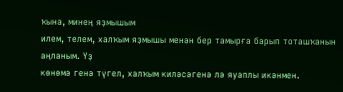ҡына, минең яҙмышым
илем, телем, халҡым яҙмышы менән бер тамырға барып тоташҡанын аңланым. Үҙ
көнөмә генә түгел, халҡым киләсәгенә лә яуаплы икәнмен.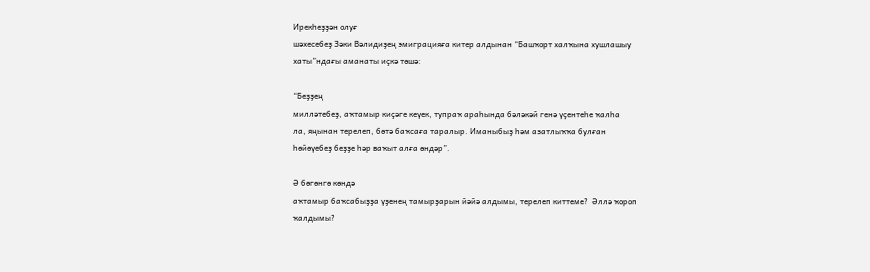Ирекһеҙҙән олуғ
шәхесебеҙ Зәки Вәлидиҙең эмиграцияға китер алдынан “Башҡорт халҡына хушлашыу
хаты”ндағы аманаты иҫкә төшә:

“Беҙҙең
милләтебеҙ, аҡтамыр киҫәге кеүек, тупраҡ араһында бәләкәй генә үҫентеһе ҡалһа
ла, яңынан терелеп, бөтә баҡсаға таралыр. Иманыбыҙ һәм азатлыҡҡа булған
һөйөүебеҙ беҙҙе һәр ваҡыт алға өндәр”.

Ә бөгөнгө көндә
аҡтамыр баҡсабыҙҙа үҙенең тамырҙарын йәйә алдымы, терелеп киттеме?  Әллә ҡороп
ҡалдымы?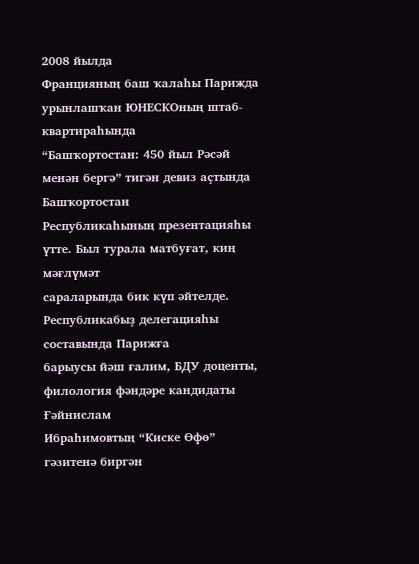2008 йылда
Францияның баш ҡалаһы Парижда урынлашҡан ЮНЕСКОның штаб-квартираһында
“Башҡортостан: 450 йыл Рәсәй менән бергә” тигән девиз аҫтында Башҡортостан
Республикаһының презентацияһы үтте. Был турала матбуғат, киң мәғлүмәт
сараларында бик күп әйтелде. Республикабыҙ делегацияһы составында Парижға
барыусы йәш ғалим, БДУ доценты, филология фәндәре кандидаты Ғәйнислам
Ибраһимовтың “Киске Өфө” гәзитенә биргән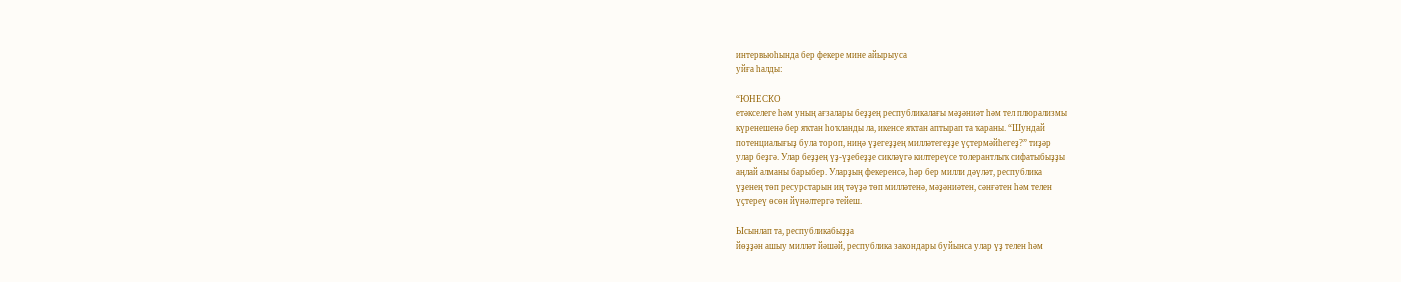интервьюһында бер фекере мине айырыуса
уйға һалды:

“ЮНЕСКО
етәкселеге һәм уның ағзалары беҙҙең республикалағы мәҙәниәт һәм тел плюрализмы
күренешенә бер яҡтан һоҡланды ла, икенсе яҡтан аптырап та ҡараны. “Шундай
потенциалығыҙ була тороп, ниңә үҙегеҙҙең милләтегеҙҙе үҫтермәйһегеҙ?” тиҙәр
улар беҙгә. Улар беҙҙең үҙ-үҙебеҙҙе сикләүгә килтереүсе толерантлыҡ сифатыбыҙҙы
аңлай алманы барыбер. Уларҙың фекеренсә, һәр бер милли дәүләт, республика
үҙенең төп ресурстарын иң тәүҙә төп милләтенә, мәҙәниәтен, сәнғәтен һәм телен
үҫтереү өсөн йүнәлтергә тейеш.

Ысынлап та, республикабыҙҙа
йөҙҙән ашыу милләт йәшәй, республика закондары буйынса улар үҙ телен һәм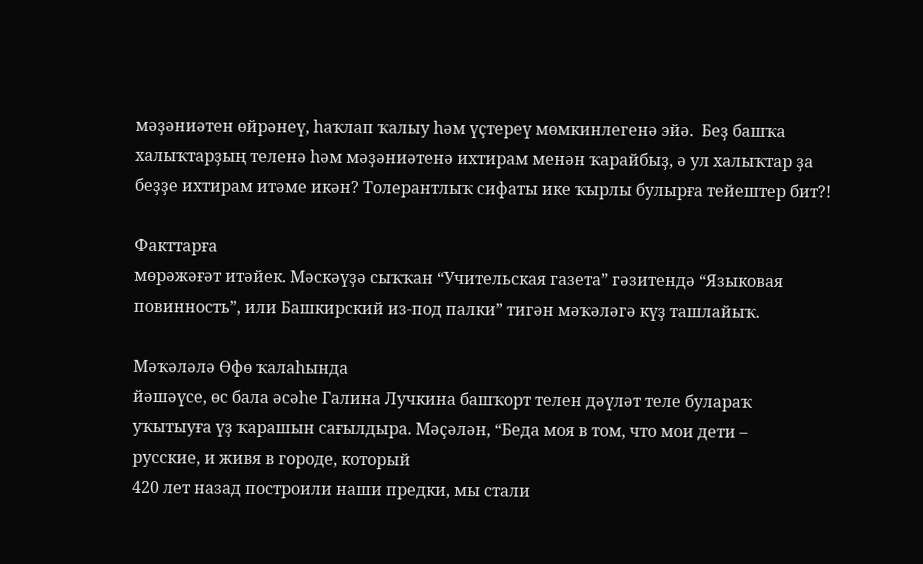мәҙәниәтен өйрәнеү, һаҡлап ҡалыу һәм үҫтереү мөмкинлегенә эйә.  Беҙ башҡа
халыҡтарҙың теленә һәм мәҙәниәтенә ихтирам менән ҡарайбыҙ, ә ул халыҡтар ҙа
беҙҙе ихтирам итәме икән? Толерантлыҡ сифаты ике ҡырлы булырға тейештер бит?!

Факттарға
мөрәжәғәт итәйек. Мәскәүҙә сыҡҡан “Учительская газета” гәзитендә “Языковая
повинность”, или Башкирский из-под палки” тигән мәҡәләгә күҙ ташлайыҡ.

Мәҡәләлә Өфө ҡалаһында
йәшәүсе, өс бала әсәһе Галина Лучкина башҡорт телен дәүләт теле булараҡ
уҡытыуға үҙ ҡарашын сағылдыра. Мәҫәлән, “Беда моя в том, что мои дети –
русские, и живя в городе, который
420 лет назад построили наши предки, мы стали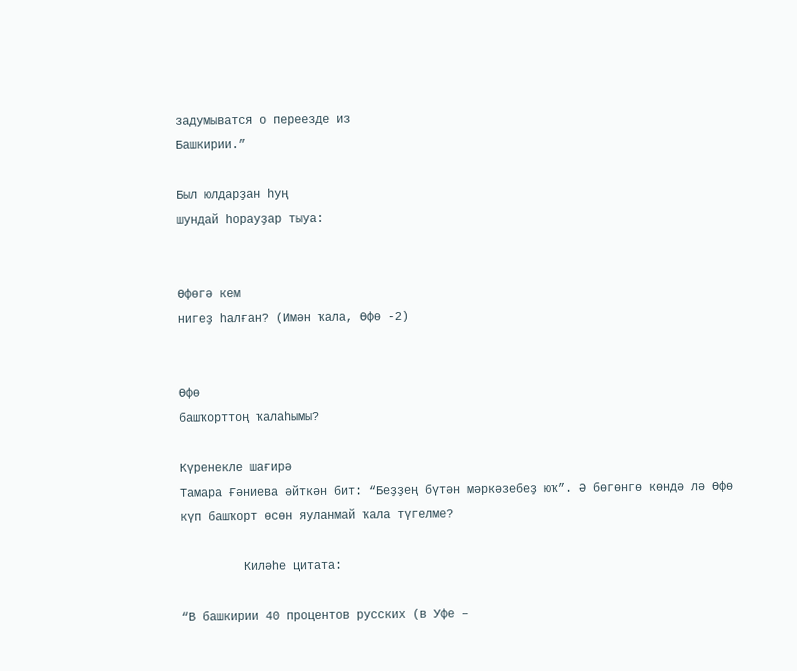задумыватся о переезде из
Башкирии.”

Был юлдарҙан һуң
шундай һорауҙар тыуа:


Өфөгә кем
нигеҙ һалған? (Имән ҡала, Өфө -2)


Өфө
башҡорттоң ҡалаһымы?

Күренекле шағирә
Тамара Ғәниева әйткән бит: “Беҙҙең бүтән мәркәзебеҙ юҡ”. Ә бөгөнгө көндә лә Өфө
күп башҡорт өсөн яуланмай ҡала түгелме?

         Киләһе цитата:

“В башкирии 40 процентов русских (в Уфе –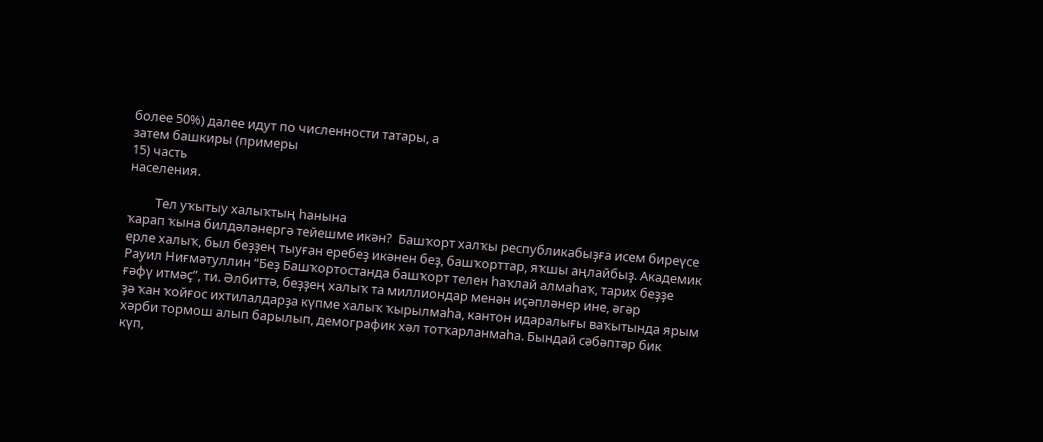более 50%) далее идут по численности татары, а
затем башкиры (примеры
15) часть
населения.

         Тел уҡытыу халыҡтың һанына
ҡарап ҡына билдәләнергә тейешме икән?  Башҡорт халҡы республикабыҙға исем биреүсе
ерле халыҡ, был беҙҙең тыуған еребеҙ икәнен беҙ, башҡорттар, яҡшы аңлайбыҙ. Академик
Рауил Ниғмәтуллин “Беҙ Башҡортостанда башҡорт телен һаҡлай алмаһаҡ, тарих беҙҙе
ғәфү итмәҫ”, ти. Әлбиттә, беҙҙең халыҡ та миллиондар менән иҫәпләнер ине, әгәр
ҙә ҡан ҡойғос ихтилалдарҙа күпме халыҡ ҡырылмаһа, кантон идаралығы ваҡытында ярым
хәрби тормош алып барылып, демографик хәл тотҡарланмаһа. Бындай сәбәптәр бик
күп,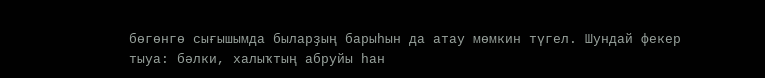бөгөнгө сығышымда быларҙың барыһын да атау мөмкин түгел. Шундай фекер
тыуа: бәлки, халыҡтың абруйы һан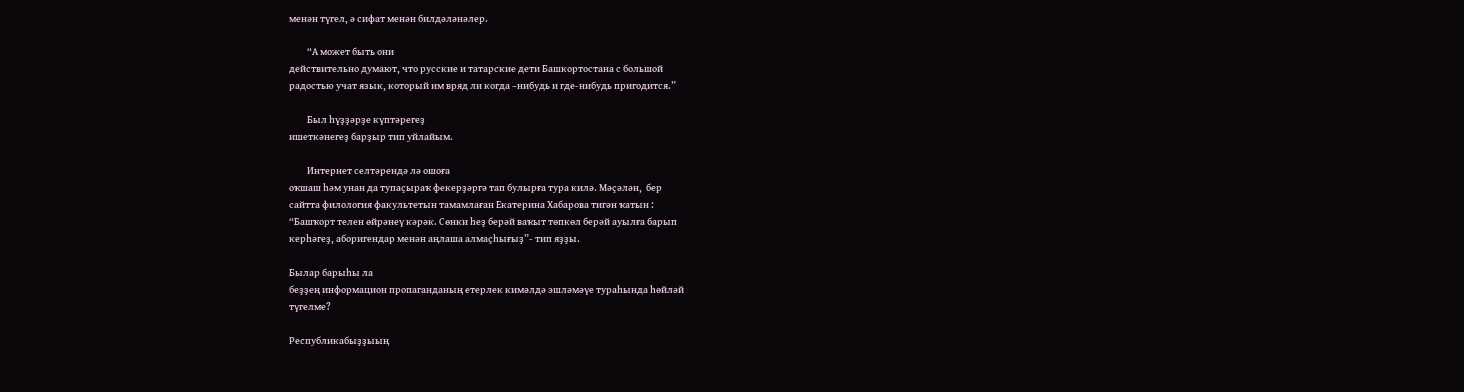менән түгел, ә сифат менән билдәләнәлер.

         “А может быть они
действительно думают, что русские и татарские дети Башкортостана с большой
радостью учат язык, который им вряд ли когда –нибудь и где-нибудь пригодится.”

         Был һүҙҙәрҙе күптәрегеҙ
ишеткәнегеҙ барҙыр тип уйлайым.

         Интернет селтәрендә лә ошоға
оҡшаш һәм унан да тупаҫыраҡ фекерҙәргә тап булырға тура килә. Мәҫәлән,  бер
сайтта филология факультетын тамамлаған Екатерина Хабарова тигән ҡатын :
“Башҡорт телен өйрәнеү кәрәк. Сөнки һеҙ берәй ваҡыт төпкөл берәй ауылға барып
керһәгеҙ, аборигендар менән аңлаша алмаҫһығыҙ”- тип яҙҙы.

Былар барыһы ла
беҙҙең информацион пропаганданың етерлек кимәлдә эшләмәүе тураһында һөйләй
түгелме?

Республикабыҙҙыың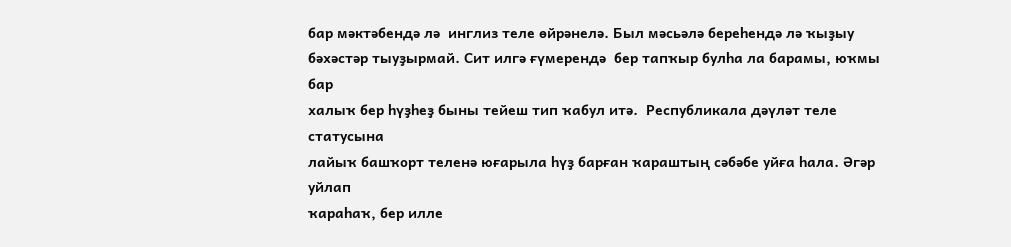бар мәктәбендә лә  инглиз теле өйрәнелә. Был мәсьәлә береһендә лә ҡыҙыу
бәхәстәр тыуҙырмай. Сит илгә ғүмерендә  бер тапҡыр булһа ла барамы, юҡмы бар
халыҡ бер һүҙһеҙ быны тейеш тип ҡабул итә.  Республикала дәүләт теле статусына
лайыҡ башҡорт теленә юғарыла һүҙ барған ҡараштың сәбәбе уйға һала. Әгәр уйлап
ҡараһаҡ, бер илле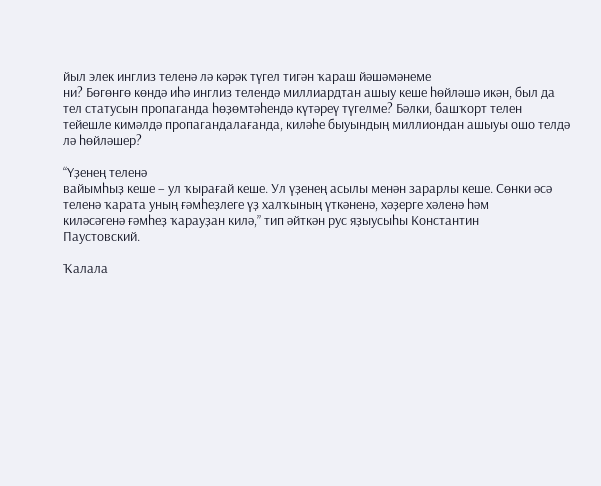йыл элек инглиз теленә лә кәрәк түгел тигән ҡараш йәшәмәнеме
ни? Бөгөнгө көндә иһә инглиз телендә миллиардтан ашыу кеше һөйләшә икән, был да
тел статусын пропаганда һөҙөмтәһендә күтәреү түгелме? Бәлки, башҡорт телен
тейешле кимәлдә пропагандалағанда, киләһе быуындың миллиондан ашыуы ошо телдә
лә һөйләшер?

“Үҙенең теленә
вайымһыҙ кеше – ул ҡырағай кеше. Ул үҙенең асылы менән зарарлы кеше. Сөнки әсә
теленә ҡарата уның ғәмһеҙлеге үҙ халҡының үткәненә, хәҙерге хәленә һәм
киләсәгенә ғәмһеҙ ҡарауҙан килә,” тип әйткән рус яҙыусыһы Константин
Паустовский.

Ҡалала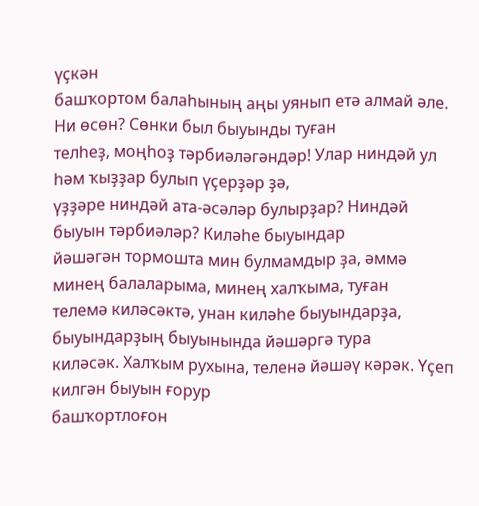үҫкән
башҡортом балаһының аңы уянып етә алмай әле. Ни өсөн? Сөнки был быуынды туған
телһеҙ, моңһоҙ тәрбиәләгәндәр! Улар ниндәй ул һәм ҡыҙҙар булып үҫерҙәр ҙә,
үҙҙәре ниндәй ата-әсәләр булырҙар? Ниндәй быуын тәрбиәләр? Киләһе быуындар
йәшәгән тормошта мин булмамдыр ҙа, әммә минең балаларыма, минең халҡыма, туған
телемә киләсәктә, унан киләһе быуындарҙа, быуындарҙың быуынында йәшәргә тура
киләсәк. Халҡым рухына, теленә йәшәү кәрәк. Үҫеп килгән быуын ғорур
башҡортлоғон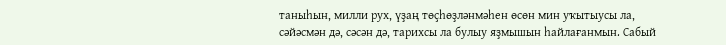таныһын, милли рух, үҙаң төҫһөҙләнмәһен өсөн мин уҡытыусы ла,
сәйәсмән дә, сәсән дә, тарихсы ла булыу яҙмышын һайлағанмын. Сабый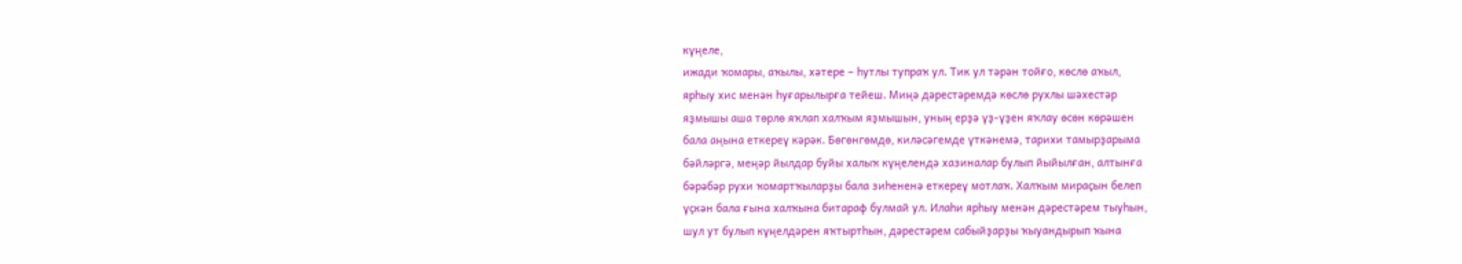күңеле,
ижади ҡомары, аҡылы, хәтере – һутлы тупраҡ ул. Тик ул тәрән тойғо, көслө аҡыл,
ярһыу хис менән һуғарылырға тейеш. Миңә дәрестәремдә көслө рухлы шәхестәр
яҙмышы аша төрлө яҡлап халҡым яҙмышын, уның ерҙә үҙ-үҙен яҡлау өсөн көрәшен
бала аңына еткереү кәрәк. Бөгөнгөмдө, киләсәгемде үткәнемә, тарихи тамырҙарыма
бәйләргә, меңәр йылдар буйы халыҡ күңелендә хазиналар булып йыйылған, алтынға
бәрәбәр рухи ҡомартҡыларҙы бала зиһененә еткереү мотлаҡ. Халҡым мираҫын белеп
үҫкән бала ғына халҡына битараф булмай ул. Илаһи ярһыу менән дәрестәрем тыуһын,
шул ут булып күңелдәрен яҡтыртһын, дәрестәрем сабыйҙарҙы ҡыуандырып ҡына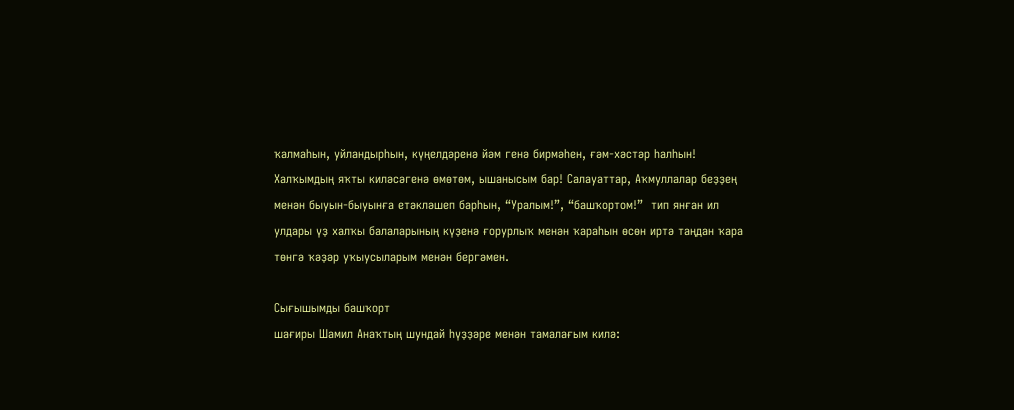ҡалмаһын, уйландырһын, күңелдәренә йәм генә бирмәһен, ғәм-хәстәр һалһын!
Халҡымдың яҡты киләсәгенә өмөтөм, ышанысым бар! Салауаттар, Аҡмуллалар беҙҙең
менән быуын-быуынға етәкләшеп барһын, “Уралым!”, “башҡортом!”  тип янған ил
улдары үҙ халҡы балаларының күҙенә ғорурлыҡ менән ҡараһын өсөн иртә таңдан ҡара
төнгә ҡәҙәр уҡыусыларым менән бергәмен.

Сығышымды башҡорт
шағиры Шамил Анаҡтың шундай һүҙҙәре менән тамалағым килә: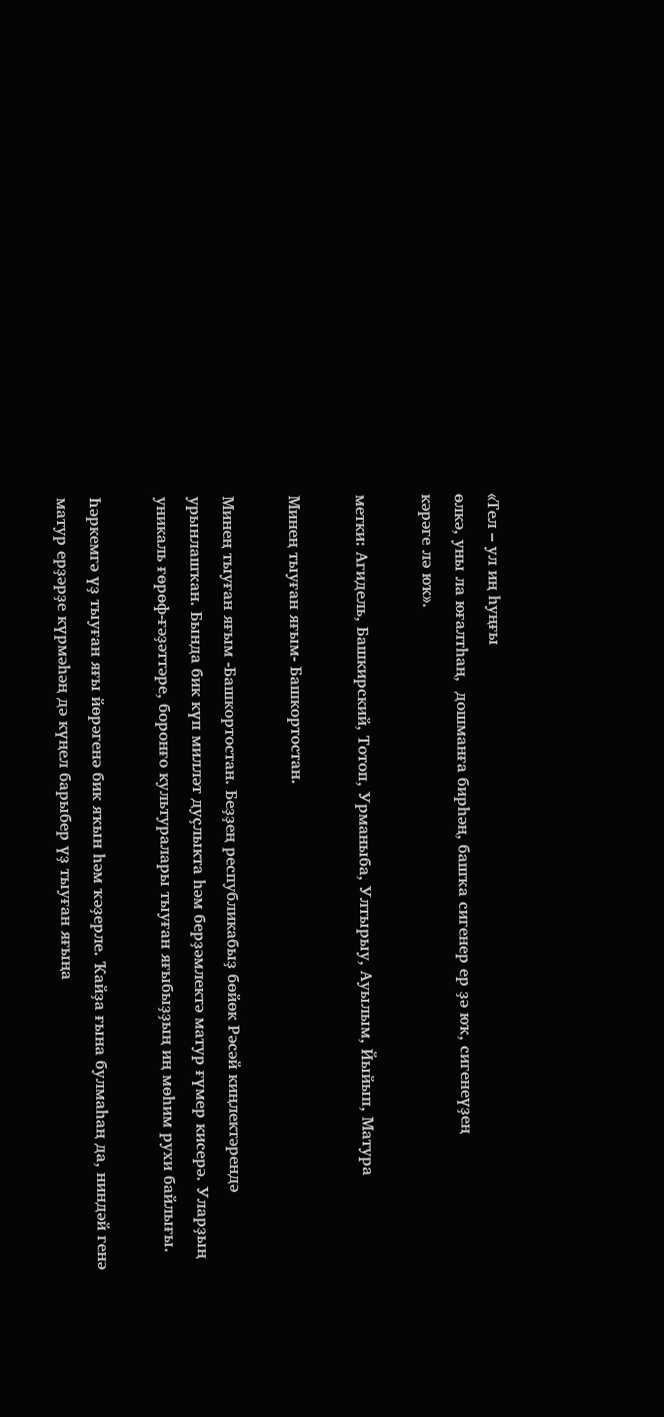«Тел – ул иң һуңғы
өлкә, уны ла юғалтһаң,  дошманға бирһәң, башҡа сигенер ер ҙә юҡ, сигенеүҙең
кәрәге лә юҡ».

метки: Агидель, Башкирский, Тотоп, Урманыба, Ултырыу, Ауылым, Йыйып, Матура

Минең тыуған яғым- Башкортостан.

Минең тыуған яғым -Башкортостан. Беҙҙең республикабыҙ бөйөк Рәсәй киңлектәрендә урынлашҡан. Бында бик күп милләт дуҫлыкта һәм берҙәмлектә матур ғүмер кисерә. Уларҙың уникаль ғөрөф-ғәҙәттәре, боронғо культуралары тыуған яғыбыҙҙың иң мөһим рухи байлығы.

Һәркемгә үҙ тыуған яғы йөрәгенә бик яҡын һәм ҡәҙерле. Ҡайҙа ғына булмаһаң да, ниндәй генә матур ерҙәрҙе күрмәһәң дә күңел барыбер үҙ тыуған яғыңа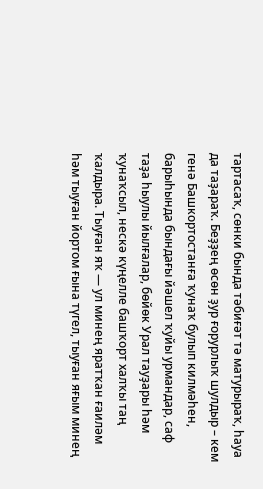тартасаҡ, сөнки бында тәбиғәт тә матурыраҡ, һауа да таҙараҡ. Беҙҙең өсөн ҙур ғорурлыҡ шулдыр – кем генә Башкортостанға ҡунаҡ булып килмәһен, барыһында бындағы йәшел ҡуйы урмандар, саф таҙа һыулы йылғалар, бөйөк Урал тауҙары һәм ҡунаҡсыл, нескә күңелле башҡорт халҡы таң ҡалдыра. Тыуған яҡ — ул минең яратҡан ғаиләм һәм тыуған йортом ғына түгел, тыуған яғым минең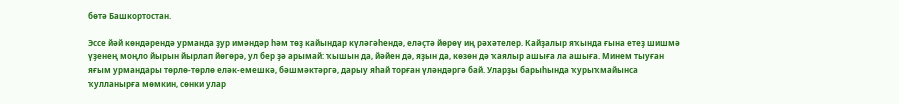бөтә Башкортостан.

Эссе йәй көндәрендә урманда ҙур имәндәр һәм төҙ кайындар күләгәһендә, еләҫтә йөрөү иң рәхәтелер. Кайҙалыр яҡында ғына етеҙ шишмә үҙенең моңло йырын йырлап йөгөрә, ул бер ҙә арымай: ҡышын да, йәйен дә, яҙын да, көзөн дә ҡаялыр ашыға ла ашыға. Минем тыуған яғым урмандары төрлө-төрлө еләк-емешкә, бәшмәктәргә, дарыу яһай торған үләндәргә бай. Уларҙы барыһында ҡурыҡмайынса ҡулланырға мөмкин, сөнки улар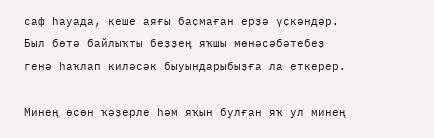саф һауада, кеше аяғы баҫмаған ерҙә үҫкәндәр. Был бөтә байлыҡты беҙҙең яҡшы мөнәсәбәтебеҙ генә һаҡлап киләсәк быуындарыбыҙға ла еткерер.

Минең өсөн ҡәҙерле һәм яҡын булған яҡ ул минең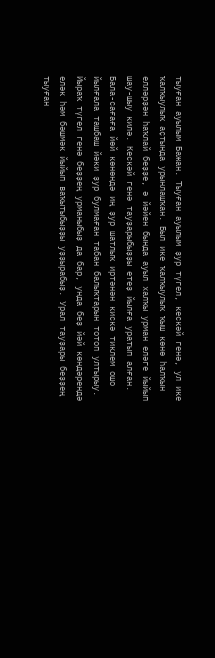тыуған ауылым Бажан. Тыуған ауылым ҙур түгел, кескәй генә, ул ике ҡалҡыулыҡ аҫтында урынлашҡан. Был ике ҡалҡыулыҡ ҡыш көнө һалҡын елләрҙән һаҡлай беҙҙе, ә йәйен бында ауыл халҡы урман еләге йыйып шау-шыу килә. Кескәй генә тауҙарыбыҙҙы етеҙ йылға уратып алған. Бала-сағаға йөй көнөндә иң ҙур шатлыҡ иртәнән кискә тиклем ошо йылғала ташбаш йәки ҙур булмаған табан балыҡтарын тотоп ултырыу. Йыраҡ түгел генә беҙҙең урманыбыҙ да бар, унда беҙ йәй көндәрендә еләк һәм бәшмәк йыйып ваҡытыбыҙҙы уҙҙырабыҙ. Урал тауҙары беҙҙең тыуған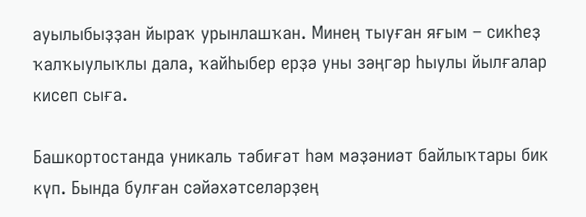ауылыбыҙҙан йыраҡ урынлашҡан. Минең тыуған яғым – сикһеҙ ҡалҡыулыҡлы дала, ҡайһыбер ерҙә уны зәңгәр һыулы йылғалар кисеп сыға.

Башкортостанда уникаль тәбиғәт һәм мәҙәниәт байлыҡтары бик күп. Бында булған сәйәхәтселәрҙең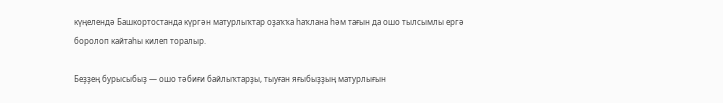күңелендә Башкортостанда күргән матурлыҡтар оҙаҡҡа һаҡлана һәм тағын да ошо тылсымлы ергә боролоп кайтаһы килеп торалыр.

Беҙҙең бурысыбыҙ — ошо тәбиғи байлыҡтарҙы, тыуған яғыбыҙҙың матурлығын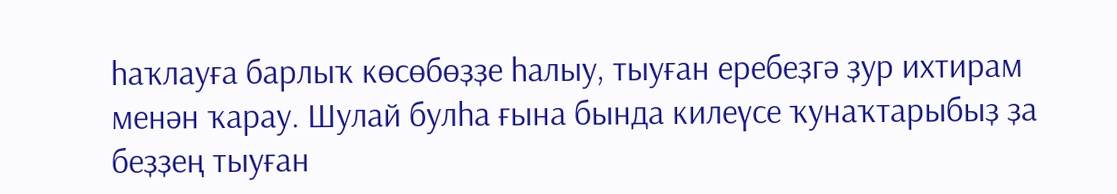һаҡлауға барлыҡ көсөбөҙҙе һалыу, тыуған еребеҙгә ҙур ихтирам менән ҡарау. Шулай булһа ғына бында килеүсе ҡунаҡтарыбыҙ ҙа беҙҙең тыуған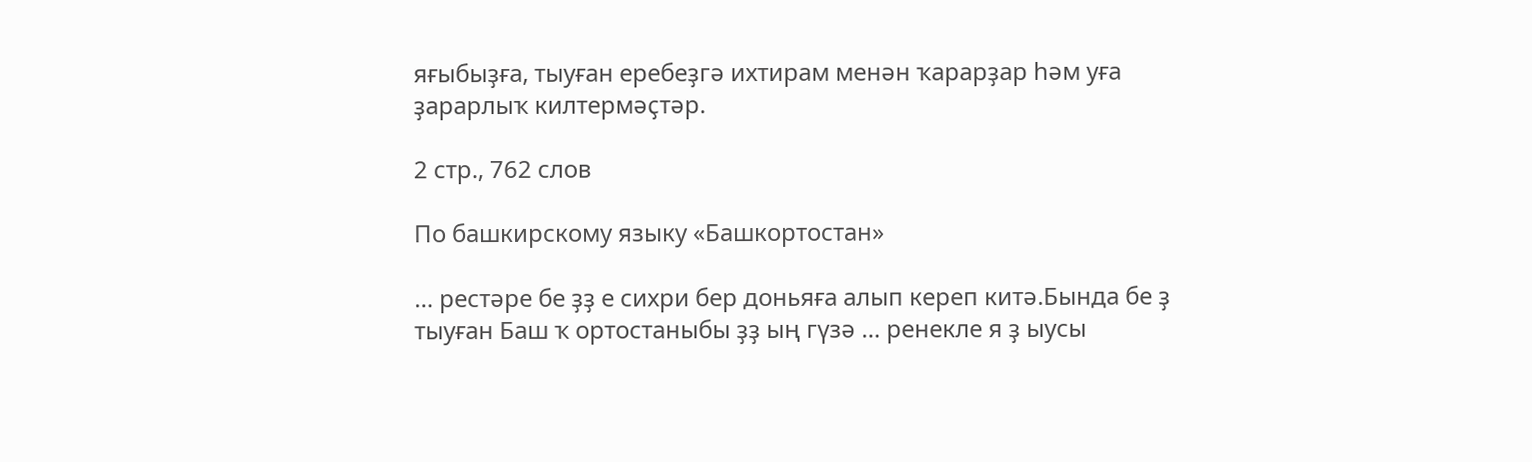яғыбыҙға, тыуған еребеҙгә ихтирам менән ҡарарҙар һәм уға ҙарарлыҡ килтермәҫтәр.

2 стр., 762 слов

По башкирскому языку «Башкортостан»

… рестәре бе ҙҙ е сихри бер доньяға алып кереп китә.Бында бе ҙ тыуған Баш ҡ ортостаныбы ҙҙ ың гүзә … ренекле я ҙ ыусы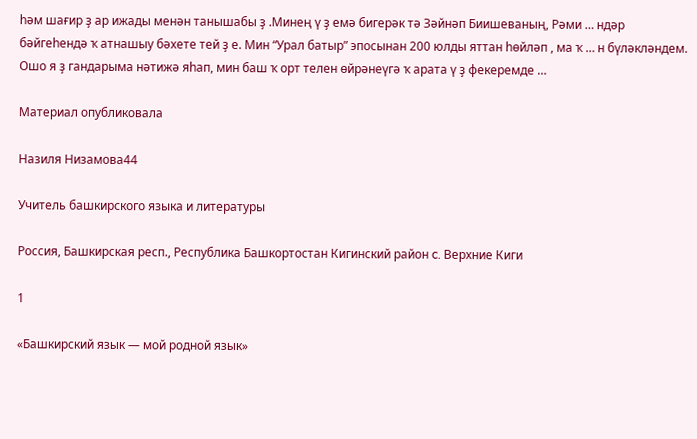һәм шағир ҙ ар ижады менән танышабы ҙ .Минең ү ҙ емә бигерәк тә Зәйнәп Биишеваның, Рәми … ндәр бәйгеһендә ҡ атнашыу бәхете тей ҙ е. Мин “Урал батыр” эпосынан 200 юлды яттан һөйләп , ма ҡ … н бүләкләндем. Ошо я ҙ гандарыма нәтижә яһап, мин баш ҡ орт телен өйрәнеүгә ҡ арата ү ҙ фекеремде …

Материал опубликовала

Назиля Низамова44

Учитель башкирского языка и литературы

Россия, Башкирская респ., Республика Башкортостан Кигинский район c. Верхние Киги

1

«Башкирский язык — мой родной язык»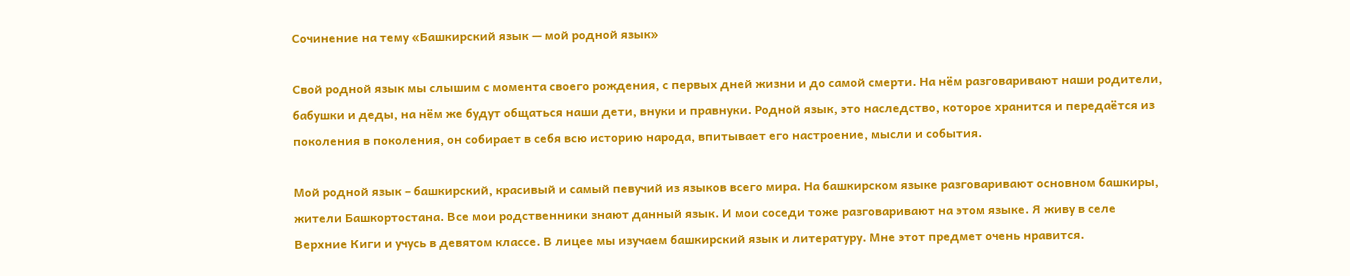Сочинение на тему «Башкирский язык — мой родной язык»

Свой родной язык мы слышим с момента своего рождения, с первых дней жизни и до самой смерти. На нём разговаривают наши родители, бабушки и деды, на нём же будут общаться наши дети, внуки и правнуки. Родной язык, это наследство, которое хранится и передаётся из поколения в поколения, он собирает в себя всю историю народа, впитывает его настроение, мысли и события.

Мой родной язык – башкирский, красивый и самый певучий из языков всего мира. На башкирском языке разговаривают основном башкиры, жители Башкортостана. Все мои родственники знают данный язык. И мои соседи тоже разговаривают на этом языке. Я живу в селе Верхние Киги и учусь в девятом классе. В лицее мы изучаем башкирский язык и литературу. Мне этот предмет очень нравится.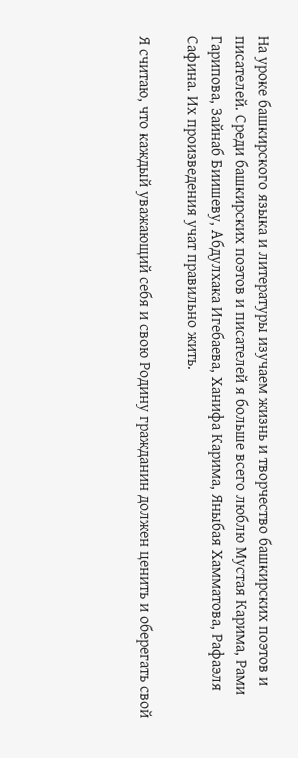На уроке башкирского языка и литературы изучаем жизнь и творчество башкирских поэтов и писателей. Среди башкирских поэтов и писателей я больше всего люблю Мустая Карима, Рами Гарипова, Зайнаб Биишеву, Абдулхака Игебаева, Ханифа Карима, Яныбая Хамматова, Рафаэля Сафина. Их произведения учат правильно жить.

Я считаю, что каждый уважающий себя и свою Родину гражданин должен ценить и оберегать свой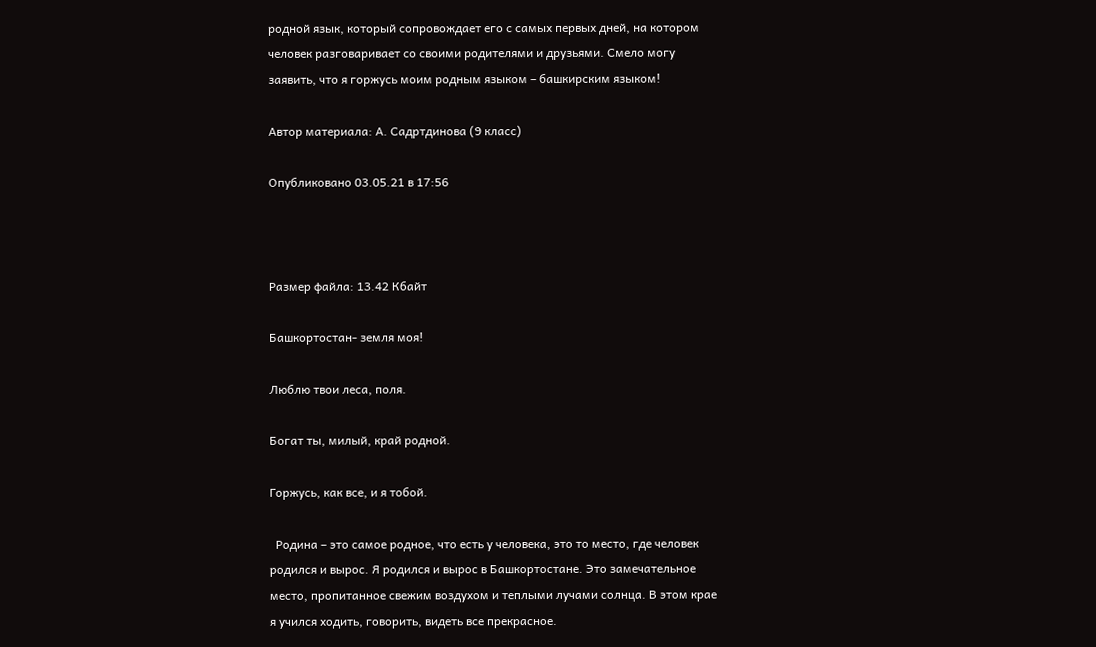родной язык, который сопровождает его с самых первых дней, на котором человек разговаривает со своими родителями и друзьями. Смело могу заявить, что я горжусь моим родным языком – башкирским языком!

Автор материала: А. Садртдинова (9 класс)

Опубликовано 03.05.21 в 17:56



Размер файла: 13.42 Кбайт

Башкортостан- земля моя!

Люблю твои леса, поля.

Богат ты, милый, край родной.

Горжусь, как все, и я тобой.

  Родина – это самое родное, что есть у человека, это то место, где человек родился и вырос. Я родился и вырос в Башкортостане. Это замечательное место, пропитанное свежим воздухом и теплыми лучами солнца. В этом крае я учился ходить, говорить, видеть все прекрасное.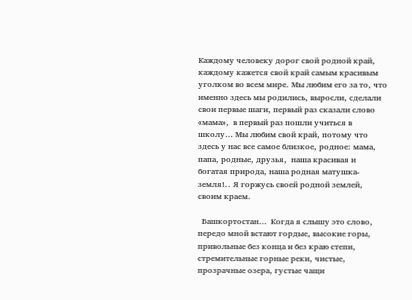Каждому человеку дорог свой родной край, каждому кажется свой край самым красивым уголком во всем мире. Мы любим его за то, что именно здесь мы родились, выросли, сделали свои первые шаги, первый раз сказали слово «мама»,  в первый раз пошли учиться в школу… Мы любим свой край, потому что здесь у нас все самое близкое, родное: мама, папа, родные, друзья,  наша красивая и богатая природа, наша родная матушка-земля!.. Я горжусь своей родной землей, своим краем.

  Башкортостан…  Когда я слышу это слово, передо мной встают гордые, высокие горы, привольные без конца и без краю степи, стремительные горные реки, чистые, прозрачные озера, густые чащи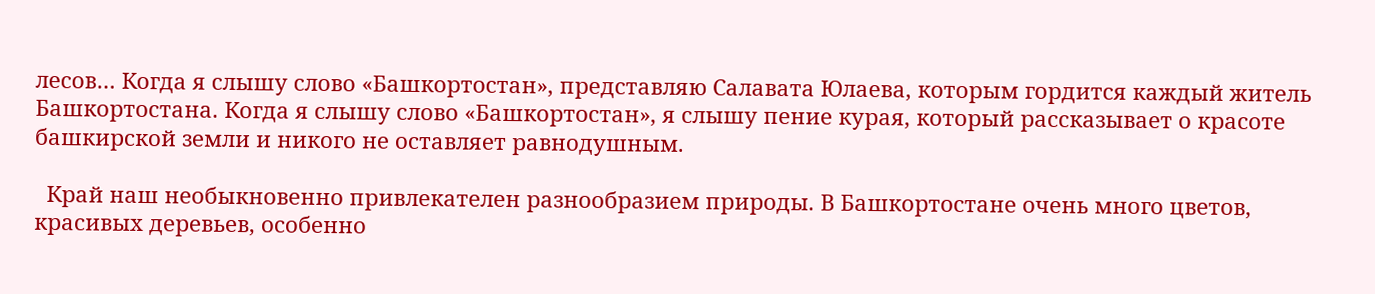лесов… Когда я слышу слово «Башкортостан», представляю Салавата Юлаева, которым гордится каждый житель Башкортостана. Когда я слышу слово «Башкортостан», я слышу пение курая, который рассказывает о красоте башкирской земли и никого не оставляет равнодушным.

  Край наш необыкновенно привлекателен разнообразием природы. В Башкортостане очень много цветов,  красивых деревьев, особенно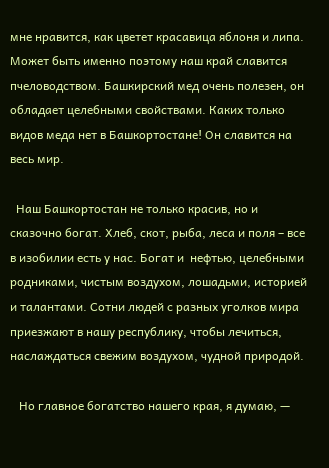мне нравится, как цветет красавица яблоня и липа. Может быть именно поэтому наш край славится пчеловодством. Башкирский мед очень полезен, он обладает целебными свойствами. Каких только видов меда нет в Башкортостане! Он славится на весь мир.

  Наш Башкортостан не только красив, но и сказочно богат. Хлеб, скот, рыба, леса и поля – все в изобилии есть у нас. Богат и  нефтью, целебными родниками, чистым воздухом, лошадьми, историей и талантами. Сотни людей с разных уголков мира приезжают в нашу республику, чтобы лечиться, наслаждаться свежим воздухом, чудной природой.

   Но главное богатство нашего края, я думаю, —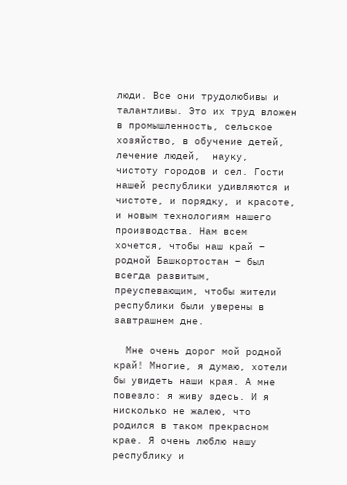люди. Все они трудолюбивы и талантливы. Это их труд вложен в промышленность, сельское хозяйство, в обучение детей,  лечение людей,  науку,  чистоту городов и сел. Гости нашей республики удивляются и чистоте, и порядку, и красоте, и новым технологиям нашего производства. Нам всем хочется, чтобы наш край – родной Башкортостан – был всегда развитым, преуспевающим, чтобы жители республики были уверены в завтрашнем дне.

  Мне очень дорог мой родной край! Многие, я думаю, хотели бы увидеть наши края. А мне повезло: я живу здесь. И я нисколько не жалею, что родился в таком прекрасном крае. Я очень люблю нашу республику и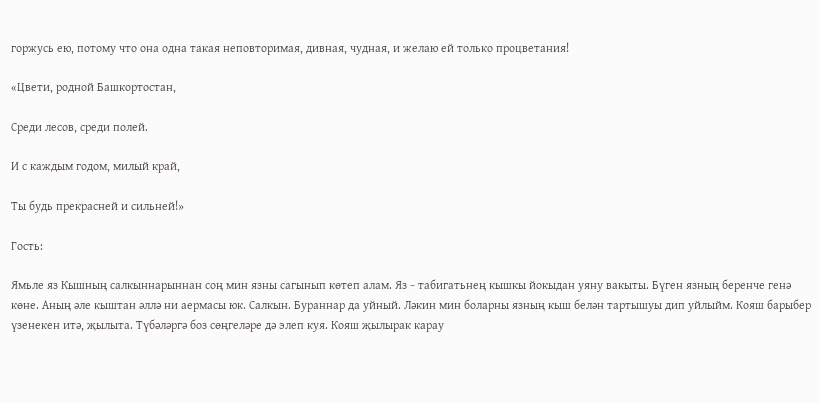горжусь ею, потому что она одна такая неповторимая, дивная, чудная, и желаю ей только процветания!

«Цвети, родной Башкортостан,

Среди лесов, среди полей.

И с каждым годом, милый край,

Ты будь прекрасней и сильней!»

Гость:

Ямьле яз Кышның салкыннарыннан соң мин язны сагынып көтеп алам. Яз − табигатьнең кышкы йокыдан уяну вакыты. Бүген язның беренче генә көне. Аның әле кыштан әллә ни аермасы юк. Салкын. Бураннар да уйный. Ләкин мин боларны язның кыш белән тартышуы дип уйлыйм. Кояш барыбер үзенекен итә, җылыта. Түбәләргә боз сөңгеләре дә элеп куя. Кояш җылырак карау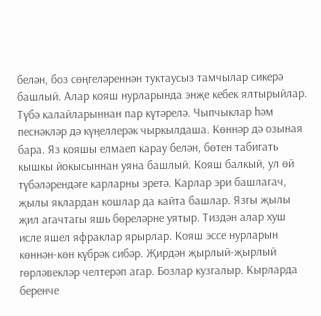белән, боз сөңгеләреннән туктаусыз тамчылар сикерә башлый. Алар кояш нурларында энҗе кебек ялтырыйлар. Түбә калайларыннан пар күтәрелә. Чыпчыклар һәм песнәкләр дә күңеллерәк чыркылдаша. Көннәр дә озыная бара. Яз кояшы елмаеп карау белән, бөтен табигать кышкы йокысыннан уяна башлый. Кояш балкый, ул өй түбәләрендәге карларны эретә. Карлар эри башлагач, җылы яклардан кошлар да кайта башлар. Язгы җылы җил агачтагы яшь бөреләрне уятыр. Тиздән алар хуш исле яшел яфраклар ярырлар. Кояш эссе нурларын көннән-көн күбрәк сибәр. Җирдән җырлый-җырлый гөрләвекләр челтерәп агар. Бозлар кузгалыр. Кырларда беренче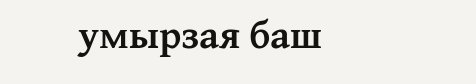умырзая баш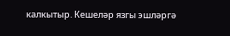калкытыр. Кешеләр язгы эшләргә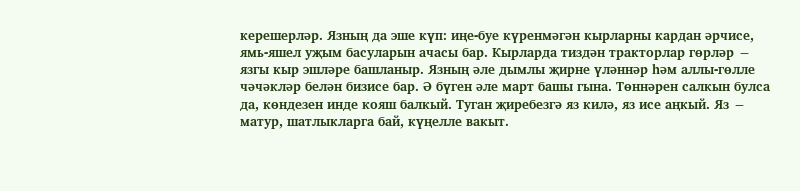керешерләр. Язның да эше күп: иңе-буе күренмәгән кырларны кардан әрчисе, ямь-яшел уҗым басуларын ачасы бар. Кырларда тиздән тракторлар гөрләр − язгы кыр эшләре башланыр. Язның әле дымлы җирне үләннәр һәм аллы-гөлле чәчәкләр белән бизисе бар. Ә бүген әле март башы гына. Төннәрен салкын булса да, көндезен инде кояш балкый. Туган җиребезгә яз килә, яз исе аңкый. Яз − матур, шатлыкларга бай, күңелле вакыт.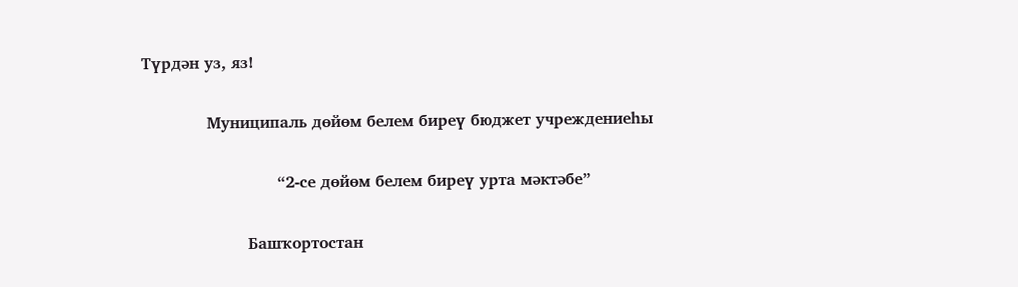Түрдән уз, яз!

             Муниципаль дөйөм белем биреү бюджет учреждениеһы

                           “2-се дөйөм белем биреү урта мәктәбе”

                     Башҡортостан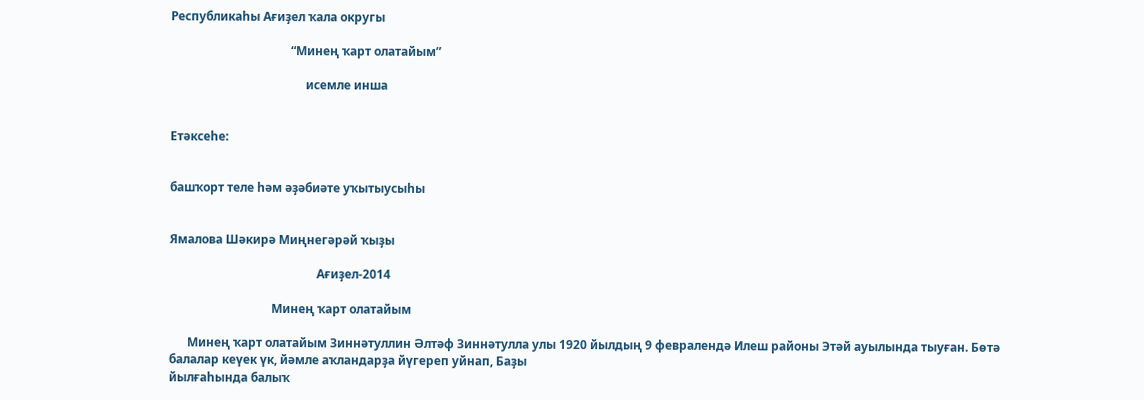Республикаһы Ағиҙел ҡала округы

                                        “Минең ҡарт олатайым”

                                             исемле инша


Етәксеһе:


башҡорт теле һәм әҙәбиәте уҡытыусыһы


Ямалова Шәкирә Миңнегәрәй ҡыҙы

                                                 Ағиҙел-2014

                                  Минең ҡарт олатайым

      Минең ҡарт олатайым Зиннәтуллин Әлтәф Зиннәтулла улы 1920 йылдың 9 февралендә Илеш районы Этәй ауылында тыуған. Бөтә балалар кеүек үк, йәмле аҡландарҙа йүгереп уйнап, Баҙы
йылғаһында балыҡ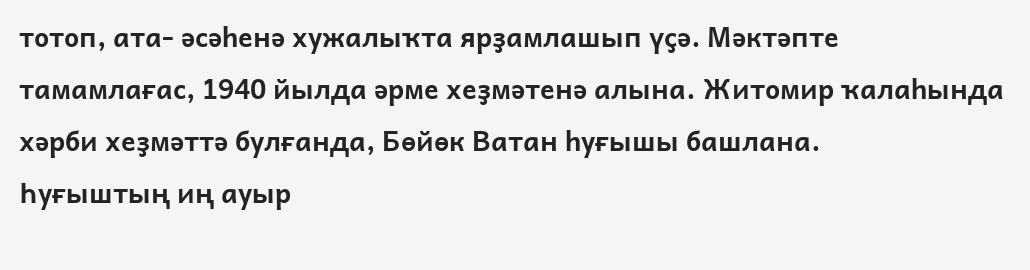тотоп, ата- әсәһенә хужалыҡта ярҙамлашып үҫә. Мәктәпте тамамлағас, 1940 йылда әрме хеҙмәтенә алына. Житомир ҡалаһында хәрби хеҙмәттә булғанда, Бөйөк Ватан һуғышы башлана.
Һуғыштың иң ауыр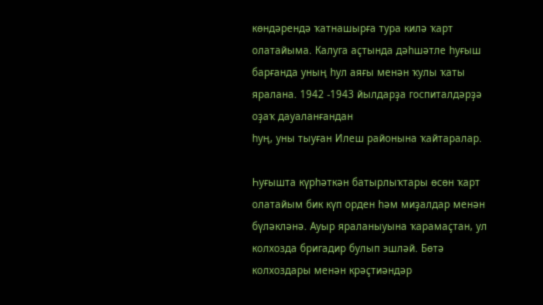көндәрендә ҡатнашырға тура килә ҡарт олатайыма. Калуга аҫтында дәһшәтле һуғыш барғанда уның һул аяғы менән ҡулы ҡаты яралана. 1942 -1943 йылдарҙа госпиталдәрҙә оҙаҡ дауаланғандан
һуң, уны тыуған Илеш районына ҡайтаралар.

Һуғышта күрһәткән батырлыҡтары өсөн ҡарт олатайым бик күп орден һәм миҙалдар менән бүләкләнә. Ауыр яраланыуына ҡарамаҫтан, ул колхозда бригадир булып эшләй. Бөтә колхоздары менән крәҫтиәндәр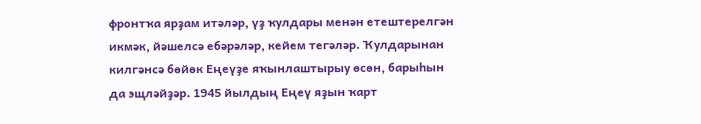фронтҡа ярҙам итәләр, үҙ ҡулдары менән етештерелгән икмәк, йәшелсә ебәрәләр, кейем тегәләр. Ҡулдарынан килгәнсә бөйөк Еңеүҙе яҡынлаштырыу өсөн, барыһын да эщләйҙәр. 1945 йылдың Еңеү яҙын ҡарт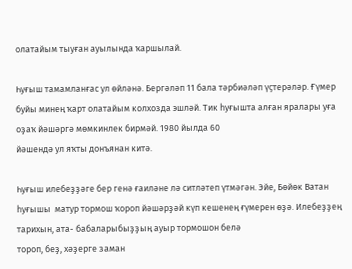олатайым тыуған ауылында ҡаршылай.

Һуғыш тамамланғас ул өйләнә. Бергәләп 11 бала тәрбиәләп үҫтерәләр. Ғүмер буйы минең ҡарт олатайым колхозда эшләй. Тик һуғышта алған яралары уға оҙаҡ йәшәргә мөмкинлек бирмәй. 1980 йылда 60
йәшендә ул яҡты донъянан китә.

Һуғыш илебеҙҙәге бер генә ғаиләне лә ситләтеп үтмәгән. Эйе, Бөйөк Ватан һуғышы  матур тормош ҡороп йәшәрҙәй күп кешенең ғүмерен өҙә. Илебеҙҙең тарихын, ата- бабаларыбыҙҙың ауыр тормошон белә
тороп, беҙ, хәҙерге заман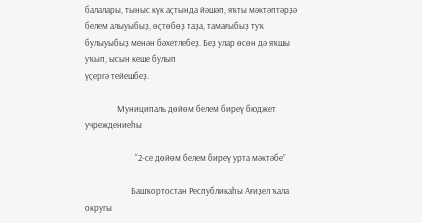балалары, тыныс күк аҫтында йәшәп, яҡты мәктәптәрҙә белем алыуыбыҙ, өҫтөбөҙ таҙа, тамағыбыҙ туҡ булыуыбыҙ менән бәхетлебеҙ. Беҙ улар өсөн дә яҡшы уҡып, ысын кеше булып
үҫергә тейешбеҙ.

                Муниципаль дөйөм белем биреү бюджет учреждениеһы

                         “2-се дөйөм белем биреү урта мәктәбе”

                       Башҡортостан Республикаһы Ағиҙел ҡала округы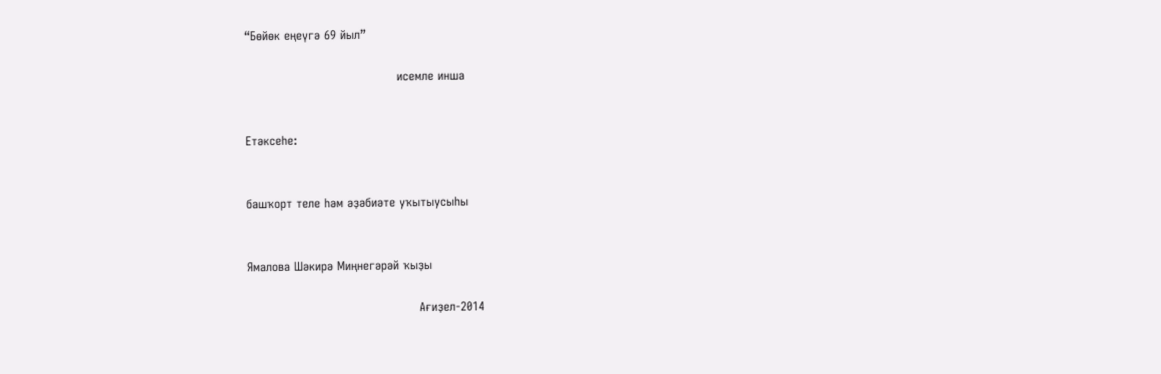“Бөйөк еңеүгә 69 йыл”

                                      исемле инша


Етәксеһе:


башҡорт теле һәм әҙәбиәте уҡытыусыһы


Ямалова Шәкирә Миңнегәрәй ҡыҙы

                                           Ағиҙел-2014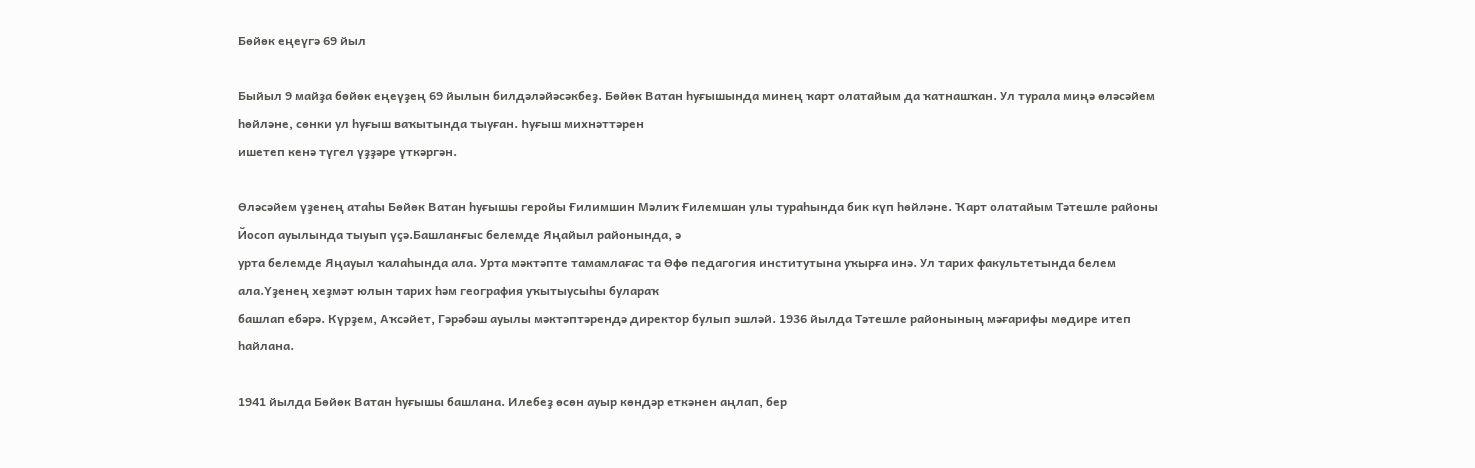Бөйөк еңеүгә 69 йыл

Быйыл 9 майҙа бөйөк еңеүҙең 69 йылын билдәләйәсәкбеҙ. Бөйөк Ватан һуғышында минең ҡарт олатайым да ҡатнашҡан. Ул турала миңә өләсәйем һөйләне, сөнки ул һуғыш ваҡытында тыуған. Һуғыш михнәттәрен
ишетеп кенә түгел үҙҙәре үткәргән.

Өләсәйем үҙенең атаһы Бөйөк Ватан һуғышы геройы Ғилимшин Мәлиҡ Ғилемшан улы тураһында бик күп һөйләне. Ҡарт олатайым Тәтешле районы Йосоп ауылында тыуып үҫә.Башланғыс белемде Яңайыл районында, ә
урта белемде Яңауыл ҡалаһында ала. Урта мәктәпте тамамлағас та Өфө педагогия институтына уҡырға инә. Ул тарих факультетында белем ала.Үҙенең хеҙмәт юлын тарих һәм география уҡытыусыһы булараҡ
башлап ебәрә. Күрҙем, Аҡсәйет, Гәрәбәш ауылы мәктәптәрендә директор булып эшләй. 1936 йылда Тәтешле районының мәғарифы мөдире итеп һайлана.

1941 йылда Бөйөк Ватан һуғышы башлана. Илебеҙ өсөн ауыр көндәр еткәнен аңлап, бер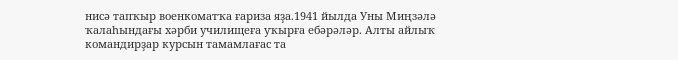нисә тапҡыр военкоматҡа ғариза яҙа.1941 йылда Уны Миңзәлә ҡалаһындағы хәрби училищеға уҡырға ебәрәләр. Алты айлыҡ
командирҙар курсын тамамлағас та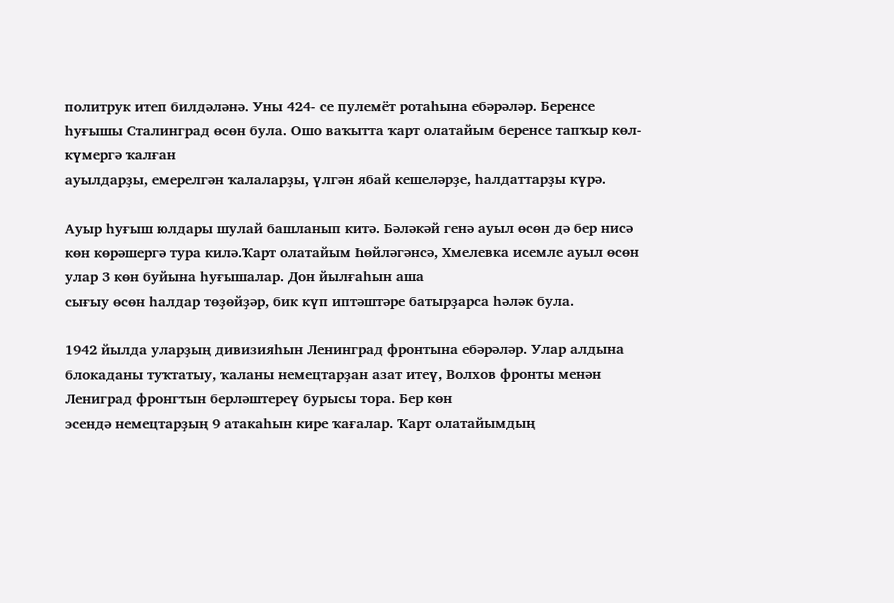политрук итеп билдәләнә. Уны 424- се пулемёт ротаһына ебәрәләр. Беренсе һуғышы Сталинград өсөн була. Ошо ваҡытта ҡарт олатайым беренсе тапҡыр көл-күмергә ҡалған
ауылдарҙы, емерелгән ҡалаларҙы, үлгән ябай кешеләрҙе, һалдаттарҙы күрә.

Ауыр һуғыш юлдары шулай башланып китә. Бәләкәй генә ауыл өсөн дә бер нисә көн көрәшергә тура килә.Ҡарт олатайым Һөйләгәнсә, Хмелевка исемле ауыл өсөн улар 3 көн буйына һуғышалар. Дон йылғаһын аша
сығыу өсөн һалдар төҙөйҙәр, бик күп иптәштәре батырҙарса һәләк була.

1942 йылда уларҙың дивизияһын Ленинград фронтына ебәрәләр. Улар алдына блокаданы туҡтатыу, ҡаланы немецтарҙан азат итеү, Волхов фронты менән Лениград фронгтын берләштереү бурысы тора. Бер көн
эсендә немецтарҙың 9 атакаһын кире ҡағалар. Ҡарт олатайымдың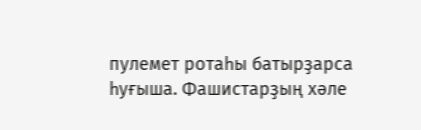пулемет ротаһы батырҙарса һуғыша. Фашистарҙың хәле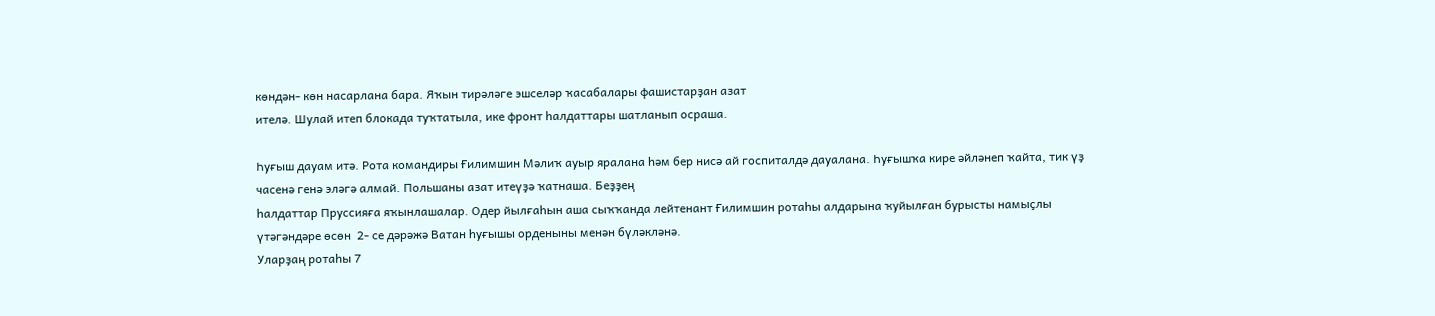көндән- көн насарлана бара. Яҡын тирәләге эшселәр ҡасабалары фашистарҙан азат
ителә. Шулай итеп блокада туҡтатыла, ике фронт һалдаттары шатланып осраша.

Һуғыш дауам итә. Рота командиры Ғилимшин Мәлиҡ ауыр яралана һәм бер нисә ай госпиталдә дауалана. Һуғышҡа кире әйләнеп ҡайта, тик үҙ часенә генә эләгә алмай. Польшаны азат итеүҙә ҡатнаша. Беҙҙең
һалдаттар Пруссияға яҡынлашалар. Одер йылғаһын аша сыҡҡанда лейтенант Ғилимшин ротаһы алдарына ҡуйылған бурысты намыҫлы үтәгәндәре өсөн  2- се дәрәжә Ватан һуғышы орденыны менән бүләкләнә.
Уларҙаң ротаһы 7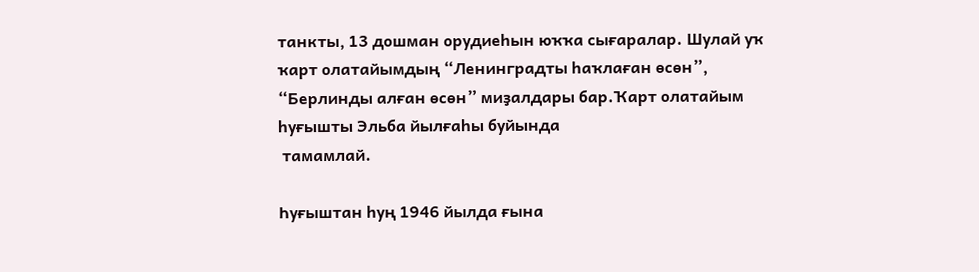танкты, 13 дошман орудиеһын юҡҡа сығаралар. Шулай уҡ ҡарт олатайымдың “Ленинградты һаҡлаған өсөн”, “Берлинды алған өсөн” миҙалдары бар.Ҡарт олатайым һуғышты Эльба йылғаһы буйында
 тамамлай.

Һуғыштан һуң 1946 йылда ғына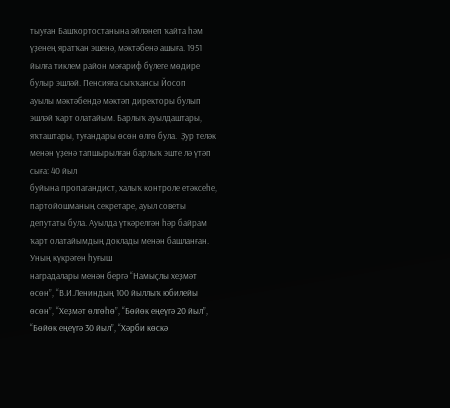тыуған Башҡортостанына әйләнеп ҡайта һәм үҙенең яратҡан эшенә, мәктәбенә ашыға. 1951 йылға тиклем район мәғариф бүлеге мөдире булыр эшләй. Пенсияға сыҡҡансы Йосоп
ауылы мәктәбендә мәктәп директоры булып эшләй ҡарт олатайым. Барлыҡ ауылдаштары, яҡташтары, туғандары өсөн өлгө була.  Ҙур теләк менән үҙенә тапшырылған барлыҡ эште лә үтәп сыға: 40 йыл
буйына пропагандист, халыҡ контроле етәксеһе, партойошманың секретаре, ауыл советы депутаты була. Ауылда үткәрелгән һәр байрам ҡарт олатайымдың доклады менән башланған. Уның күкрәген һуғыш
наградалары менән бергә “Намыҫлы хеҙмәт өсөн”, “В.И.Лениндың 100 йыллыҡ юбилейы өсөн”, “Хеҙмәт өлгөһө”, “Бөйөк еңеүгә 20 йыл”, “Бөйөк еңеүгә 30 йыл”, “Хәрби көскә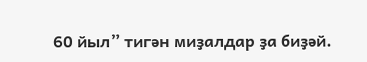60 йыл” тигән миҙалдар ҙа биҙәй.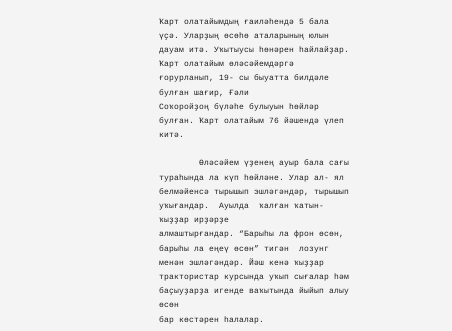Ҡарт олатайымдың ғаиләһендә 5 бала үҫә. Уларҙың өсөһө аталарының юлын дауам итә. Уҡытыусы һөнәрен һайлайҙар. Ҡарт олатайым өләсәйемдәргә ғорурланып, 19- сы быуатта билдәле булған шағир, Ғәли
Соҡоройҙоң бүләһе булыуын һөйләр булған. Ҡарт олатайым 76 йәшендә үлеп китә.

        Өләсәйем үҙенең ауыр бала сағы тураһында ла күп һөйләне. Улар ал- ял белмәйенсә тырышып эшләгәндәр, тырышып уҡығандар.  Ауылда  ҡалған ҡатын- ҡыҙҙар ирҙәрҙе
алмаштырғандар. “Барыһы ла фрон өсөн, барыһы ла еңеү өсөн” тигән  лозунг менән эшләгәндәр. Йәш кенә ҡыҙҙар трактористар курсында уҡып сығалар һәм баҫыуҙарҙа игенде ваҡытында йыйып алыу өсөн
бар көстәрен һалалар.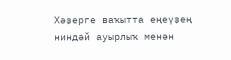Хәҙерге ваҡытта еңеүҙең ниндәй ауырлыҡ менән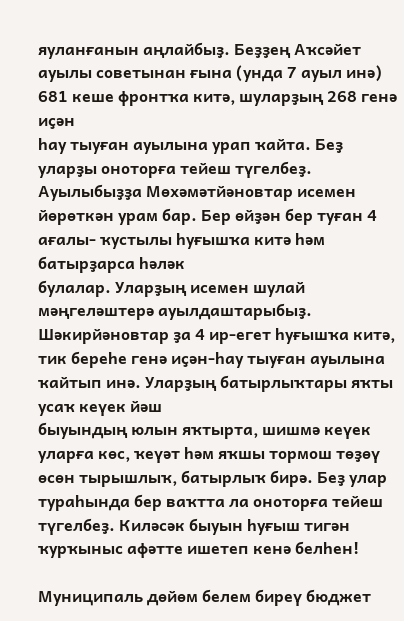яуланғанын аңлайбыҙ. Беҙҙең Аҡсәйет ауылы советынан ғына (унда 7 ауыл инә)  681 кеше фронтҡа китә, шуларҙың 268 генә иҫән
һау тыуған ауылына урап ҡайта. Беҙ уларҙы оноторға тейеш түгелбеҙ. Ауылыбыҙҙа Мөхәмәтйәновтар исемен йөрөткән урам бар. Бер өйҙән бер туған 4 ағалы- ҡустылы һуғышҡа китә һәм батырҙарса һәләк
булалар. Уларҙың исемен шулай мәңгеләштерә ауылдаштарыбыҙ. Шәкирйәновтар ҙа 4 ир-егет һуғышҡа китә, тик береһе генә иҫән-һау тыуған ауылына ҡайтып инә. Уларҙың батырлыҡтары яҡты усаҡ кеүек йәш
быуындың юлын яҡтырта, шишмә кеүек уларға көс, ҡеүәт һәм яҡшы тормош төҙөү өсөн тырышлыҡ, батырлыҡ бирә. Беҙ улар тураһында бер ваҡтта ла оноторға тейеш түгелбеҙ. Киләсәк быуын һуғыш тигән
ҡурҡыныс афәтте ишетеп кенә белһен!

Муниципаль дөйөм белем биреү бюджет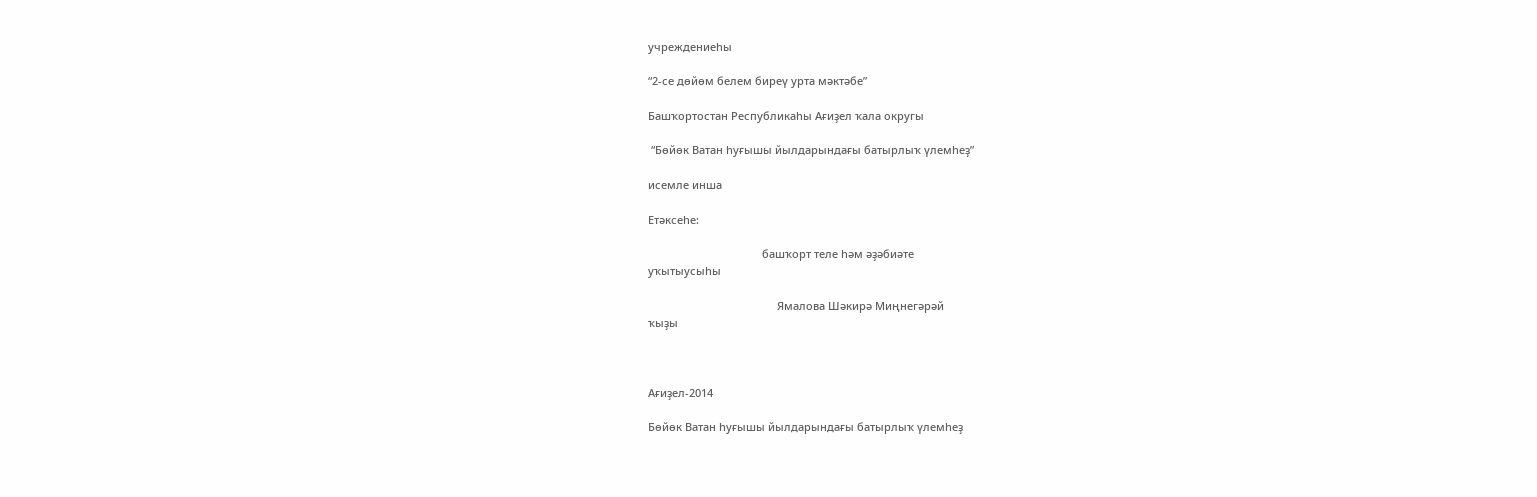учреждениеһы

“2-се дөйөм белем биреү урта мәктәбе”

Башҡортостан Республикаһы Ағиҙел ҡала округы

 “Бөйөк Ватан һуғышы йылдарындағы батырлыҡ үлемһеҙ”

исемле инша

Етәксеһе:

                                      башҡорт теле һәм әҙәбиәте
уҡытыусыһы

                                           Ямалова Шәкирә Миңнегәрәй
ҡыҙы



Ағиҙел-2014

Бөйөк Ватан һуғышы йылдарындағы батырлыҡ үлемһеҙ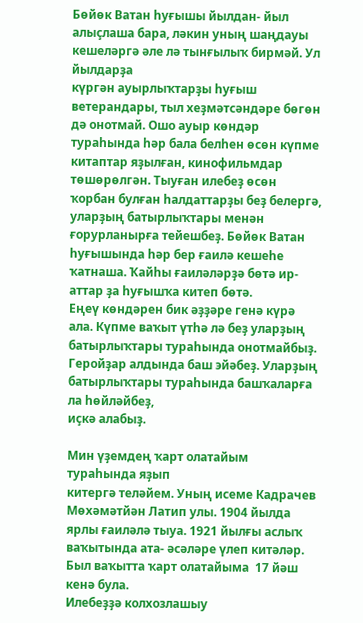Бөйөк Ватан һуғышы йылдан- йыл алыҫлаша бара, ләкин уның шаңдауы кешеләргә әле лә тынғылыҡ бирмәй. Ул йылдарҙа
күргән ауырлыҡтарҙы һуғыш ветерандары, тыл хеҙмәтсәндәре бөгөн дә онотмай. Ошо ауыр көндәр тураһында һәр бала белһен өсөн күпме китаптар яҙылған, кинофильмдар төшөрөлгән. Тыуған илебеҙ өсөн
ҡорбан булған һалдаттарҙы беҙ белергә, уларҙың батырлыҡтары менән ғорурланырға тейешбеҙ. Бөйөк Ватан һуғышында һәр бер ғаилә кешеһе ҡатнаша. Ҡайһы ғаиләләрҙә бөтә ир- аттар ҙа һуғышҡа китеп бөтә.
Еңеү көндәрен бик әҙҙәре генә күрә ала. Күпме ваҡыт үтһә лә беҙ уларҙың батырлыҡтары тураһында онотмайбыҙ. Геройҙар алдында баш эйәбеҙ. Уларҙың батырлыҡтары тураһында башҡаларға ла һөйләйбеҙ,
иҫкә алабыҙ.

Мин үҙемдең ҡарт олатайым тураһында яҙып
китергә теләйем. Уның исеме Кадрачев Мөхәмәтйән Латип улы. 1904 йылда ярлы ғаиләлә тыуа. 1921 йылғы аслыҡ ваҡытында ата- әсәләре үлеп китәләр. Был ваҡытта ҡарт олатайыма  17 йәш кенә була.
Илебеҙҙә колхозлашыу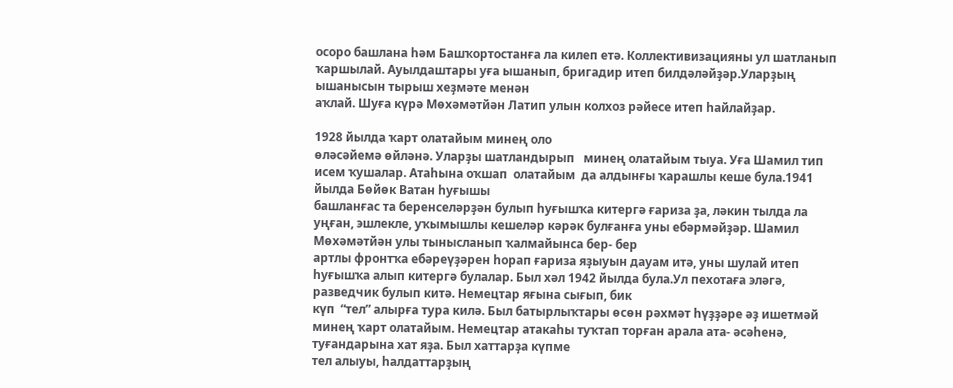осоро башлана һәм Башҡортостанға ла килеп етә. Коллективизацияны ул шатланып ҡаршылай. Ауылдаштары уға ышанып, бригадир итеп билдәләйҙәр.Уларҙың ышанысын тырыш хеҙмәте менән
аҡлай. Шуға күрә Мөхәмәтйән Латип улын колхоз рәйесе итеп һайлайҙар.

1928 йылда ҡарт олатайым минең оло
өләсәйемә өйләнә. Уларҙы шатландырып   минең олатайым тыуа. Уға Шамил тип исем ҡушалар. Атаһына оҡшап  олатайым  да алдынғы ҡарашлы кеше була.1941 йылда Бөйөк Ватан һуғышы
башланғас та беренселәрҙән булып һуғышҡа китергә ғариза ҙа, ләкин тылда ла уңған, эшлекле, уҡымышлы кешеләр кәрәк булғанға уны ебәрмәйҙәр. Шамил Мөхәмәтйән улы тынысланып ҡалмайынса бер- бер
артлы фронтҡа ебәреүҙәрен һорап ғариза яҙыуын дауам итә, уны шулай итеп һуғышҡа алып китергә булалар. Был хәл 1942 йылда була.Ул пехотаға эләгә, разведчик булып китә. Немецтар яғына сығып, бик
күп  “тел” алырға тура килә. Был батырлыҡтары өсөн рәхмәт һүҙҙәре әҙ ишетмәй минең ҡарт олатайым. Немецтар атакаһы туҡтап торған арала ата- әсәһенә, туғандарына хат яҙа. Был хаттарҙа күпме
тел алыуы, һалдаттарҙың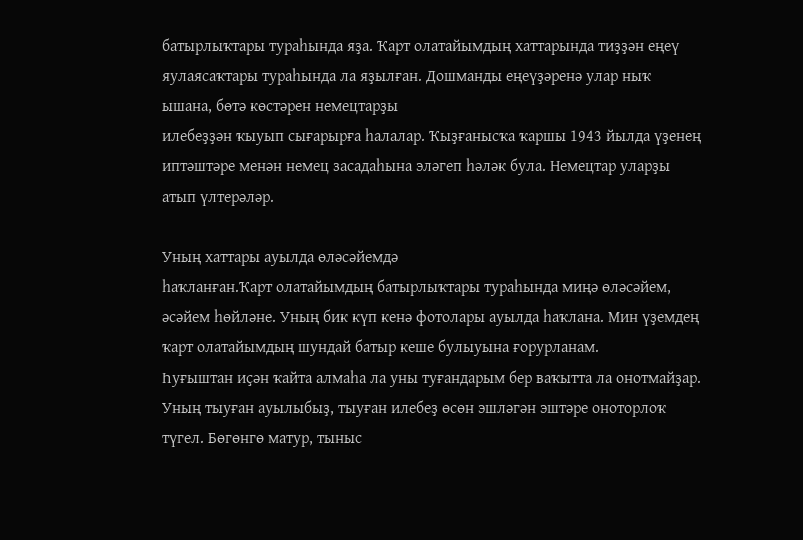батырлыҡтары тураһында яҙа. Ҡарт олатайымдың хаттарында тиҙҙән еңеү яулаясаҡтары тураһында ла яҙылған. Дошманды еңеүҙәренә улар ныҡ ышана, бөтә көстәрен немецтарҙы
илебеҙҙән ҡыуып сығарырға һалалар. Ҡыҙғанысҡа ҡаршы 1943 йылда үҙенең иптәштәре менән немец засадаһына эләгеп һәләк була. Немецтар уларҙы атып үлтерәләр.

Уның хаттары ауылда өләсәйемдә
һаҡланған.Ҡарт олатайымдың батырлыҡтары тураһында миңә өләсәйем, әсәйем һөйләне. Уның бик күп кенә фотолары ауылда һаҡлана. Мин үҙемдең ҡарт олатайымдың шундай батыр кеше булыуына ғорурланам.
Һуғыштан иҫән ҡайта алмаһа ла уны туғандарым бер ваҡытта ла онотмайҙар. Уның тыуған ауылыбыҙ, тыуған илебеҙ өсөн эшләгән эштәре оноторлоҡ түгел. Бөгөнгө матур, тыныс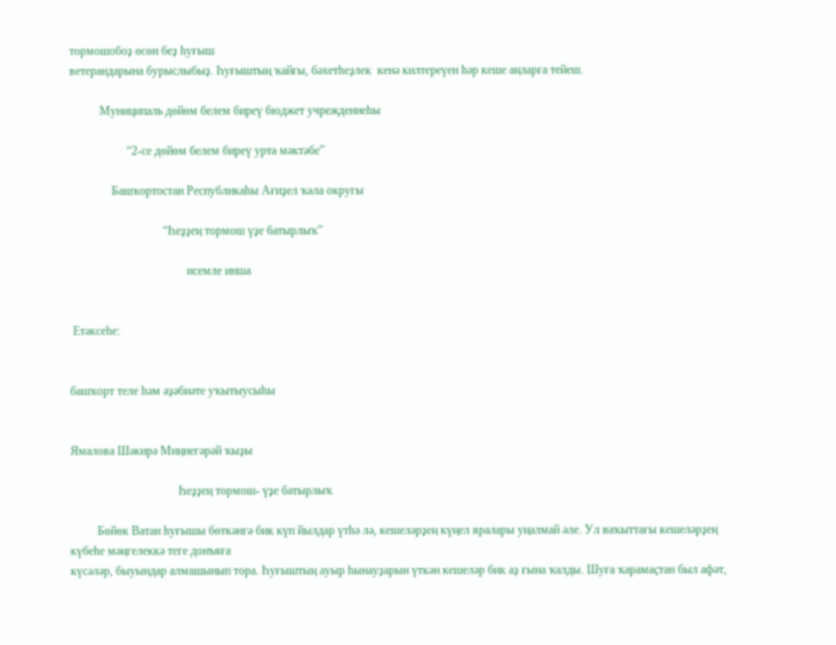тормошобоҙ өсөн беҙ һуғыш
ветерандарына бурыслыбыҙ. Һуғыштың ҡайғы, бәхетһеҙлек  кенә килтереүен һәр кеше аңларға тейеш.

          Муниципаль дөйөм белем биреү бюджет учреждениеһы

                   “2-се дөйөм белем биреү урта мәктәбе”

              Башҡортостан Республикаһы Ағиҙел ҡала округы

                               “Һеҙҙең тормош үҙе батырлыҡ”

                                       исемле инша


 Етәксеһе:


башҡорт теле һәм әҙәбиәте уҡытыусыһы


Ямалова Шәкирә Миңнегәрәй ҡыҙы

                                    Һеҙҙең тормош- үҙе батырлыҡ

         Бөйөк Ватан һуғышы бөткәнгә бик күп йылдар үтһә лә, кешеләрҙең күңел яралары уңалмай әле. Ул ваҡыттағы кешеләрҙең күбеһе мәңгелеккә теге донъяға
күсәләр, быуындар алмашынып тора. Һуғыштың ауыр һынауҙарын үткән кешеләр бик аҙ ғына ҡалды. Шуға ҡарамаҫтан был афәт,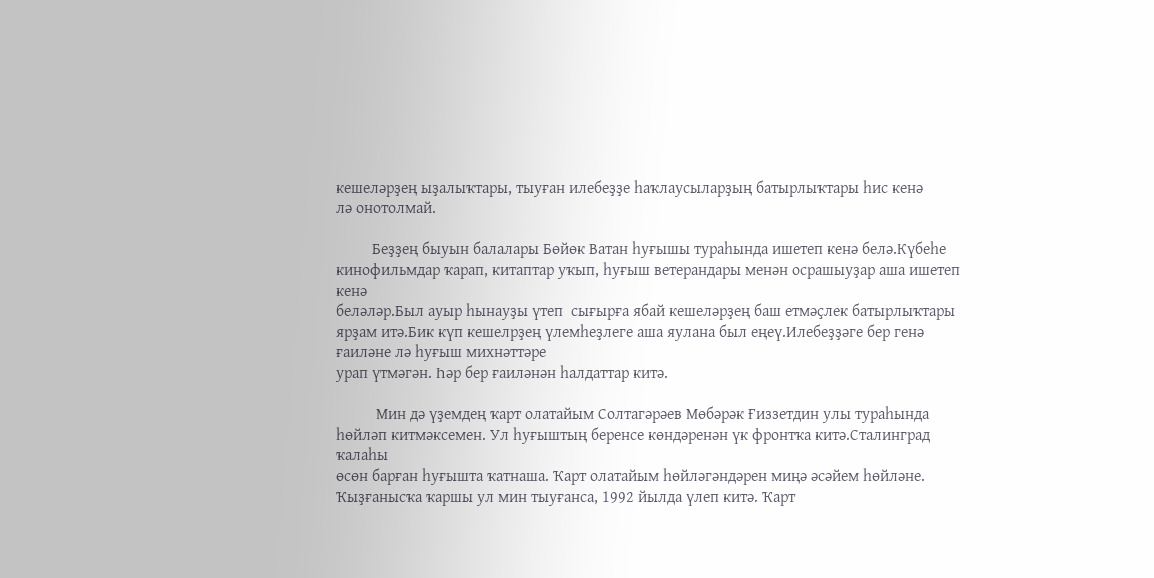кешеләрҙең ыҙалыҡтары, тыуған илебеҙҙе һаҡлаусыларҙың батырлыҡтары һис кенә
лә онотолмай.

         Беҙҙең быуын балалары Бөйөк Ватан һуғышы тураһында ишетеп кенә белә.Күбеһе кинофильмдар ҡарап, китаптар уҡып, һуғыш ветерандары менән осрашыуҙар аша ишетеп кенә
беләләр.Был ауыр һынауҙы үтеп  сығырға ябай кешеләрҙең баш етмәҫлек батырлыҡтары ярҙам итә.Бик күп кешелрҙең үлемһеҙлеге аша яулана был еңеү.Илебеҙҙәге бер генә ғаиләне лә һуғыш михнәттәре
урап үтмәгән. Һәр бер ғаиләнән һалдаттар китә.

          Мин дә үҙемдең ҡарт олатайым Солтагәрәев Мөбәрәк Ғиззетдин улы тураһында һөйләп китмәксемен. Ул һуғыштың беренсе көндәренән үк фронтҡа китә.Сталинград ҡалаһы
өсөн барған һуғышта ҡатнаша. Ҡарт олатайым һөйләгәндәрен миңә әсәйем һөйләне. Ҡыҙғанысҡа ҡаршы ул мин тыуғанса, 1992 йылда үлеп китә. Ҡарт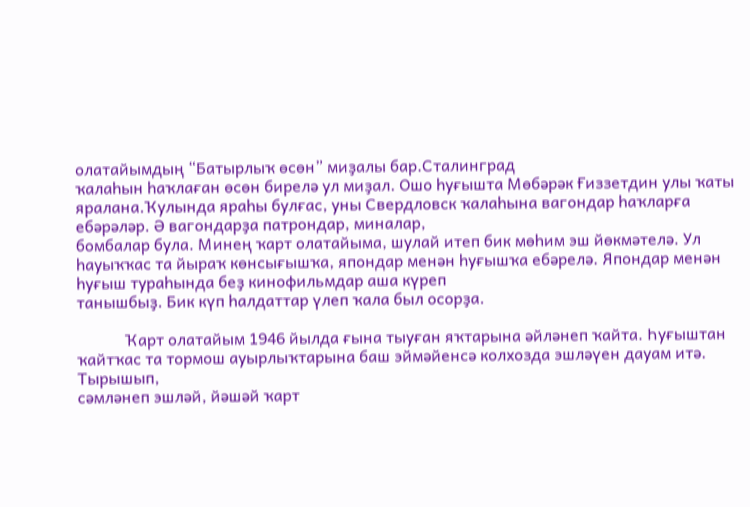олатайымдың “Батырлыҡ өсөн” миҙалы бар.Сталинград
ҡалаһын һаҡлаған өсөн бирелә ул миҙал. Ошо һуғышта Мөбәрәк Ғиззетдин улы ҡаты яралана.Ҡулында яраһы булғас, уны Свердловск ҡалаһына вагондар һаҡларға ебәрәләр. Ә вагондарҙа патрондар, миналар,
бомбалар була. Минең ҡарт олатайыма, шулай итеп бик мөһим эш йөкмәтелә. Ул һауыҡҡас та йыраҡ көнсығышҡа, япондар менән һуғышҡа ебәрелә. Япондар менән һуғыш тураһында беҙ кинофильмдар аша күреп
танышбыҙ. Бик күп һалдаттар үлеп ҡала был осорҙа.

            Ҡарт олатайым 1946 йылда ғына тыуған яҡтарына әйләнеп ҡайта. Һуғыштан ҡайтҡас та тормош ауырлыҡтарына баш эймәйенсә колхозда эшләүен дауам итә. Тырышып,
сәмләнеп эшләй, йәшәй ҡарт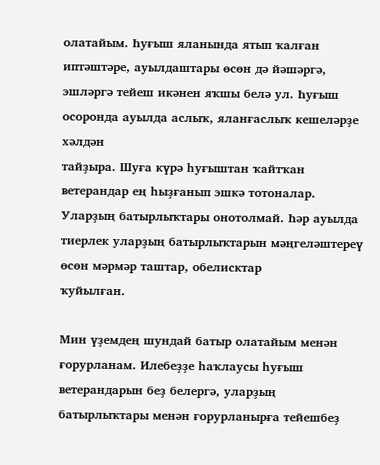олатайым. Һуғыш яланында ятып ҡалған иптәштәре, ауылдаштары өсөн дә йәшәргә, эшләргә тейеш икәнен яҡшы белә ул. Һуғыш осоронда ауылда аслыҡ, яланғаслыҡ кешеләрҙе хәлдән
тайҙыра. Шуға күрә һуғыштан ҡайтҡан ветерандар ең һыҙғанып эшкә тотоналар. Уларҙың батырлыҡтары онотолмай. Һәр ауылда тиерлек уларҙың батырлыҡтарын мәңгеләштереү өсөн мәрмәр таштар, обелисктар
ҡуйылған.

Мин үҙемдең шундай батыр олатайым менән ғорурланам. Илебеҙҙе һаҡлаусы һуғыш ветерандарын беҙ белергә, уларҙың батырлыҡтары менән ғорурланырға тейешбеҙ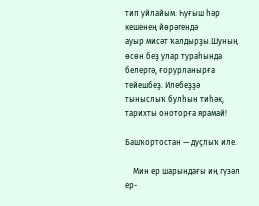тип уйлайым. Һуғыш һәр кешенең йөрәгендә
ауыр мисәт ҡалдырҙы.Шуның өсөн беҙ улар тураһында белергә, ғорурланырға тейешбеҙ. Илебеҙҙә тыныслыҡ булһын тиһәк, тарихты оноторға ярамай!

Башҡортостан — дуҫлыҡ иле.

    Мин ер шарындағы иң гүзәл ер-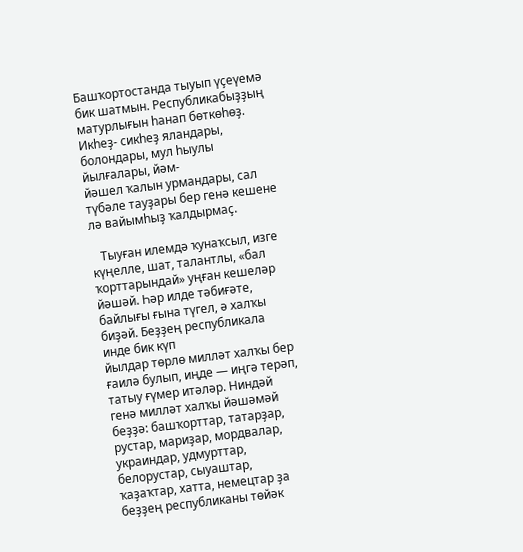Башҡортостанда тыуып үҫеүемә бик шатмын. Республикабыҙҙың матурлығын һанап бөткөһөҙ. Икһеҙ- сикһеҙ яландары, болондары, мул һыулы йылғалары, йәм-
йәшел ҡалын урмандары, сал түбәле тауҙары бер генә кешене лә вайымһыҙ ҡалдырмаҫ.

   Тыуған илемдә ҡунаҡсыл, изге күңелле, шат, талантлы, «бал ҡорттарындай» уңған кешеләр йәшәй. Һәр илде тәбиғәте, байлығы ғына түгел, ә халҡы биҙәй. Беҙҙең республикала инде бик күп
йылдар төрлө милләт халҡы бер ғаилә булып, иңде — иңгә терәп, татыу ғүмер итәләр. Ниндәй генә милләт халҡы йәшәмәй беҙҙә: башҡорттар, татарҙар, рустар, мариҙар, мордвалар, украиндар, удмурттар,
белорустар, сыуаштар, ҡаҙаҡтар, хатта, немецтар ҙа беҙҙең республиканы төйәк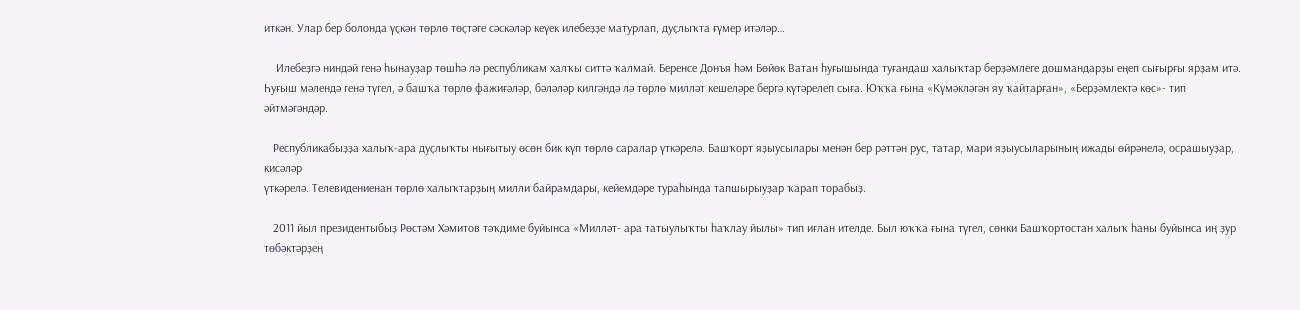иткән. Улар бер болонда үҫкән төрлө төҫтәге сәскәләр кеүек илебеҙҙе матурлап, дуҫлыҡта ғүмер итәләр…

    Илебеҙгә ниндәй генә һынауҙар төшһә лә республикам халҡы ситтә ҡалмай. Беренсе Донъя һәм Бөйөк Ватан һуғышында туғандаш халыҡтар берҙәмлеге дошмандарҙы еңеп сығырғы ярҙам итә.
Һуғыш мәлендә генә түгел, ә башҡа төрлө фажиғәләр, бәләләр килгәндә лә төрлө милләт кешеләре бергә күтәрелеп сыға. Юҡҡа ғына «Күмәкләгән яу ҡайтарған», «Берҙәмлектә көс»- тип әйтмәгәндәр.

   Республикабыҙҙа халыҡ-ара дуҫлыҡты нығытыу өсөн бик күп төрлө саралар үткәрелә. Башҡорт яҙыусылары менән бер рәттән рус, татар, мари яҙыусыларының ижады өйрәнелә, осрашыуҙар, кисәләр
үткәрелә. Телевидениенан төрлө халыҡтарҙың милли байрамдары, кейемдәре тураһында тапшырыуҙар ҡарап торабыҙ.

   2011 йыл президентыбыҙ Рөстәм Хәмитов тәҡдиме буйынса «Милләт- ара татыулыҡты һаҡлау йылы» тип иғлан ителде. Был юҡҡа ғына түгел, сөнки Башҡортостан халыҡ һаны буйынса иң ҙур
төбәктәрҙең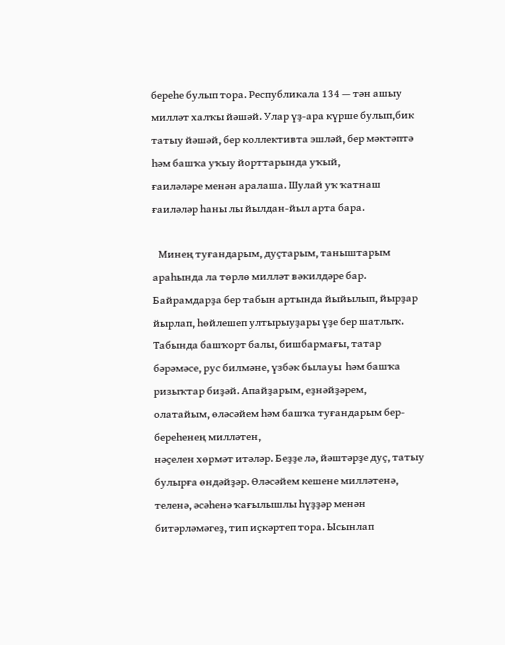береһе булып тора. Республикала 134 — тән ашыу милләт халҡы йәшәй. Улар үҙ-ара күрше булып,бик татыу йәшәй, бер коллективта эшләй, бер мәктәптә һәм башҡа уҡыу йорттарында уҡый,
ғаиләләре менән аралаша. Шулай уҡ ҡатнаш ғаиләләр һаны лы йылдан-йыл арта бара.

   Минең туғандарым, дуҫтарым, таныштарым  араһында ла төрлө милләт вәкилдәре бар. Байрамдарҙа бер табын артында йыйылып, йырҙар йырлап, һөйлешеп ултырыуҙары үҙе бер шатлыҡ.
Табында башҡорт балы, бишбармағы, татар бәрәмәсе, рус билмәне, үзбәк былауы  һәм башҡа ризыҡтар биҙәй. Апайҙарым, еҙнәйҙәрем, олатайым, өләсәйем һәм башҡа туғандарым бер- береһенең милләтен,
нәҫелен хөрмәт итәләр. Беҙҙе лә, йәштәрҙе дуҫ, татыу булырға өндәйҙәр. Өләсәйем кешене милләтенә, теленә, әсәһенә ҡағылышлы һүҙҙәр менән битәрләмәгеҙ, тип иҫкәртеп тора. Ысынлап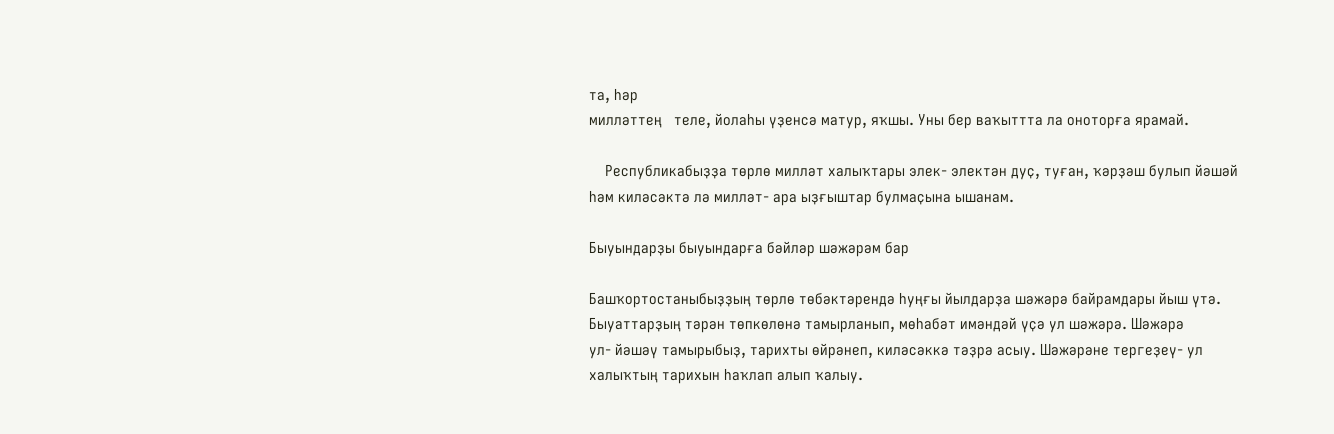та, һәр
милләттең   теле, йолаһы үҙенсә матур, яҡшы. Уны бер ваҡыттта ла оноторға ярамай.

    Республикабыҙҙа төрлө милләт халыҡтары элек- электән дуҫ, туған, ҡәрҙәш булып йәшәй һәм киләсәктә лә милләт- ара ыҙғыштар булмаҫына ышанам.

Быуындарҙы быуындарға бәйләр шәжәрәм бар

Башҡортостаныбыҙҙың төрлө төбәктәрендә һуңғы йылдарҙа шәжәрә байрамдары йыш үтә. Быуаттарҙың тәрән төпкөлөнә тамырланып, мөһабәт имәндәй үҫә ул шәжәрә. Шәжәрә
ул- йәшәү тамырыбыҙ, тарихты өйрәнеп, киләсәккә тәҙрә асыу. Шәжәрәне тергеҙеү- ул халыҡтың тарихын һаҡлап алып ҡалыу.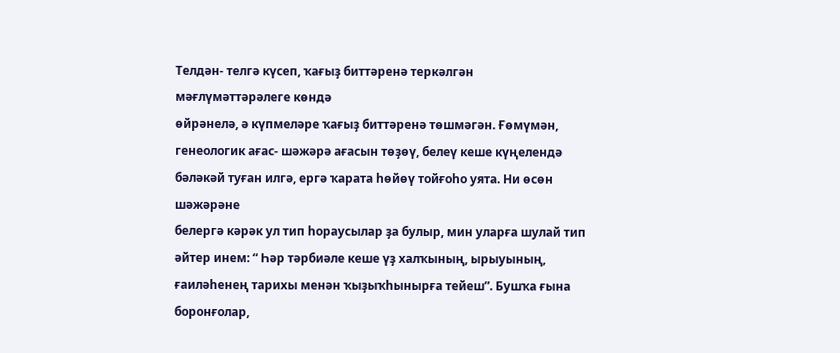Телдән- телгә күсеп, ҡағыҙ биттәренә теркәлгән мәғлүмәттәрәлеге көндә
өйрәнелә, ә күпмеләре ҡағыҙ биттәренә төшмәгән. Ғөмүмән, генеологик ағас- шәжәрә ағасын төҙөү, белеү кеше күңелендә бәләкәй туған илгә, ергә ҡарата һөйөү тойғоһо уята. Ни өсөн шәжәрәне
белергә кәрәк ул тип һораусылар ҙа булыр, мин уларға шулай тип әйтер инем: “ Һәр тәрбиәле кеше үҙ халҡының, ырыуының, ғаиләһенең тарихы менән ҡыҙыҡһынырға тейеш”. Бушҡа ғына боронғолар,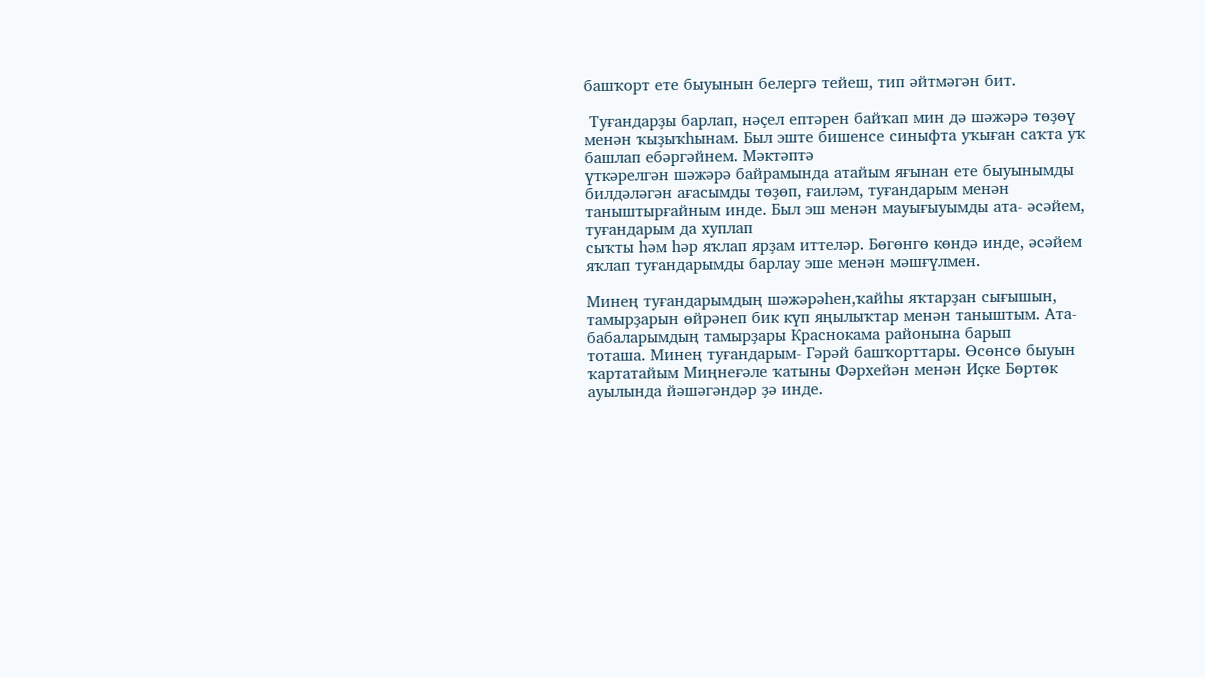башҡорт ете быуынын белергә тейеш, тип әйтмәгән бит.

 Туғандарҙы барлап, нәҫел ептәрен байҡап мин дә шәжәрә төҙөү менән ҡыҙыҡһынам. Был эште бишенсе синыфта уҡыған саҡта уҡ башлап ебәргәйнем. Мәктәптә
үткәрелгән шәжәрә байрамында атайым яғынан ете быуынымды билдәләгән ағасымды төҙөп, ғаиләм, туғандарым менән таныштырғайным инде. Был эш менән мауығыуымды ата- әсәйем, туғандарым да хуплап
сыҡты һәм һәр яҡлап ярҙам иттеләр. Бөгөнгө көндә инде, әсәйем яҡлап туғандарымды барлау эше менән мәшғүлмен.

Минең туғандарымдың шәжәрәһен,ҡайһы яҡтарҙан сығышын, тамырҙарын өйрәнеп бик күп яңылыҡтар менән таныштым. Ата- бабаларымдың тамырҙары Краснокама районына барып
тоташа. Минең туғандарым- Гәрәй башҡорттары. Өсөнсө быуын ҡартатайым Миңнеғәле ҡатыны Фәрхейән менән Иҫке Бөртөк ауылында йәшәгәндәр ҙә инде.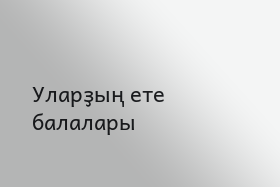Уларҙың ете балалары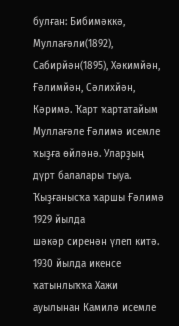булған: Бибимәккә,
Муллағәли(1892), Сабирйән(1895), Хәкимйән, Ғәлимйән, Сәлихйән, Кәримә. Ҡарт ҡартатайым Муллағәле Ғәлимә исемле ҡыҙға өйләнә. Уларҙың дүрт балалары тыуа. Ҡыҙғанысҡа ҡаршы Ғәлимә 1929 йылда
шәкәр сиренән үлеп китә. 1930 йылда икенсе ҡатынлыҡҡа Хажи ауылынан Камилә исемле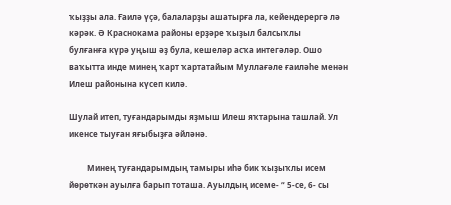ҡыҙҙы ала. Ғаилә үҫә, балаларҙы ашатырға ла, кейендерергә лә кәрәк. Ә Краснокама районы ерҙәре ҡыҙыл балсыҡлы
булғанға күрә уңыш әҙ була, кешеләр асҡа интегәләр. Ошо ваҡытта инде минең ҡарт ҡартатайым Муллағәле ғаиләһе менән  Илеш районына күсеп килә.

Шулай итеп, туғандарымды яҙмыш Илеш яҡтарына ташлай. Ул икенсе тыуған яғыбыҙға әйләнә.

         Минең туғандарымдың тамыры иһә бик ҡыҙыҡлы исем йөрөткән ауылға барып тоташа. Ауылдың исеме- “ 5-се, 6- сы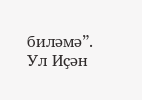биләмә”. Ул Иҫән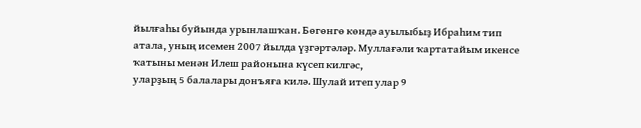йылғаһы буйында урынлашҡан. Бөгөнгө көндә ауылыбыҙ Ибраһим тип атала, уның исемен 2007 йылда үҙгәртәләр. Муллағәли ҡартатайым икенсе ҡатыны менән Илеш районына күсеп килгәс,
уларҙың 5 балалары донъяға килә. Шулай итеп улар 9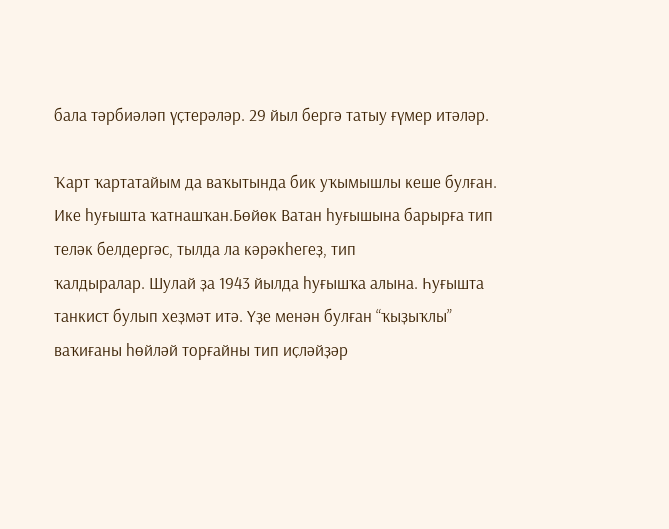бала тәрбиәләп үҫтерәләр. 29 йыл бергә татыу ғүмер итәләр.

Ҡарт ҡартатайым да ваҡытында бик уҡымышлы кеше булған. Ике һуғышта ҡатнашҡан.Бөйөк Ватан һуғышына барырға тип теләк белдергәс, тылда ла кәрәкһегеҙ, тип
ҡалдыралар. Шулай ҙа 1943 йылда һуғышҡа алына. Һуғышта танкист булып хеҙмәт итә. Үҙе менән булған “ҡыҙыҡлы” ваҡиғаны һөйләй торғайны тип иҫләйҙәр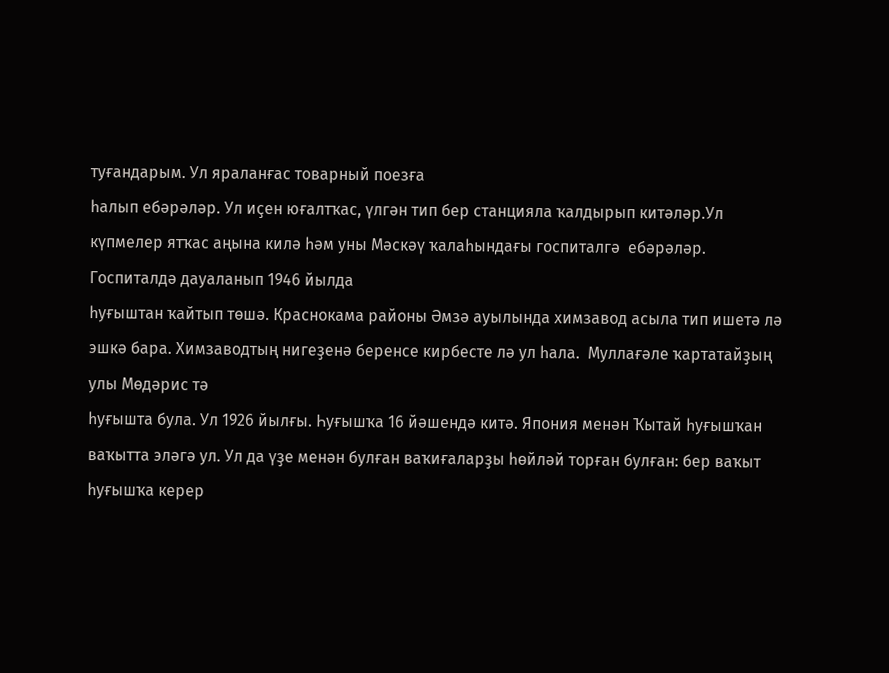туғандарым. Ул яраланғас товарный поезға
һалып ебәрәләр. Ул иҫен юғалтҡас, үлгән тип бер станцияла ҡалдырып китәләр.Ул күпмелер ятҡас аңына килә һәм уны Мәскәү ҡалаһындағы госпиталгә  ебәрәләр. Госпиталдә дауаланып 1946 йылда
һуғыштан ҡайтып төшә. Краснокама районы Әмзә ауылында химзавод асыла тип ишетә лә эшкә бара. Химзаводтың нигеҙенә беренсе кирбесте лә ул һала.  Муллағәле ҡартатайҙың улы Мөдәрис тә
һуғышта була. Ул 1926 йылғы. Һуғышҡа 16 йәшендә китә. Япония менән Ҡытай һуғышҡан ваҡытта эләгә ул. Ул да үҙе менән булған ваҡиғаларҙы һөйләй торған булған: бер ваҡыт һуғышҡа керер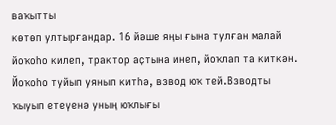ваҡытты
көтөп ултырғандар. 16 йәше яңы ғына тулған малай йоҡоһо килеп, трактор аҫтына инеп, йоҡлап та киткән. Йоҡоһо туйып уянып китһә, взвод юҡ тей.Взводты ҡыуып етеүенә уның юҡлығы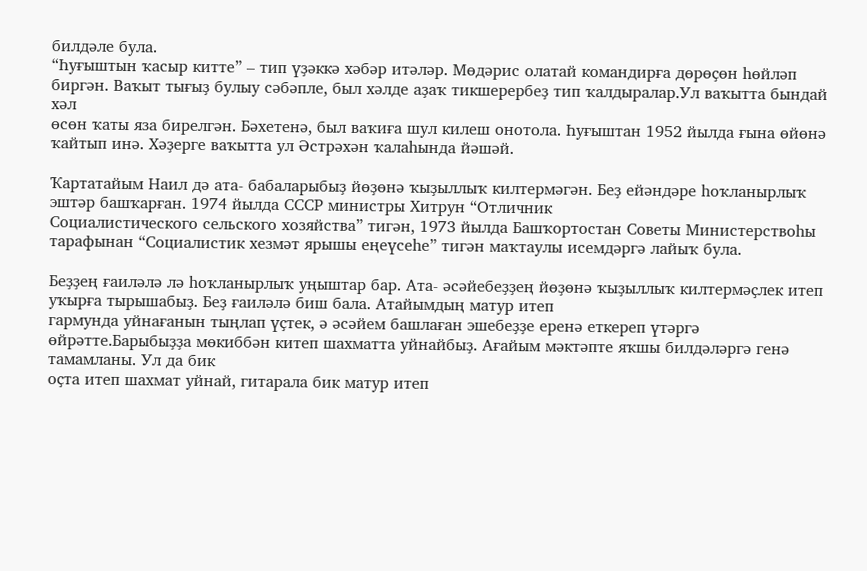билдәле була.
“Һуғыштын ҡасыр китте” – тип үҙәккә хәбәр итәләр. Мөдәрис олатай командирға дөрөҫөн һөйләп биргән. Ваҡыт тығыҙ булыу сәбәпле, был хәлде аҙаҡ тикшерербеҙ тип ҡалдыралар.Ул ваҡытта бындай хәл
өсөн ҡаты яза бирелгән. Бәхетенә, был ваҡиға шул килеш онотола. Һуғыштан 1952 йылда ғына өйөнә ҡайтып инә. Хәҙерге ваҡытта ул Әстрәхән ҡалаһында йәшәй.

Ҡартатайым Наил дә ата- бабаларыбыҙ йөҙөнә ҡыҙыллыҡ килтермәгән. Беҙ ейәндәре һоҡланырлыҡ эштәр башҡарған. 1974 йылда СССР министры Хитрун “Отличник
Социалистического сельского хозяйства” тигән, 1973 йылда Башҡортостан Советы Министерствоһы тарафынан “Социалистик хезмәт ярышы еңеүсеһе” тигән маҡтаулы исемдәргә лайыҡ була.

Беҙҙең ғаиләлә лә һоҡланырлыҡ уңыштар бар. Ата- әсәйебеҙҙең йөҙөнә ҡыҙыллыҡ килтермәҫлек итеп уҡырға тырышабыҙ. Беҙ ғаиләлә биш бала. Атайымдың матур итеп
гармунда уйнағанын тыңлап үҫтек, ә әсәйем башлаған эшебеҙҙе еренә еткереп үтәргә өйрәтте.Барыбыҙҙа мөкиббән китеп шахматта уйнайбыҙ. Ағайым мәктәпте яҡшы билдәләргә генә тамамланы. Ул да бик
оҫта итеп шахмат уйнай, гитарала бик матур итеп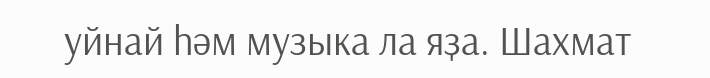уйнай һәм музыка ла яҙа. Шахмат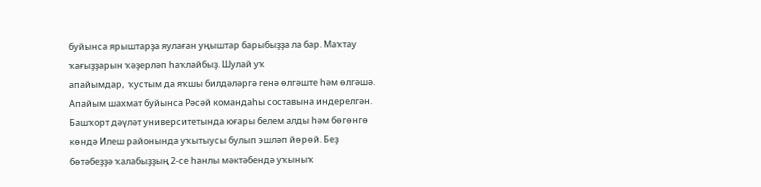буйынса ярыштарҙа яулаған уңыштар барыбыҙҙа ла бар. Маҡтау ҡағыҙҙарын ҡәҙерләп һаҡлайбыҙ. Шулай уҡ
апайымдар,  ҡустым да яҡшы билдәләргә генә өлгәште һәм өлгәшә. Апайым шахмат буйынса Рәсәй командаһы составына индерелгән. Башҡорт дәүләт университетында юғары белем алды һәм бөгөнгө
көндә Илеш районында уҡытыусы булып эшләп йөрөй. Беҙ бөтәбеҙҙә ҡалабыҙҙың 2-се һанлы мәктәбендә уҡыныҡ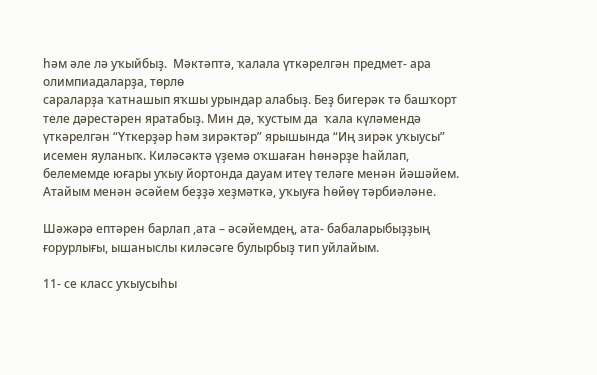һәм әле лә уҡыйбыҙ.  Мәктәптә, ҡалала үткәрелгән предмет- ара олимпиадаларҙа, төрлө
сараларҙа ҡатнашып яҡшы урындар алабыҙ. Беҙ бигерәк тә башҡорт теле дәрестәрен яратабыҙ. Мин дә, ҡустым да  ҡала күләмендә үткәрелгән “Үткерҙәр һәм зирәктәр” ярышында “Иң зирәк уҡыусы”
исемен яуланыҡ. Киләсәктә үҙемә оҡшаған һөнәрҙе һайлап, белемемде юғары уҡыу йортонда дауам итеү теләге менән йәшәйем. Атайым менән әсәйем беҙҙә хеҙмәткә, уҡыуға һөйөү тәрбиәләне.

Шәжәрә ептәрен барлап ,ата – әсәйемдең, ата- бабаларыбыҙҙың ғорурлығы, ышаныслы киләсәге булырбыҙ тип уйлайым.

11- се класс уҡыусыһы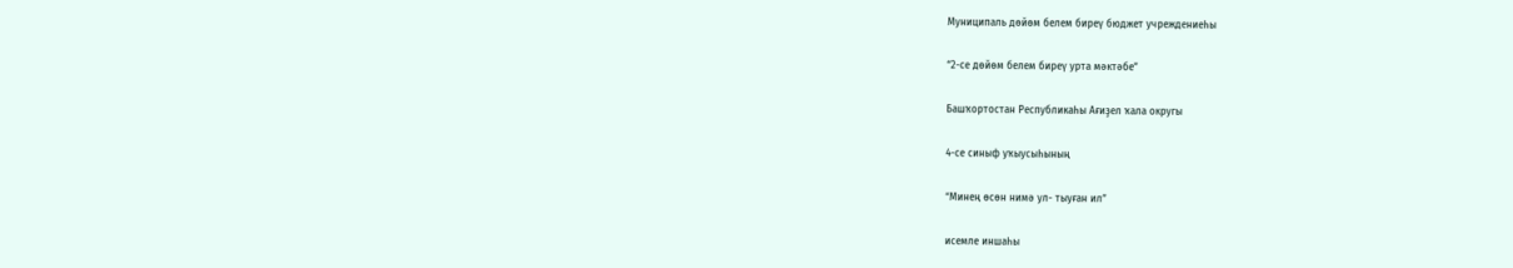Муниципаль дөйөм белем биреү бюджет учреждениеһы

“2-се дөйөм белем биреү урта мәктәбе”

Башҡортостан Республикаһы Ағиҙел ҡала округы

4-се синыф уҡыусыһының

“Минең өсөн нимә ул- тыуған ил”

исемле иншаһы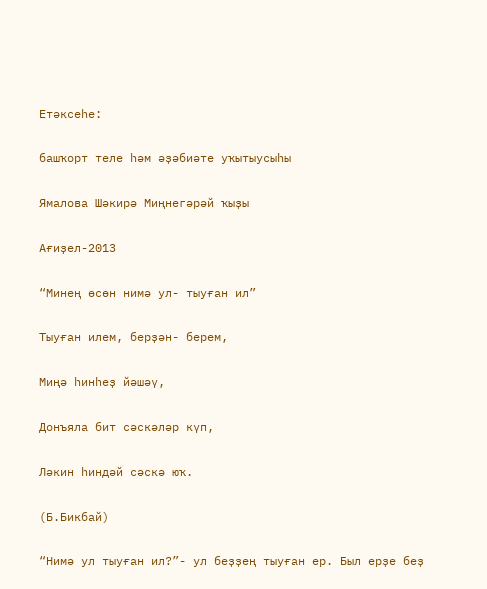Етәксеһе:

башҡорт теле һәм әҙәбиәте уҡытыусыһы

Ямалова Шәкирә Миңнегәрәй ҡыҙы

Ағиҙел-2013

“Минең өсөн нимә ул- тыуған ил”

Тыуған илем, берҙән- берем,

Миңә һинһеҙ йәшәү,

Донъяла бит сәскәләр күп,

Ләкин һиндәй сәскә юҡ.

(Б.Бикбай)

“Нимә ул тыуған ил?”- ул беҙҙең тыуған ер. Был ерҙе беҙ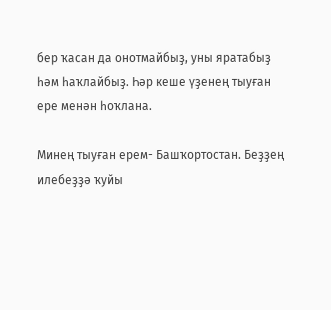бер ҡасан да онотмайбыҙ, уны яратабыҙ һәм һаҡлайбыҙ. Һәр кеше үҙенең тыуған ере менән һоҡлана.

Минең тыуған ерем- Башҡортостан. Беҙҙең илебеҙҙә ҡуйы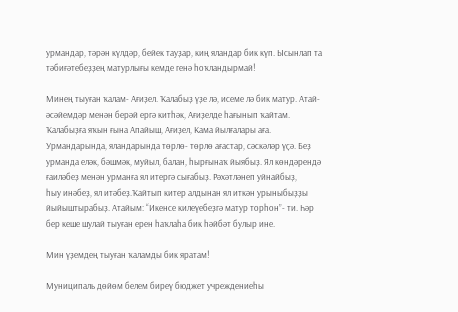урмандар, тәрән күлдәр, бейек тауҙар, киң яландар бик күп. Ысынлап та тәбиғәтебеҙҙең матурлығы кемде генә һоҡландырмай!

Минең тыуған ҡалам- Ағиҙел. Ҡалабыҙ үҙе лә, исеме лә бик матур. Атай- әсәйемдәр менән берәй ергә китһәк, Ағиҙелде һағынып ҡайтам. Ҡалабыҙға яҡын ғына Апайыш, Ағиҙел, Кама йылғалары аға.
Урмандарында, яландарында төрлө- төрлө ағастар, сәскәләр үҫә. Беҙ урманда еләк, бәшмәк, муйыл, балан, һырғынаҡ йыябыҙ. Ял көндәрендә ғаиләбеҙ менән урманға ял итергә сығабыҙ. Рәхәтләнеп уйнайбыҙ,
һыу инәбеҙ, ял итәбеҙ.Ҡайтып китер алдынан ял иткән урыныбыҙҙы йыйыштырабыҙ. Атайым: “Икенсе килеүебеҙгә матур торһон”- ти. Һәр бер кеше шулай тыуған ерен һаҡлаһа бик һәйбәт булыр ине.

Мин үҙемдең тыуған ҡаламды бик яратам!

Муниципаль дөйөм белем биреү бюджет учреждениеһы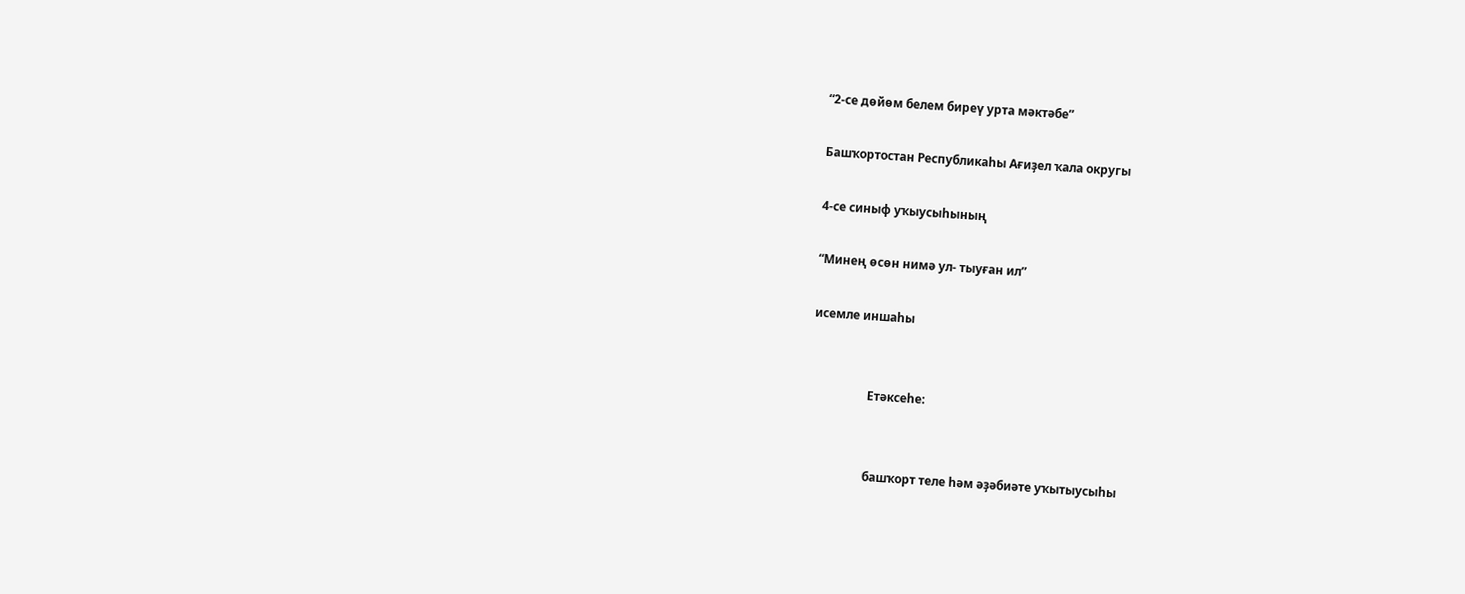“2-се дөйөм белем биреү урта мәктәбе”

Башҡортостан Республикаһы Ағиҙел ҡала округы

4-се синыф уҡыусыһының

“Минең өсөн нимә ул- тыуған ил”

исемле иншаһы


                   Етәксеһе:


                   башҡорт теле һәм әҙәбиәте уҡытыусыһы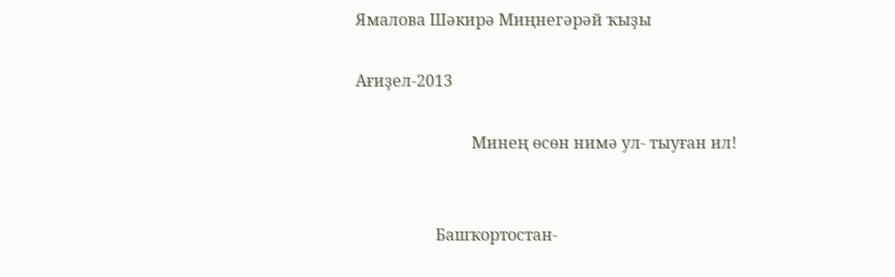Ямалова Шәкирә Миңнегәрәй ҡыҙы

Ағиҙел-2013

                             Минең өсөн нимә ул- тыуған ил!


                    Башҡортостан-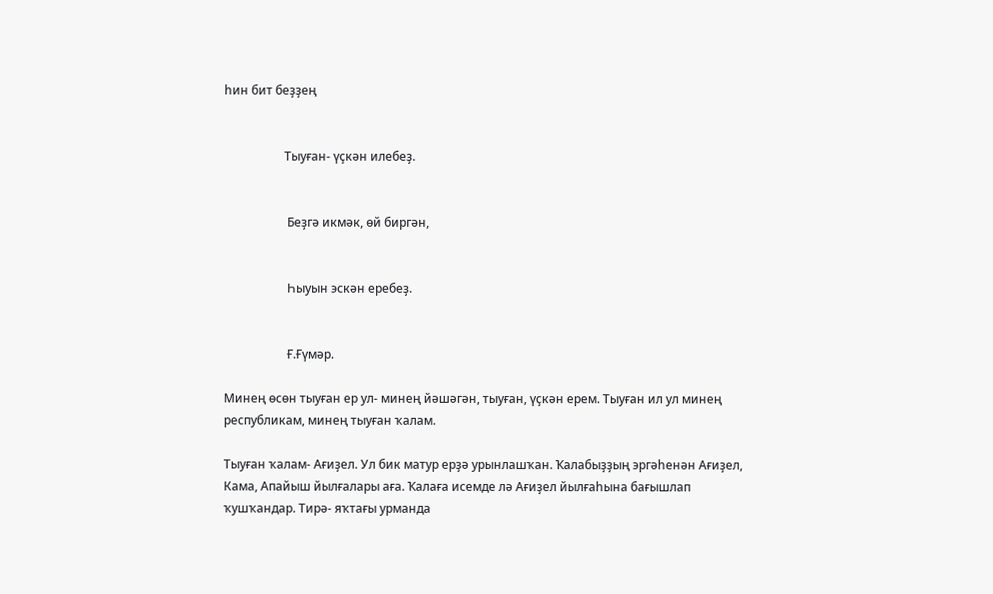һин бит беҙҙең


                    Тыуған- үҫкән илебеҙ.


                     Беҙгә икмәк, өй биргән,


                     Һыуын эскән еребеҙ.


                     Ғ.Ғүмәр.

Минең өсөн тыуған ер ул- минең йәшәгән, тыуған, үҫкән ерем. Тыуған ил ул минең республикам, минең тыуған ҡалам.

Тыуған ҡалам- Ағиҙел. Ул бик матур ерҙә урынлашҡан. Ҡалабыҙҙың эргәһенән Ағиҙел, Кама, Апайыш йылғалары аға. Ҡалаға исемде лә Ағиҙел йылғаһына бағышлап ҡушҡандар. Тирә- яҡтағы урманда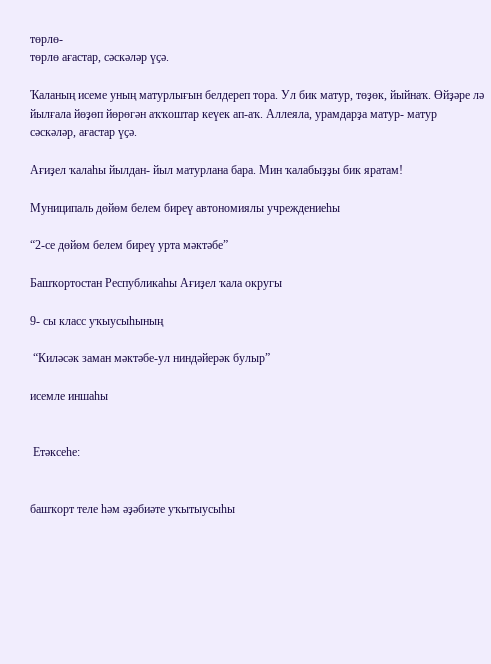төрлө-
төрлө ағастар, сәскәләр үҫә.

Ҡаланың исеме уның матурлығын белдереп тора. Ул бик матур, төҙөк, йыйнаҡ. Өйҙәре лә йылғала йөҙөп йөрөгән аҡҡоштар кеүек ап-аҡ. Аллеяла, урамдарҙа матур- матур сәскәләр, ағастар үҫә.

Ағиҙел ҡалаһы йылдан- йыл матурлана бара. Мин ҡалабыҙҙы бик яратам!

Муниципаль дөйөм белем биреү автономиялы учреждениеһы

“2-се дөйөм белем биреү урта мәктәбе”

Башҡортостан Республикаһы Ағиҙел ҡала округы

9- сы класс уҡыусыһының

 “Киләсәк заман мәктәбе-ул ниндәйерәк булыр”

исемле иншаһы


 Етәксеһе:


башҡорт теле һәм әҙәбиәте уҡытыусыһы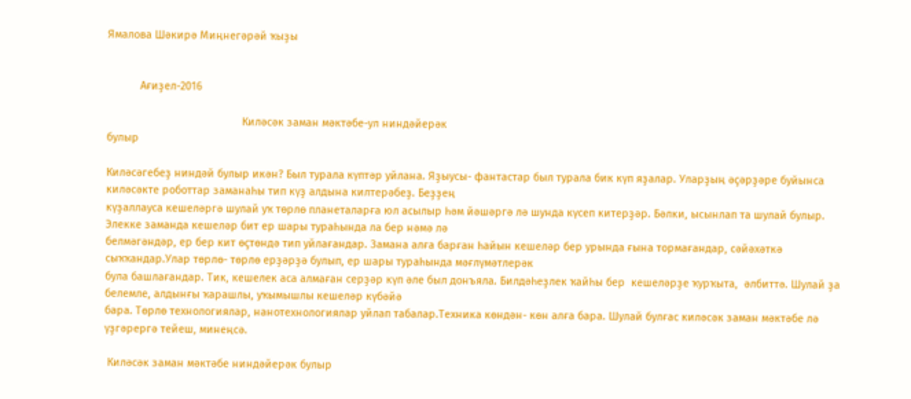Ямалова Шәкирә Миңнегәрәй ҡыҙы


           Ағиҙел-2016

                                             Киләсәк заман мәктәбе-ул ниндәйерәк
булыр

Киләсәгебеҙ ниндәй булыр икән? Был турала күптәр уйлана. Яҙыусы- фантастар был турала бик күп яҙалар. Уларҙың әҫәрҙәре буйынса киләсәкте роботтар заманаһы тип күҙ алдына килтерәбеҙ. Беҙҙең
күҙаллауса кешеләргә шулай уҡ төрлө планеталарға юл асылыр һәм йәшәргә лә шунда күсеп китерҙәр. Бәлки, ысынлап та шулай булыр. Элекке заманда кешеләр бит ер шары тураһында ла бер нәмә лә
белмәгәндәр, ер бер кит өҫтөндә тип уйлағандар. Замана алға барған һайын кешеләр бер урында ғына тормағандар, сәйәхәткә сыҡҡандар.Улар төрлө- төрлө ерҙәрҙә булып, ер шары тураһында мәғлүмәтлерәк
була башлағандар. Тик, кешелек аса алмаған серҙәр күп әле был донъяла. Билдәһеҙлек ҡайһы бер  кешеләрҙе ҡурҡыта,  әлбиттә. Шулай ҙа белемле, алдынғы ҡарашлы, уҡымышлы кешеләр күбәйә
бара. Төрлө технологиялар, нанотехнологиялар уйлап табалар.Техника көндән- көн алға бара. Шулай булғас киләсәк заман мәктәбе лә үҙгәрергә тейеш, минеңсә.

 Киләсәк заман мәктәбе ниндәйерәк булыр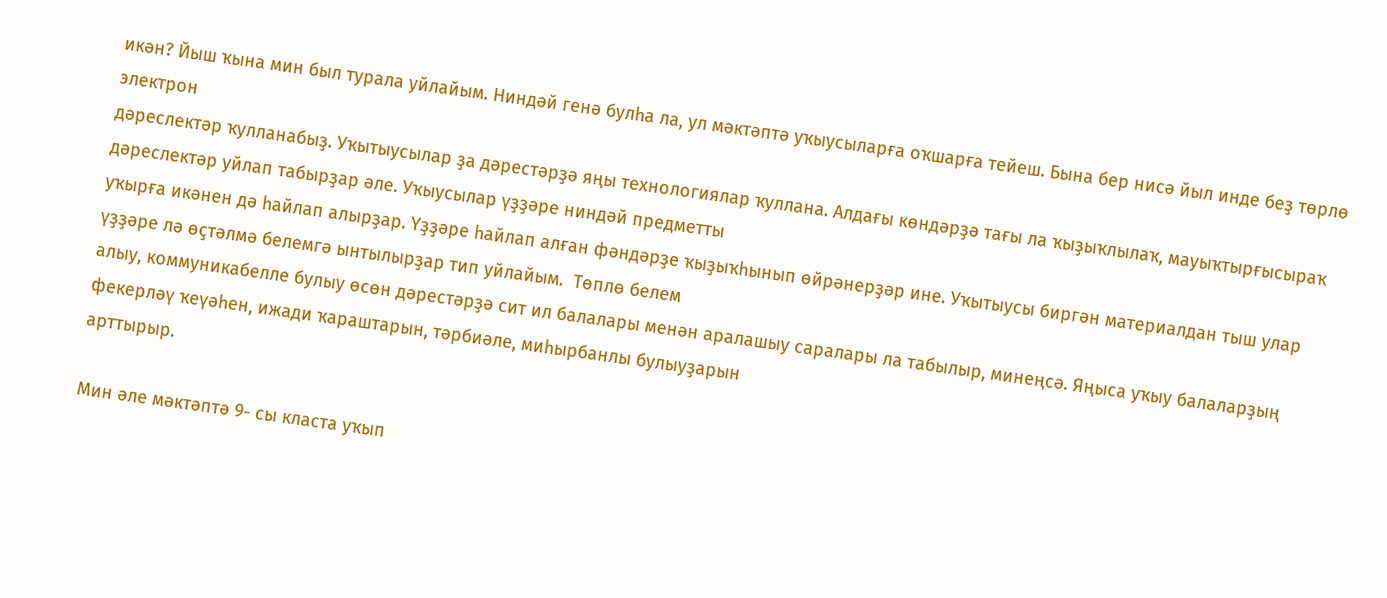икән? Йыш ҡына мин был турала уйлайым. Ниндәй генә булһа ла, ул мәктәптә уҡыусыларға оҡшарға тейеш. Бына бер нисә йыл инде беҙ төрлө электрон
дәреслектәр ҡулланабыҙ. Уҡытыусылар ҙа дәрестәрҙә яңы технологиялар ҡуллана. Алдағы көндәрҙә тағы ла ҡыҙыҡлылаҡ, мауыҡтырғысыраҡ дәреслектәр уйлап табырҙар әле. Уҡыусылар үҙҙәре ниндәй предметты
уҡырға икәнен дә һайлап алырҙар. Үҙҙәре һайлап алған фәндәрҙе ҡыҙыҡһынып өйрәнерҙәр ине. Уҡытыусы биргән материалдан тыш улар үҙҙәре лә өҫтәлмә белемгә ынтылырҙар тип уйлайым.  Төплө белем
алыу, коммуникабелле булыу өсөн дәрестәрҙә сит ил балалары менән аралашыу саралары ла табылыр, минеңсә. Яңыса уҡыу балаларҙың фекерләү ҡеүәһен, ижади ҡараштарын, тәрбиәле, миһырбанлы булыуҙарын
арттырыр.

Мин әле мәктәптә 9- сы класта уҡып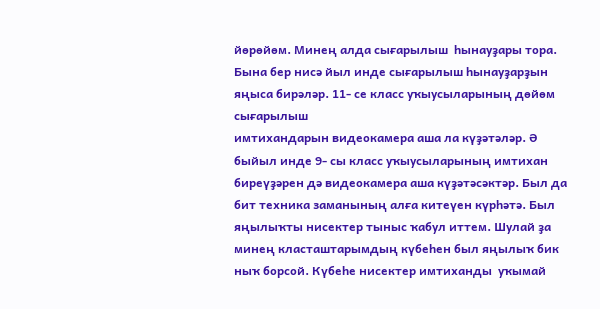йөрөйөм. Минең алда сығарылыш  һынауҙары тора. Бына бер нисә йыл инде сығарылыш һынауҙарҙын яңыса бирәләр. 11- се класс уҡыусыларының дөйөм сығарылыш
имтихандарын видеокамера аша ла күҙәтәләр. Ә быйыл инде 9- сы класс уҡыусыларының имтихан биреүҙәрен дә видеокамера аша күҙәтәсәктәр. Был да бит техника заманының алға китеүен күрһәтә. Был
яңылыҡты нисектер тыныс ҡабул иттем. Шулай ҙа минең класташтарымдың күбеһен был яңылыҡ бик ныҡ борсой. Күбеһе нисектер имтиханды  уҡымай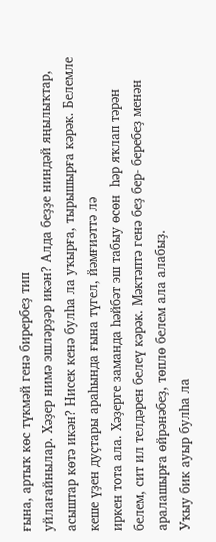ғына, артыҡ көс түкмәй генә бирербеҙ тип
уйлағайнылар. Хәҙер нимә эшләрҙәр икән? Алда беҙҙе ниндәй яңылыҡтар, асыштар көтә икән? Нисек кенә булһа ла уҡырға, тырышырға кәрәк. Белемле кеше үҙен дуҫтары араһында ғына түгел, йәмғиәттә лә
иркен тота ала. Хәҙерге заманда һәйбәт эш табыу өсөн  һәр яҡлап тәрән белем, сит ил телдәрен белеү кәрәк. Мәктәптә генә беҙ бер- беребеҙ менән аралашырға өйрәнәбеҙ, төплө белем ала алабыҙ.
Уҡыу бик ауыр булһа ла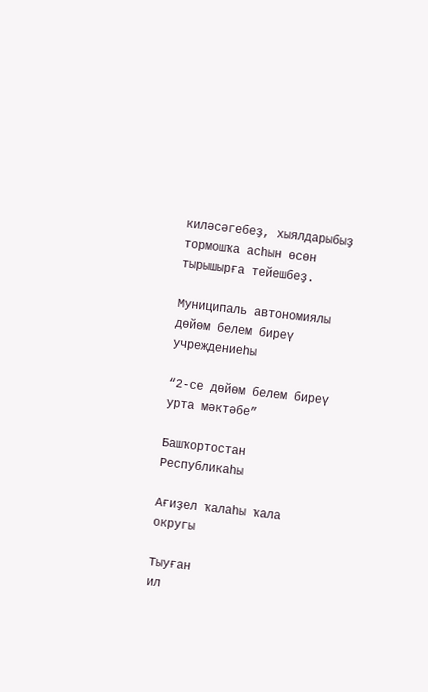киләсәгебеҙ, хыялдарыбыҙ тормошҡа асһын өсөн тырышырға тейешбеҙ.

Муниципаль автономиялы дөйөм белем биреү учреждениеһы

“2-се дөйөм белем биреү урта мәктәбе”

Башҡортостан Республикаһы

Ағиҙел ҡалаһы ҡала округы

Тыуған
ил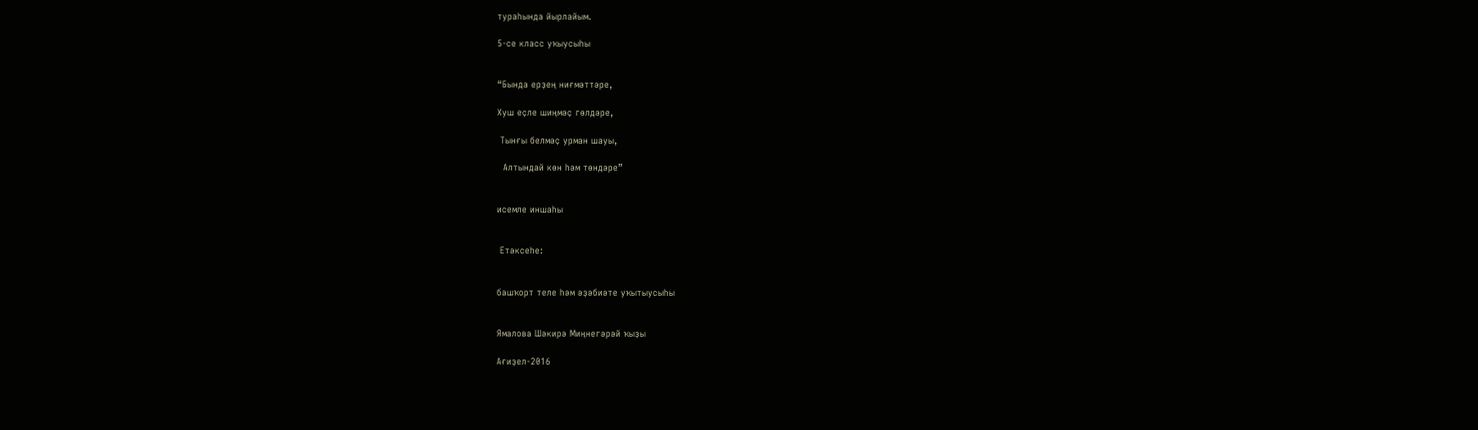тураһында йырлайым.

5-се класс уҡыусыһы


“Бында ерҙең ниғмәттәре,

Хуш еҫле шиңмәҫ гөлдәре,

 Тынғы белмәҫ урман шауы,

  Алтындай көн һәм төндәре”


исемле иншаһы


 Етәксеһе:


башҡорт теле һәм әҙәбиәте уҡытыусыһы


Ямалова Шәкирә Миңнегәрәй ҡыҙы

Ағиҙел-2016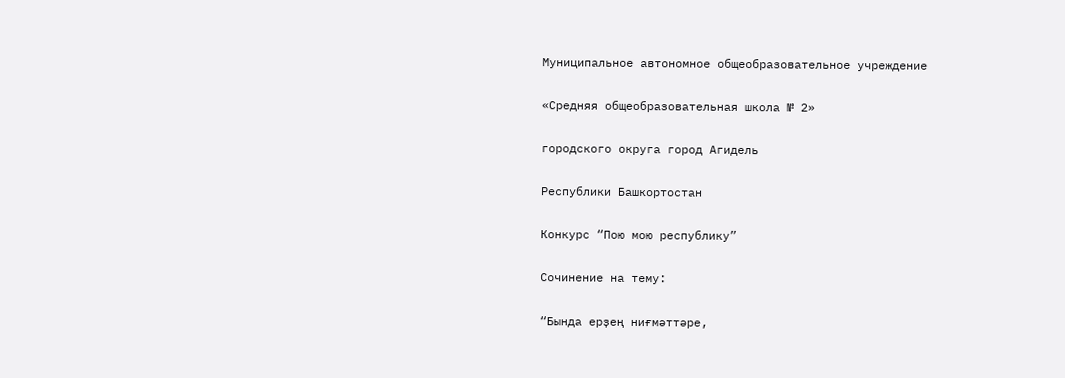Муниципальное автономное общеобразовательное учреждение

«Средняя общеобразовательная школа № 2»

городского округа город Агидель

Республики Башкортостан

Конкурс “Пою мою республику”

Сочинение на тему:

“Бында ерҙең ниғмәттәре,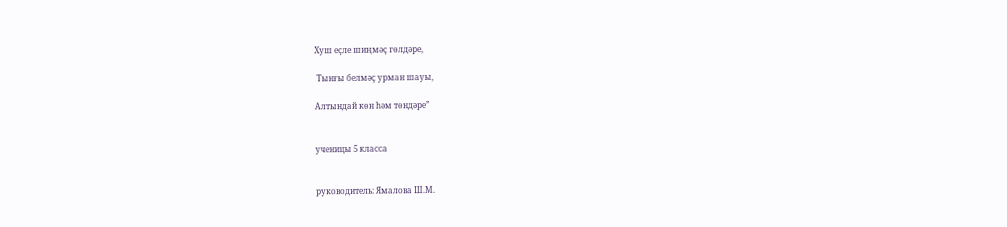Хуш еҫле шиңмәҫ гөлдәре,

 Тынғы белмәҫ урман шауы,

Алтындай көн һәм төндәре”


ученицы 5 класса


руководитель: Ямалова Ш.М.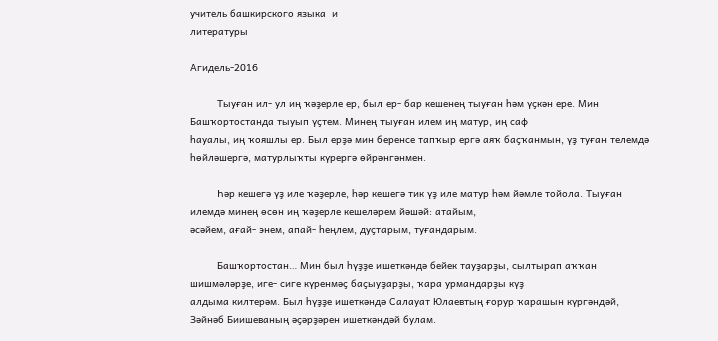учитель башкирского языка  и
литературы

Агидель-2016

         Тыуған ил- ул иң ҡәҙерле ер, был ер- бар кешенең тыуған һәм үҫкән ере. Мин Башҡортостанда тыуып үҫтем. Минең тыуған илем иң матур, иң саф
һауалы, иң ҡояшлы ер. Был ерҙә мин беренсе тапҡыр ергә аяҡ баҫҡанмын, үҙ туған телемдә һөйләшергә, матурлыҡты күрергә өйрәнгәнмен.

         Һәр кешегә үҙ иле ҡәҙерле, һәр кешегә тик үҙ иле матур һәм йәмле тойола. Тыуған илемдә минең өсөн иң ҡәҙерле кешеләрем йәшәй: атайым,
әсәйем, ағай- энем, апай- һеңлем, дуҫтарым, туғандарым.

         Башҡортостан… Мин был һүҙҙе ишеткәндә бейек тауҙарҙы, сылтырап аҡҡан шишмәләрҙе, иге- сиге күренмәҫ баҫыуҙарҙы, ҡара урмандарҙы күҙ
алдыма килтерәм. Был һүҙҙе ишеткәндә Салауат Юлаевтың ғорур ҡарашын күргәндәй, Зәйнәб Биишеваның әҫәрҙәрен ишеткәндәй булам.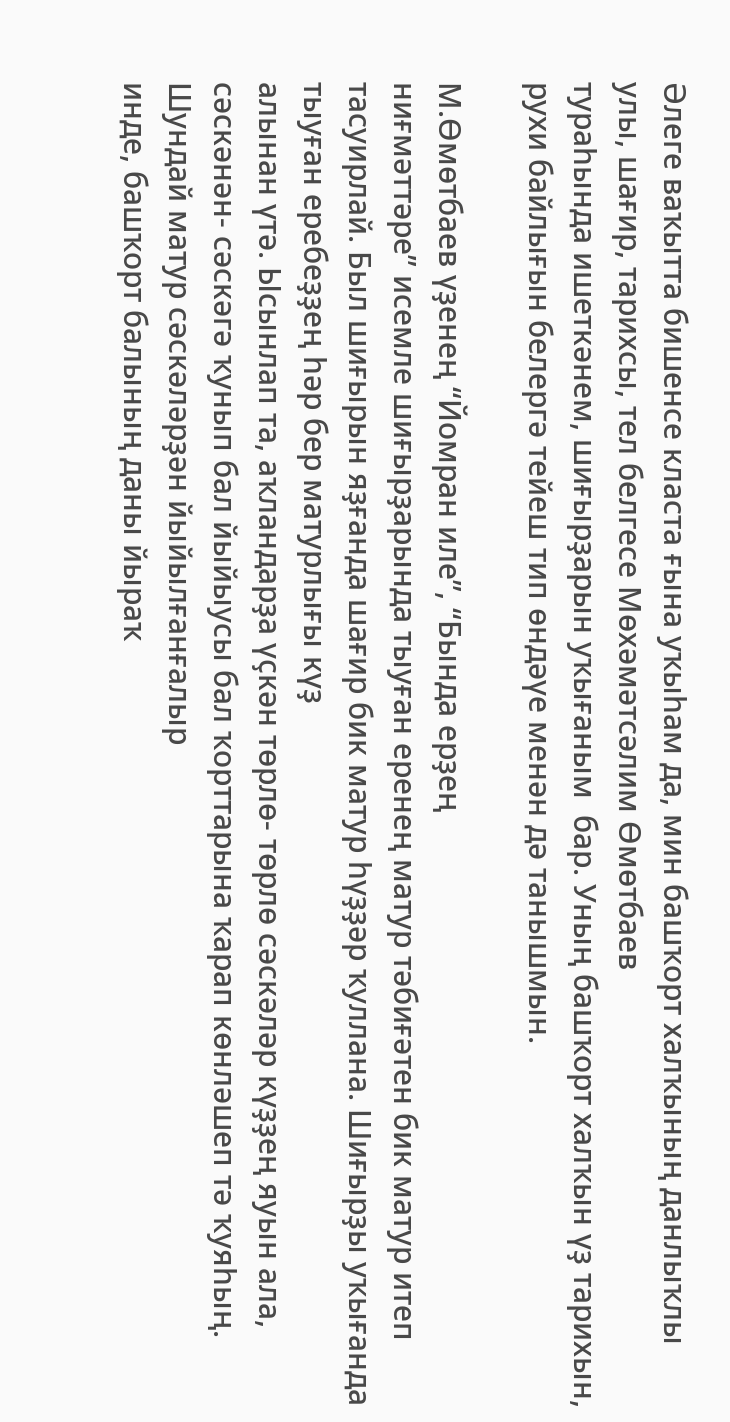Әлеге ваҡытта бишенсе класта ғына уҡыһам да, мин башҡорт халҡының данлыҡлы улы, шағир, тарихсы, тел белгесе Мөхәмәтсәлим Өмөтбаев
тураһында ишеткәнем, шиғырҙарын уҡығаным  бар. Уның башҡорт халҡын үҙ тарихын, рухи байлығын белергә тейеш тип өндәүе менән дә танышмын.

М.Өмөтбаев үҙенең “Йомран иле”, “Бында ерҙең
ниғмәттәре” исемле шиғырҙарында тыуған еренең матур тәбиғәтен бик матур итеп тасуирлай. Был шиғырын яҙғанда шағир бик матур һүҙҙәр ҡуллана. Шиғырҙы уҡығанда тыуған еребеҙҙең һәр бер матурлығы күҙ
алынан үтә. Ысынлап та, аҡландарҙа үҫкән төрлө- төрлө сәскәләр күҙҙең яуын ала, сәскәнән- сәскәгә ҡунып бал йыйыусы бал ҡорттарына ҡарап көнләшеп тә ҡуяһың. Шундай матур сәскәләрҙән йыйылғанғалыр
инде, башҡорт балының даны йыраҡ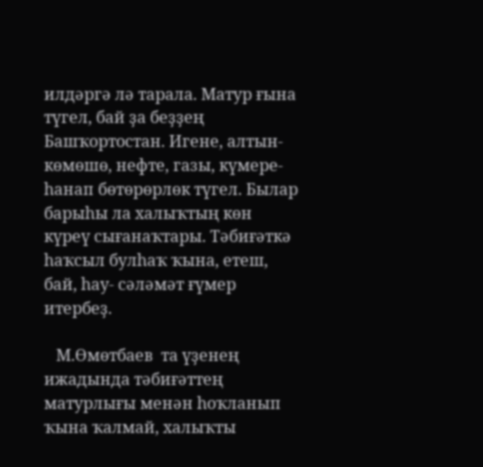илдәргә лә тарала. Матур ғына түгел, бай ҙа беҙҙең Башҡортостан. Игене, алтын- көмөшө, нефте, газы, күмере- һанап бөтөрөрлөк түгел. Былар барыһы ла халыҡтың көн
күреү сығанаҡтары. Тәбиғәткә һаҡсыл булһаҡ ҡына, етеш, бай, һау- сәләмәт ғүмер итербеҙ.

   М.Өмөтбаев  та үҙенең
ижадында тәбиғәттең матурлығы менән һоҡланып ҡына ҡалмай, халыҡты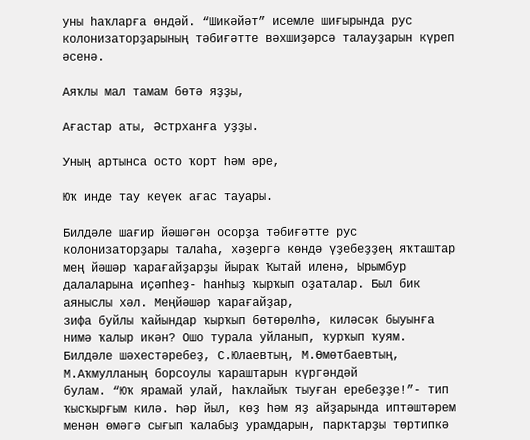уны һаҡларға өндәй. “Шикәйәт” исемле шиғырында рус колонизаторҙарының тәбиғәтте вәхшиҙәрсә талауҙарын күреп әсенә.

Аяҡлы мал тамам бөтә яҙҙы,

Ағастар аты, Әстрханға уҙҙы.

Уның артынса осто ҡорт һәм әре,

Юҡ инде тау кеүек ағас тауары.

Билдәле шағир йәшәгән осорҙа тәбиғәтте рус
колонизаторҙары талаһа, хәҙергә көндә үҙебеҙҙең яҡташтар мең йәшәр ҡарағайҙарҙы йыраҡ Ҡытай иленә, Ырымбур далаларына иҫәпһеҙ- һанһыҙ ҡырҡып оҙаталар. Был бик аяныслы хәл. Меңйәшәр ҡарағайҙар,
зифа буйлы ҡайындар ҡырҡып бөтөрөлһә, киләсәк быуынға нимә ҡалыр икән? Ошо турала уйланып, ҡурҡып ҡуям. Билдәле шәхестәребеҙ, С.Юлаевтың, М.Өмөтбаевтың, М.Аҡмулланың борсоулы ҡараштарын күргәндәй
булам. “Юҡ ярамай улай, һаҡлайыҡ тыуған еребеҙҙе!”- тип ҡысҡырғым килә. Һәр йыл, көҙ һәм яҙ айҙарында иптәштәрем менән өмәгә сығып ҡалабыҙ урамдарын, парктарҙы төртипкә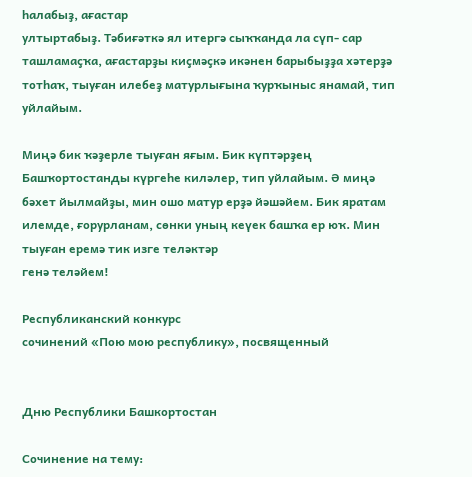һалабыҙ, ағастар
ултыртабыҙ. Тәбиғәткә ял итергә сыҡҡанда ла сүп- сар ташламаҫҡа, ағастарҙы киҫмәҫкә икәнен барыбыҙҙа хәтерҙә тотһаҡ, тыуған илебеҙ матурлығына ҡурҡыныс янамай, тип уйлайым.

Миңә бик ҡәҙерле тыуған яғым. Бик күптәрҙең
Башҡортостанды күргеһе киләлер, тип уйлайым. Ә миңә бәхет йылмайҙы, мин ошо матур ерҙә йәшәйем. Бик яратам илемде, ғорурланам, сөнки уның кеүек башҡа ер юҡ. Мин тыуған еремә тик изге теләктәр
генә теләйем!

Республиканский конкурс
сочинений «Пою мою республику», посвященный


Дню Республики Башкортостан

Сочинение на тему: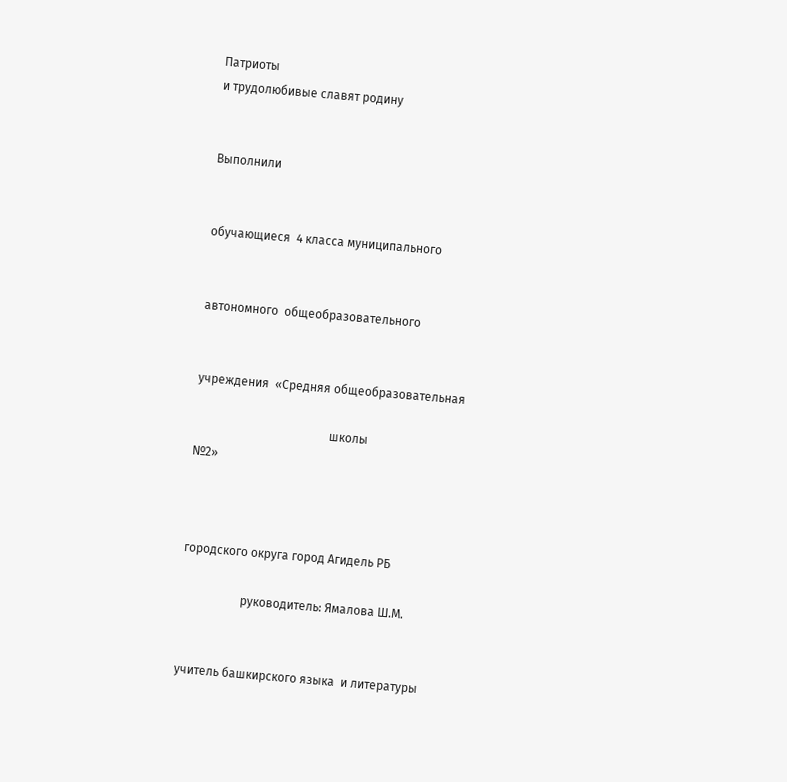Патриоты
и трудолюбивые славят родину


Выполнили


обучающиеся  4 класса муниципального


автономного  общеобразовательного


учреждения  «Средняя общеобразовательная

                                             школы
№2»



городского округа город Агидель РБ

                    руководитель: Ямалова Ш.М.


учитель башкирского языка  и литературы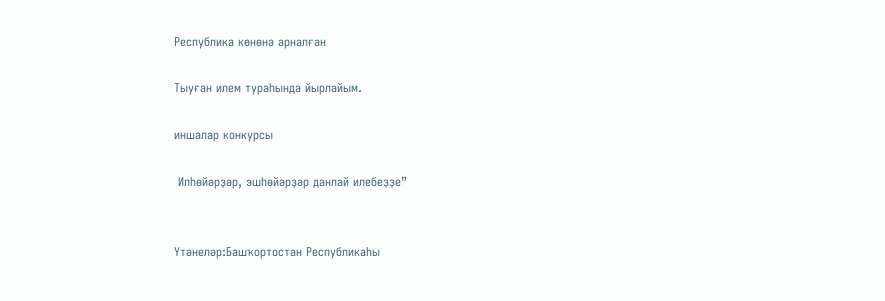Республика көнөнә арналған

Тыуған илем тураһында йырлайым.

иншалар конкурсы

 Илһөйәрҙәр, эшһөйәрҙәр данлай илебеҙҙе”


Үтәнеләр:Башҡортостан Республикаһы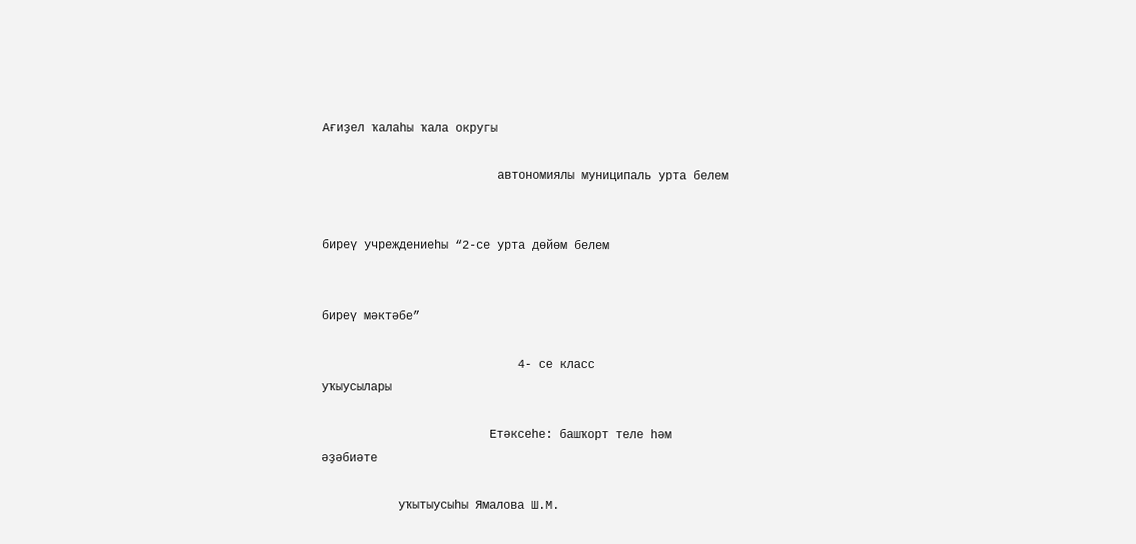Ағиҙел ҡалаһы ҡала округы

                         автономиялы муниципаль урта белем


биреү учреждениеһы “2-се урта дөйөм белем


биреү мәктәбе”

                            4- се класс
уҡыусылары

                        Етәксеһе: башҡорт теле һәм
әҙәбиәте

           уҡытыусыһы Ямалова Ш.М.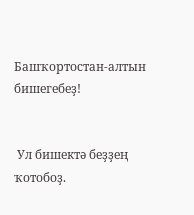Башҡортостан-алтын бишегебеҙ!


 Ул бишектә беҙҙең ҡотобоҙ.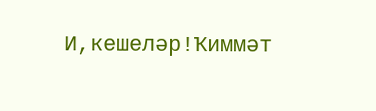И,кешеләр!Ҡиммәт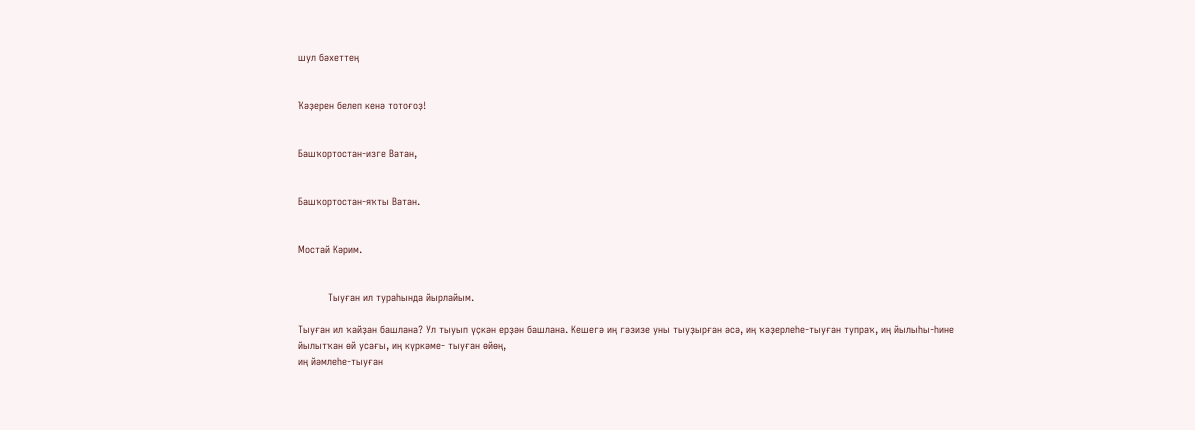шул бәхеттең


Ҡәҙерен белеп кенә тотоғоҙ!


Башҡортостан-изге Ватан,


Башҡортостан-яҡты Ватан.


Мостай Кәрим.


          Тыуған ил тураһында йырлайым.

Тыуған ил ҡайҙан башлана? Ул тыуып үҫкән ерҙән башлана. Кешегә иң гәзизе уны тыуҙырған әсә, иң ҡәҙерлеһе-тыуған тупраҡ, иң йылыһы-һине йылытҡан өй усағы, иң күркәме- тыуған өйөң,
иң йәмлеһе-тыуған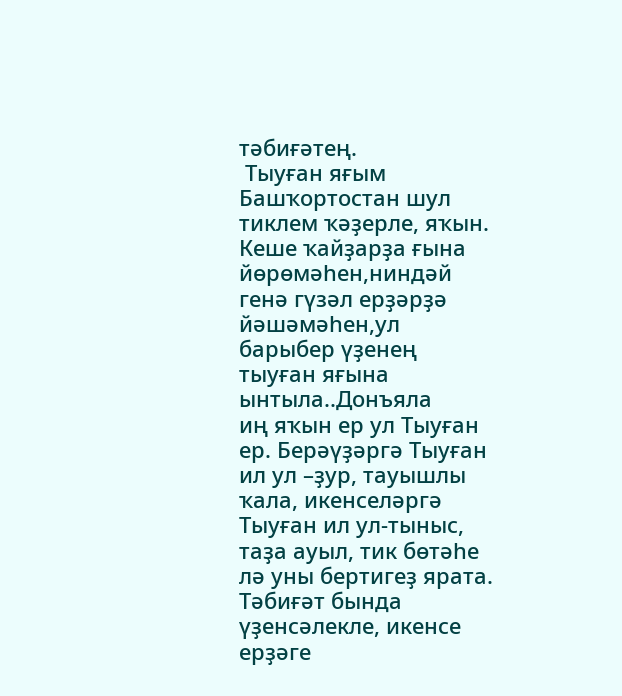тәбиғәтең.
 Тыуған яғым Башҡортостан шул тиклем ҡәҙерле, яҡын. Кеше ҡайҙарҙа ғына йөрөмәһен,ниндәй генә гүзәл ерҙәрҙә йәшәмәһен,ул барыбер үҙенең тыуған яғына ынтыла..Донъяла
иң яҡын ер ул Тыуған ер. Берәүҙәргә Тыуған ил ул –ҙур, тауышлы ҡала, икенселәргә Тыуған ил ул-тыныс, таҙа ауыл, тик бөтәһе лә уны бертигеҙ ярата. Тәбиғәт бында үҙенсәлекле, икенсе ерҙәге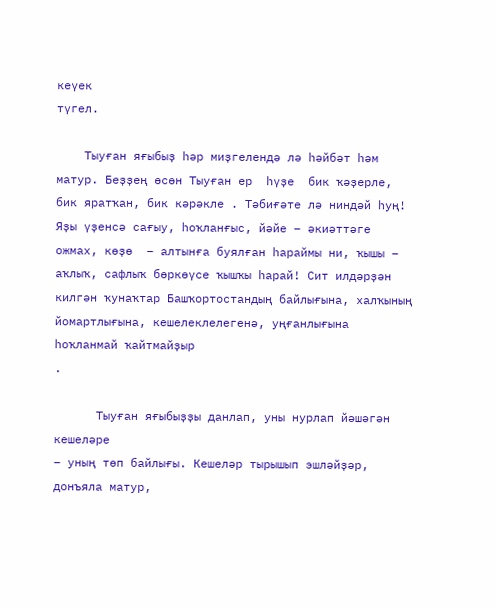кеүек
түгел.

    Тыуған яғыбыҙ һәр миҙгелендә лә һәйбәт һәм матур. Беҙҙең өсөн Тыуған ер  һүҙе  бик ҡәҙерле, бик яратҡан, бик кәрәкле . Тәбиғәте лә ниндәй һуң! Яҙы үҙенсә сағыу, һоҡланғыс, йәйе – әкиәттәге ожмах, көҙө  – алтынға буялған һараймы ни, ҡышы – аҡлыҡ, сафлыҡ бөркөүсе ҡышҡы һарай! Сит илдәрҙән
килгән ҡунаҡтар Башҡортостандың байлығына, халҡының йомартлығына, кешелеклелегенә, уңғанлығына һоҡланмай ҡайтмайҙыр
.

      Тыуған яғыбыҙҙы данлап, уны нурлап йәшәгән кешеләре
– уның төп байлығы. Кешеләр тырышып эшләйҙәр, донъяла матур,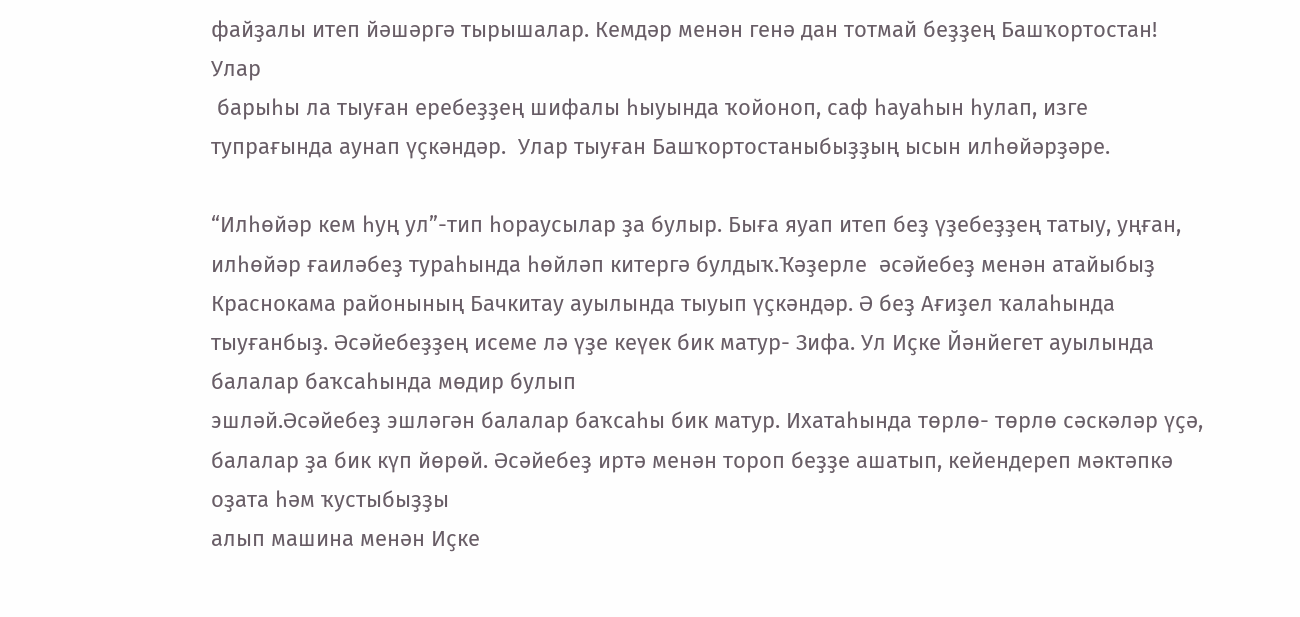файҙалы итеп йәшәргә тырышалар. Кемдәр менән генә дан тотмай беҙҙең Башҡортостан! Улар
 барыһы ла тыуған еребеҙҙең шифалы һыуында ҡойоноп, саф һауаһын һулап, изге тупрағында аунап үҫкәндәр.  Улар тыуған Башҡортостаныбыҙҙың ысын илһөйәрҙәре.

“Илһөйәр кем һуң ул”-тип һораусылар ҙа булыр. Быға яуап итеп беҙ үҙебеҙҙең татыу, уңған, илһөйәр ғаиләбеҙ тураһында һөйләп китергә булдыҡ.Ҡәҙерле  әсәйебеҙ менән атайыбыҙ
Краснокама районының Бачкитау ауылында тыуып үҫкәндәр. Ә беҙ Ағиҙел ҡалаһында тыуғанбыҙ. Әсәйебеҙҙең исеме лә үҙе кеүек бик матур- Зифа. Ул Иҫке Йәнйегет ауылында балалар баҡсаһында мөдир булып
эшләй.Әсәйебеҙ эшләгән балалар баҡсаһы бик матур. Ихатаһында төрлө- төрлө сәскәләр үҫә, балалар ҙа бик күп йөрөй. Әсәйебеҙ иртә менән тороп беҙҙе ашатып, кейендереп мәктәпкә оҙата һәм ҡустыбыҙҙы
алып машина менән Иҫке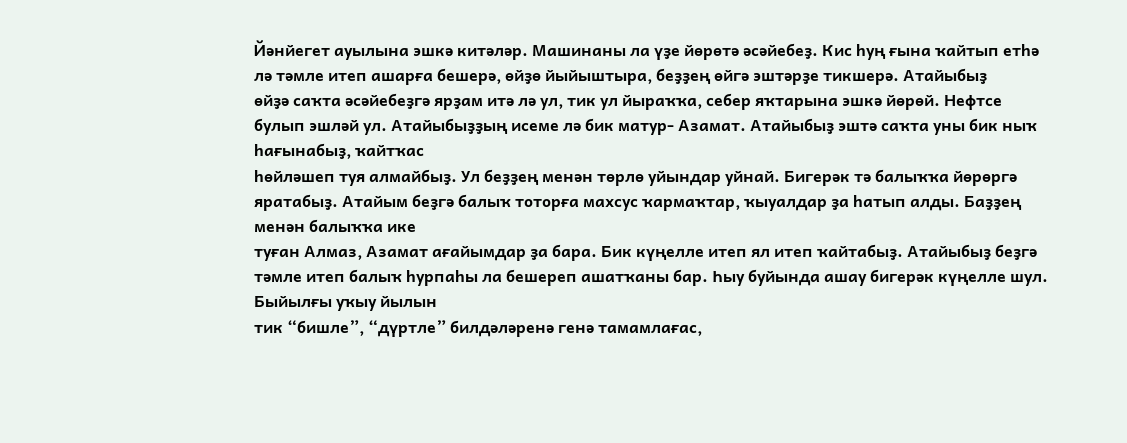Йәнйегет ауылына эшкә китәләр. Машинаны ла үҙе йөрөтә әсәйебеҙ. Кис һуң ғына ҡайтып етһә лә тәмле итеп ашарға бешерә, өйҙө йыйыштыра, беҙҙең өйгә эштәрҙе тикшерә. Атайыбыҙ
өйҙә саҡта әсәйебеҙгә ярҙам итә лә ул, тик ул йыраҡҡа, себер яҡтарына эшкә йөрөй. Нефтсе булып эшләй ул. Атайыбыҙҙың исеме лә бик матур- Азамат. Атайыбыҙ эштә саҡта уны бик ныҡ һағынабыҙ, ҡайтҡас
һөйләшеп туя алмайбыҙ. Ул беҙҙең менән төрлө уйындар уйнай. Бигерәк тә балыҡҡа йөрөргә яратабыҙ. Атайым беҙгә балыҡ тоторға махсус ҡармаҡтар, ҡыуалдар ҙа һатып алды. Баҙҙең менән балыҡҡа ике
туған Алмаз, Азамат ағайымдар ҙа бара. Бик күңелле итеп ял итеп ҡайтабыҙ. Атайыбыҙ беҙгә тәмле итеп балыҡ һурпаһы ла бешереп ашатҡаны бар. Һыу буйында ашау бигерәк күңелле шул. Быйылғы уҡыу йылын
тик “бишле”, “дүртле” билдәләренә генә тамамлағас,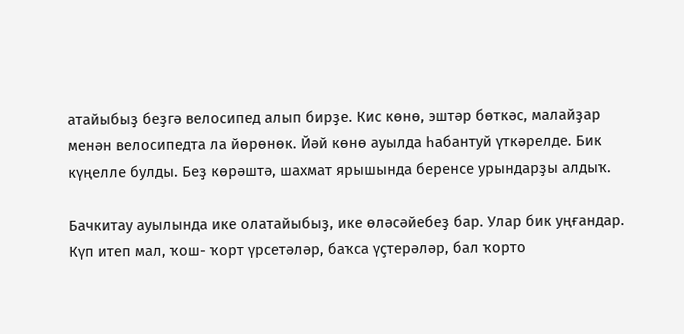атайыбыҙ беҙгә велосипед алып бирҙе. Кис көнө, эштәр бөткәс, малайҙар менән велосипедта ла йөрөнөк. Йәй көнө ауылда һабантуй үткәрелде. Бик
күңелле булды. Беҙ көрәштә, шахмат ярышында беренсе урындарҙы алдыҡ.

Бачкитау ауылында ике олатайыбыҙ, ике өләсәйебеҙ бар. Улар бик уңғандар. Күп итеп мал, ҡош- ҡорт үрсетәләр, баҡса үҫтерәләр, бал ҡорто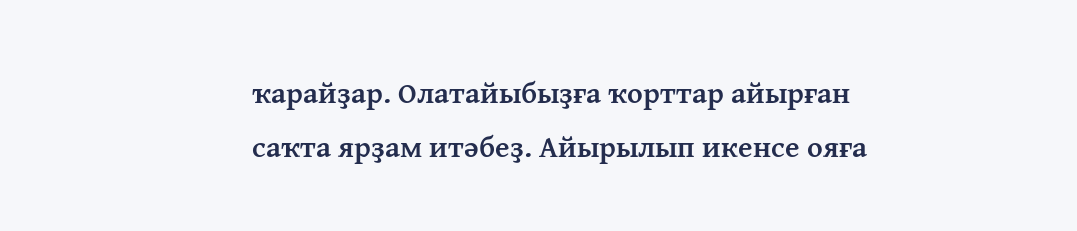ҡарайҙар. Олатайыбыҙға ҡорттар айырған
саҡта ярҙам итәбеҙ. Айырылып икенсе ояға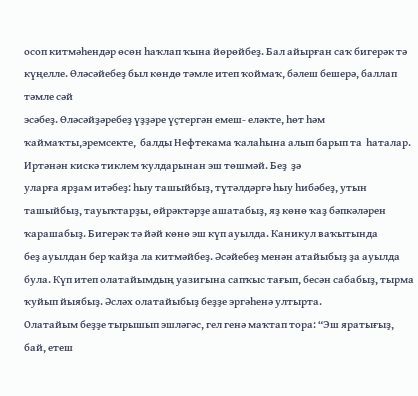осоп китмәһендәр өсөн һаҡлап ҡына йөрөйбеҙ. Бал айырған саҡ бигерәк тә күңелле. Өләсәйебеҙ был көндө тәмле итеп ҡоймаҡ, бәлеш бешерә, баллап тәмле сәй
эсәбеҙ. Өләсәйҙәребеҙ үҙҙәре үҫтергән емеш- еләкте, һөт һәм ҡаймаҡты,эремсекте,  балды Нефтекама ҡалаһына алып барып та  һаталар. Иртәнән кискә тиклем ҡулдарынан эш төшмәй. Беҙ  ҙә
уларға ярҙам итәбеҙ: һыу ташыйбыҙ, түтәлдәргә һыу һибәбеҙ, утын ташыйбыҙ, тауыҡтарҙы, өйрәктәрҙе ашатабыҙ, яҙ көнө ҡаҙ бәпкәләрен ҡарашабыҙ. Бигерәк тә йәй көнө эш күп ауылда. Каникул ваҡытында
беҙ ауылдан бер ҡайҙа ла китмәйбеҙ. Әсәйебеҙ менән атайыбыҙ ҙа ауылда була. Күп итеп олатайымдың уазигына сапҡыс тағып, бесән сабабыҙ, тырма ҡуйып йыябыҙ. Әсләх олатайыбыҙ беҙҙе эргәһенә ултырта.
Олатайым беҙҙе тырышып эшләгәс, гел генә маҡтап тора: “Эш яратығыҙ, бай, етеш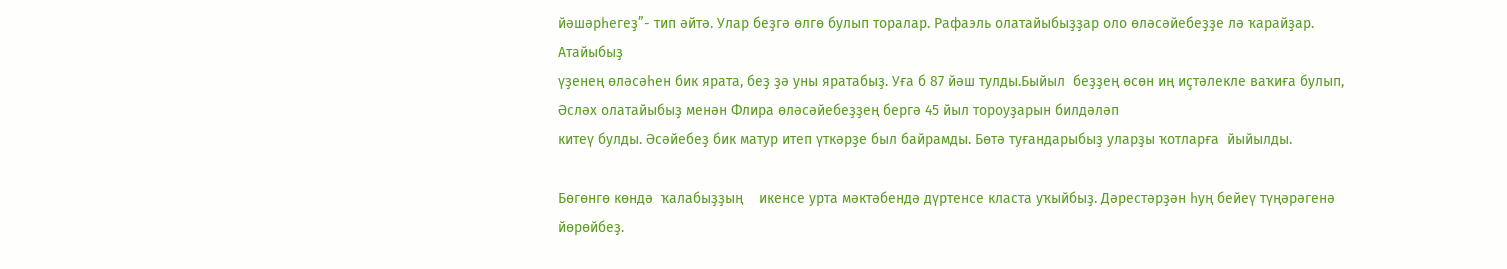йәшәрһегеҙ”- тип әйтә. Улар беҙгә өлгө булып торалар. Рафаэль олатайыбыҙҙар оло өләсәйебеҙҙе лә ҡарайҙар. Атайыбыҙ
үҙенең өләсәһен бик ярата, беҙ ҙә уны яратабыҙ. Уға б 87 йәш тулды.Быйыл  беҙҙең өсөн иң иҫтәлекле ваҡиға булып, Әсләх олатайыбыҙ менән Флира өләсәйебеҙҙең бергә 45 йыл тороуҙарын билдәләп
китеү булды. Әсәйебеҙ бик матур итеп үткәрҙе был байрамды. Бөтә туғандарыбыҙ уларҙы ҡотларға  йыйылды.

Бөгөнгө көндә  ҡалабыҙҙың    икенсе урта мәктәбендә дүртенсе класта уҡыйбыҙ. Дәрестәрҙән һуң бейеү түңәрәгенә йөрөйбеҙ.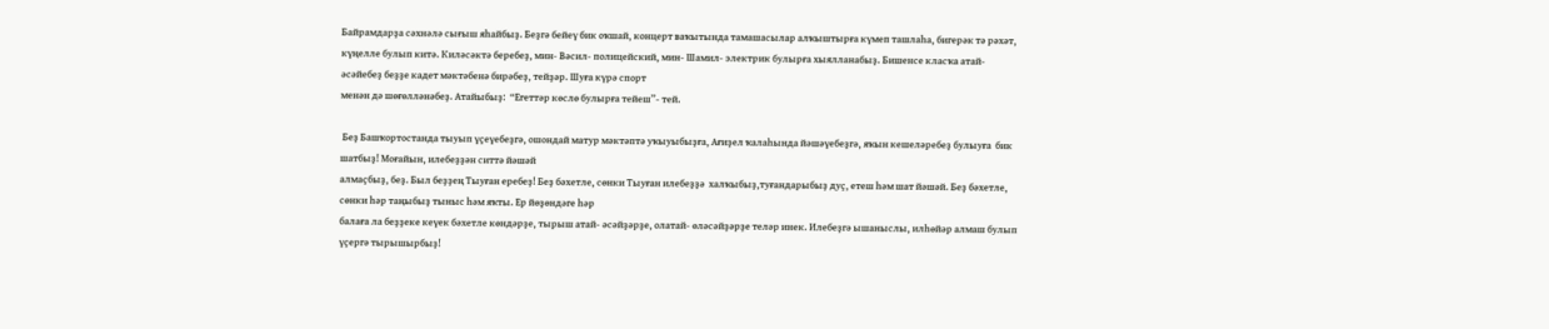Байрамдарҙа сәхнәлә сығыш яһайбыҙ. Беҙгә бейеү бик оҡшай, концерт ваҡытында тамашасылар алҡыштырға күмеп ташлаһа, бигерәк тә рәхәт,
күңелле булып китә. Киләсәктә беребеҙ, мин- Вәсил- полицейский, мин- Шамил- электрик булырға хыялланабыҙ. Бишенсе класҡа атай- әсәйебеҙ беҙҙе кадет мәктәбенә бирәбеҙ, тейҙәр. Шуға күрә спорт
менән дә шөғөлләнәбеҙ. Атайыбыҙ:  “Егеттәр көслө булырға тейеш”- тей.

 Беҙ Башҡортостанда тыуып үҫеүебеҙгә, ошондай матур мәктәптә уҡыуыбыҙға, Ағиҙел ҡалаһында йәшәүебеҙгә, яҡын кешеләребеҙ булыуға  бик шатбыҙ! Моғайын, илебеҙҙән ситтә йәшәй
алмаҫбыҙ, беҙ. Был беҙҙең Тыуған еребеҙ! Беҙ бәхетле, сөнки Тыуған илебеҙҙә  халҡыбыҙ,туғандарыбыҙ дуҫ, етеш һәм шат йәшәй. Беҙ бәхетле, сөнки һәр таңыбыҙ тыныс һәм яҡты. Ер йөҙөндәге һәр
балаға ла беҙҙеке кеүек бәхетле көндәрҙе, тырыш атай- әсәйҙәрҙе, олатай- өләсәйҙәрҙе теләр инек. Илебеҙгә ышаныслы, илһөйәр алмаш булып үҫергә тырышырбыҙ!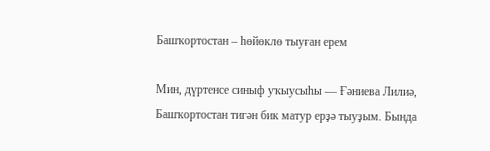Башҡортостан – һөйөклө тыуған ерем

Мин, дүртенсе синыф уҡыусыһы — Ғәниева Лилиә, Башҡортостан тигән бик матур ерҙә тыуҙым. Бында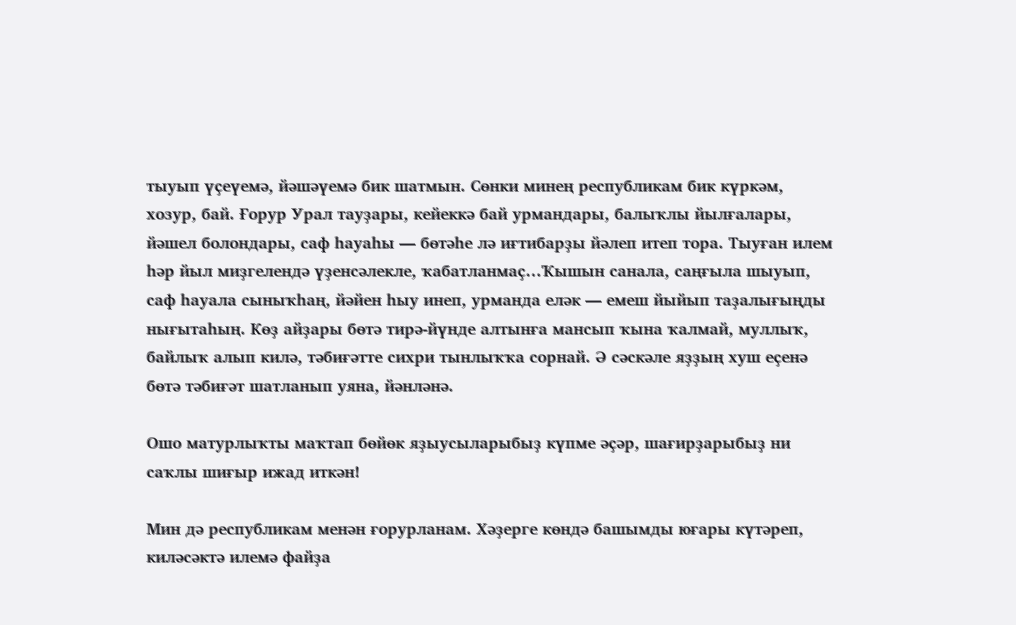тыуып үҫеүемә, йәшәүемә бик шатмын. Сөнки минең республикам бик күркәм, хозур, бай. Ғорур Урал тауҙары, кейеккә бай урмандары, балыҡлы йылғалары, йәшел болондары, саф һауаһы — бөтәһе лә иғтибарҙы йәлеп итеп тора. Тыуған илем һәр йыл миҙгелендә үҙенсәлекле, ҡабатланмаҫ…Ҡышын санала, саңғыла шыуып, саф һауала сыныҡһаң, йәйен һыу инеп, урманда еләк — емеш йыйып таҙалығыңды нығытаһың. Көҙ айҙары бөтә тирә-йүнде алтынға мансып ҡына ҡалмай, муллыҡ, байлыҡ алып килә, тәбиғәтте сихри тынлыҡҡа сорнай. Ә сәскәле яҙҙың хуш еҫенә бөтә тәбиғәт шатланып уяна, йәнләнә.

Ошо матурлыҡты маҡтап бөйөк яҙыусыларыбыҙ күпме әҫәр, шағирҙарыбыҙ ни саҡлы шиғыр ижад иткән!

Мин дә республикам менән ғорурланам. Хәҙерге көндә башымды юғары күтәреп, киләсәктә илемә файҙа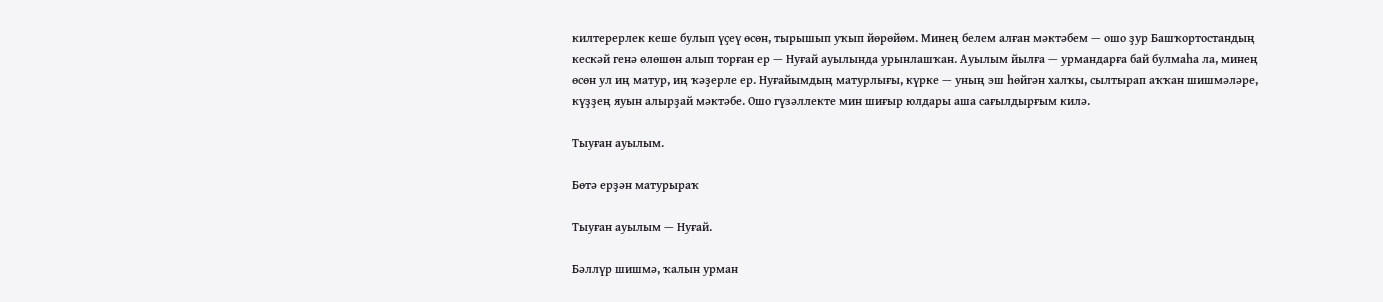килтерерлек кеше булып үҫеү өсөн, тырышып уҡып йөрөйөм. Минең белем алған мәктәбем — ошо ҙур Башҡортостандың кескәй генә өлөшөн алып торған ер — Нуғай ауылында урынлашҡан. Ауылым йылға — урмандарға бай булмаһа ла, минең өсөн ул иң матур, иң ҡәҙерле ер. Нуғайымдың матурлығы, күрке — уның эш һөйгән халҡы, сылтырап аҡҡан шишмәләре, күҙҙең яуын алырҙай мәктәбе. Ошо гүзәллекте мин шиғыр юлдары аша сағылдырғым килә.

Тыуған ауылым.

Бөтә ерҙән матурыраҡ

Тыуған ауылым — Нуғай.

Бәллүр шишмә, ҡалын урман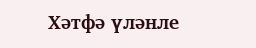Хәтфә үләнле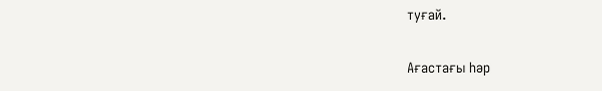туғай.

Ағастағы һәр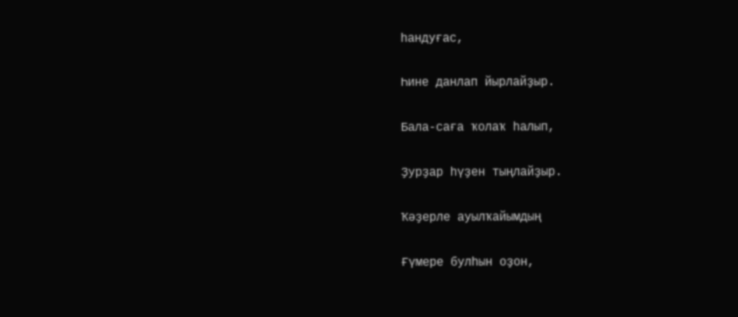һандуғас,

Һине данлап йырлайҙыр.

Бала-саға ҡолаҡ һалып,

Ҙурҙар һүҙен тыңлайҙыр.

Ҡәҙерле ауылҡайымдың

Ғүмере булһын оҙон,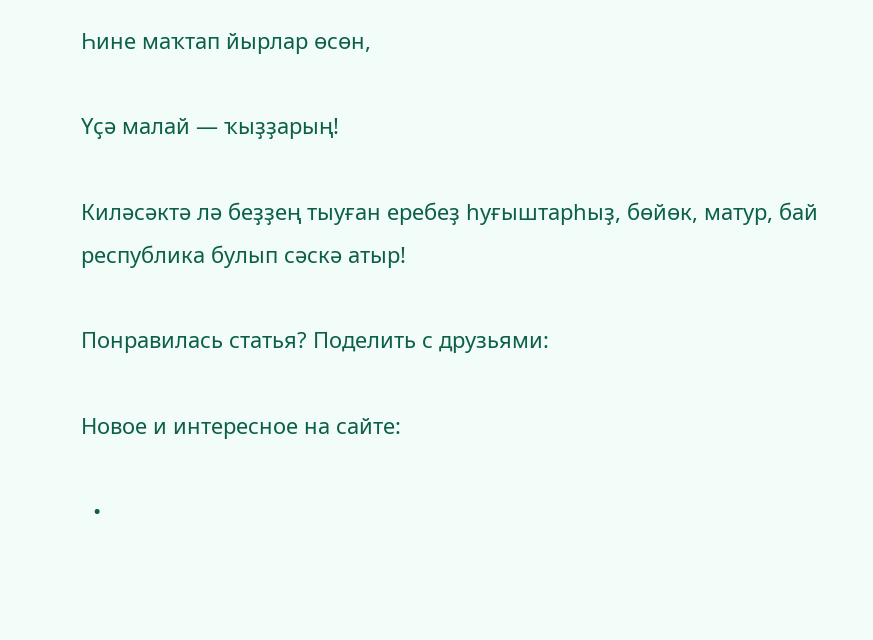Һине маҡтап йырлар өсөн,

Үҫә малай — ҡыҙҙарың!

Киләсәктә лә беҙҙең тыуған еребеҙ һуғыштарһыҙ, бөйөк, матур, бай республика булып сәскә атыр!

Понравилась статья? Поделить с друзьями:

Новое и интересное на сайте:

  •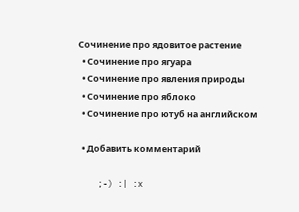Сочинение про ядовитое растение
  • Сочинение про ягуара
  • Сочинение про явления природы
  • Сочинение про яблоко
  • Сочинение про ютуб на английском

  • Добавить комментарий

    ;-) :| :x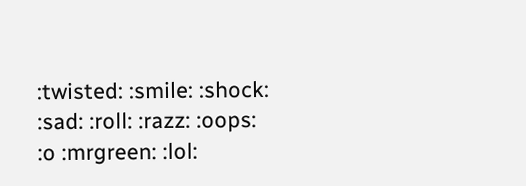:twisted: :smile: :shock: :sad: :roll: :razz: :oops: :o :mrgreen: :lol: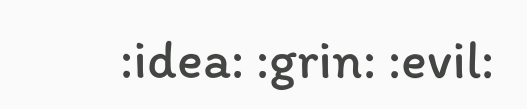:idea: :grin: :evil: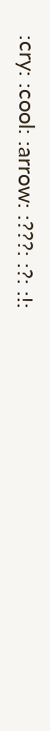:cry: :cool: :arrow: :???: :?: :!: